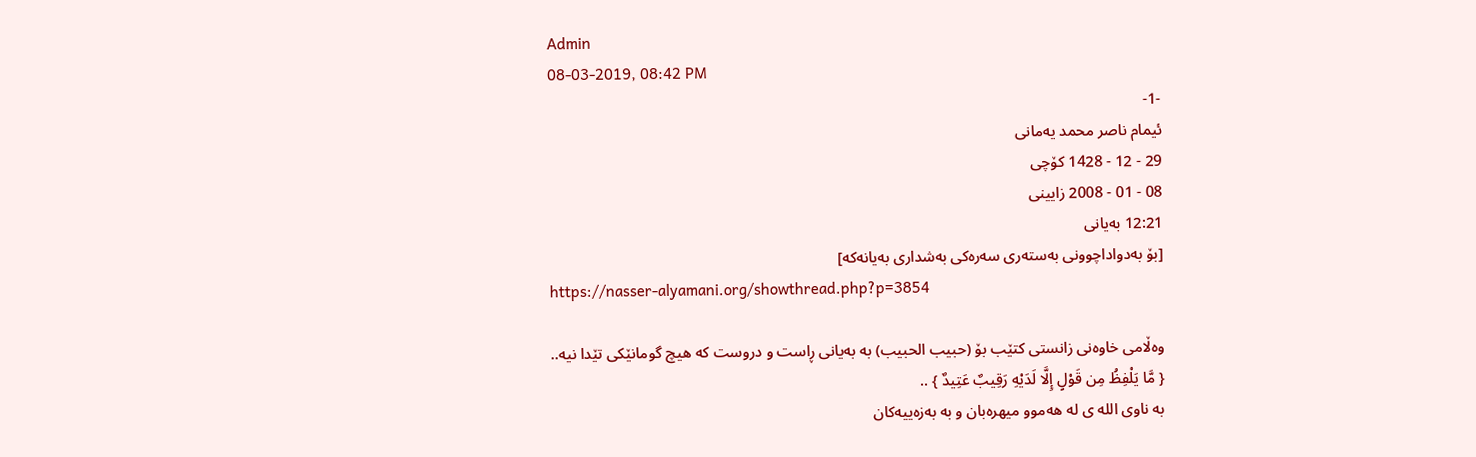Admin
08-03-2019, 08:42 PM
-1-
ئیمام ناصر محمد یەمانی
29 - 12 - 1428 کۆچی
08 - 01 - 2008 زایینی
12:21 بەیانی
[بۆ بەدواداچوونی بەستەری سەرەکی بەشداری بەیانەکە]
https://nasser-alyamani.org/showthread.php?p=3854

وەڵامی خاوەنی زانستی کتێب بۆ (حبیب الحبیب) بە بەیانی ڕاست و دروست کە ھیچ گومانێکی تێدا نیە..
{ مَّا يَلْفِظُ مِن قَوْلٍ إِلَّا لَدَيْهِ رَقِيبٌ عَتِيدٌ } ..
بە ناوی الله ی لە ھەموو میھرەبان و بە بەزەییەکان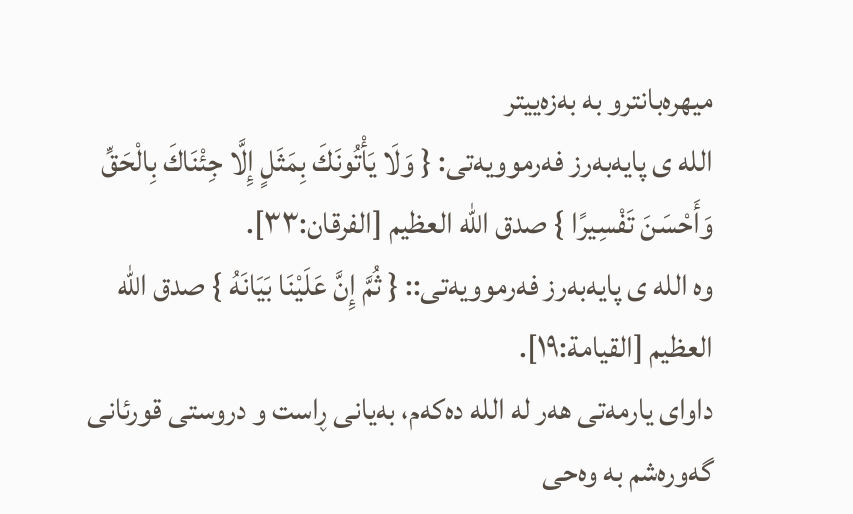میھرەبانترو بە بەزەییتر
اللە ی پایەبەرز فەرموویەتی: { وَلَا يَأْتُونَكَ بِمَثَلٍ إِلَّا جِئْنَاكَ بِالْحَقِّ وَأَحْسَنَ تَفْسِيرًا } صدق الله العظيم [الفرقان:٣٣].
وە اللە ی پایەبەرز فەرموویەتی:: { ثُمَّ إِنَّ عَلَيْنَا بَيَانَهُ } صدق الله العظيم [القيامة:١٩].
داوای یارمەتی ھەر لە اللە دەکەم، بەیانی ڕاست و دروستی قورئانی گەورەشم بە وەحی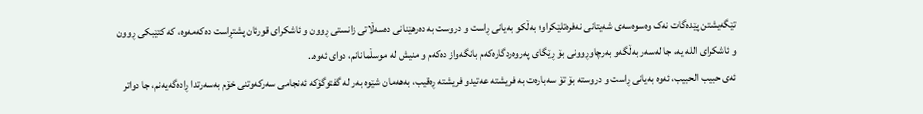تێگەیشتن پێدەگات نەک وەسوەسەی شەیتانی نەفرەتلێکراو؛ بەڵکو بەیانی ڕاست و دروست بە دەرھێنانی دەسەڵاتی زانستی ڕوون و ئاشکرای قورئان پشتڕاست دەکەمەوە، کە کتێبکی ڕوون و ئاشکرای اللە یە، جا لەسەر بەڵگەو بەرچاوڕوونی بۆ ڕێگای پەروەردگارەکەم بانگەواز دەکەم و منیش لە موسڵمانانم، دوای ئەوە..
ئەی حبیب الحبیب، ئەوە بەیانی ڕاست و دروستە بۆ تۆ سەبارەت بە فریشتە عەتیدو فریشتە ڕەقیب، بەھەمان شێوە بەر لە گفتوگۆکە ئەنجامی سەرکەوتنی خۆم بەسەرتدا ڕادەگەیەنم، جا دواتر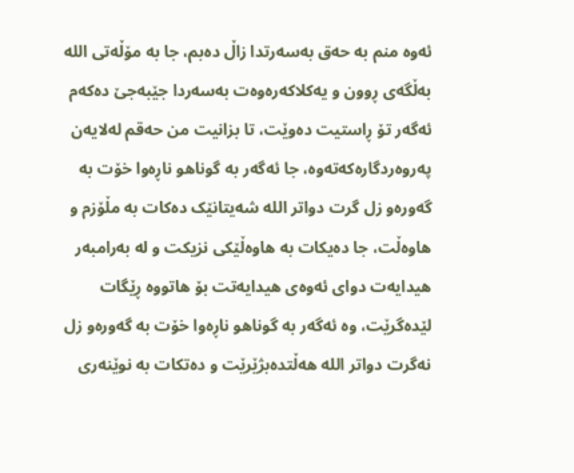ئەوە منم بە حەق بەسەرتدا زاڵ دەبم، جا بە مۆڵەتی اللە بەڵگەی ڕوون و یەکلاکەرەوەت بەسەردا جێبەجێ دەکەم ئەگەر تۆ ڕاستیت دەوێت، تا بزانیت من حەقم لەلایەن پەروەردگارەکەتەوە، جا ئەگەر بە گوناهو ناڕەوا خۆت بە گەورەو زل گرت دواتر اللە شەیتانێک دەکات بە مڵۆزم و ھاوەڵت، جا دەیکات بە ھاوەڵێکی نزیکت و لە بەرامبەر هیدایەت دوای ئەوەی هیدایەتت بۆ هاتووە ڕێگات لێدەگرێت، وە ئەگەر بە گوناھو ناڕەوا خۆت بە گەورەو زل نەگرت دواتر اللە ھەڵتدەبژێرێت و دەتکات بە نوێنەری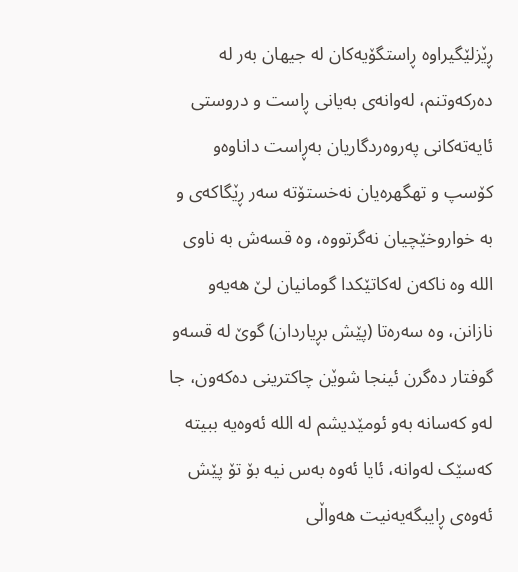ڕێزلێگیراوە ڕاستگۆیەکان لە جیھان بەر لە دەرکەوتنم، لەوانەی بەیانی ڕاست و دروستی ئایەتەکانی پەروەردگاریان بەڕاست داناوەو کۆسپ و تهگهرەیان نەخستۆتە سەر ڕێگاکەی و بە خواروخێچیان نەگرتووە، وە قسەش بە ناوی اللە وە ناکەن لەکاتێکدا گومانیان لێ هەیەو نازانن، وە سەرەتا (پێش بڕیاردان) گوێ لە قسەو گوفتار دەگرن ئینجا شوێن چاکترینی دەکەون، جا لەو کەسانە بەو ئومێدیشم لە اللە ئەوەیە ببیتە کەسێک لەوانە، ئایا ئەوە بەس نیە بۆ تۆ پێش ئەوەی ڕایبگەیەنیت ھەواڵی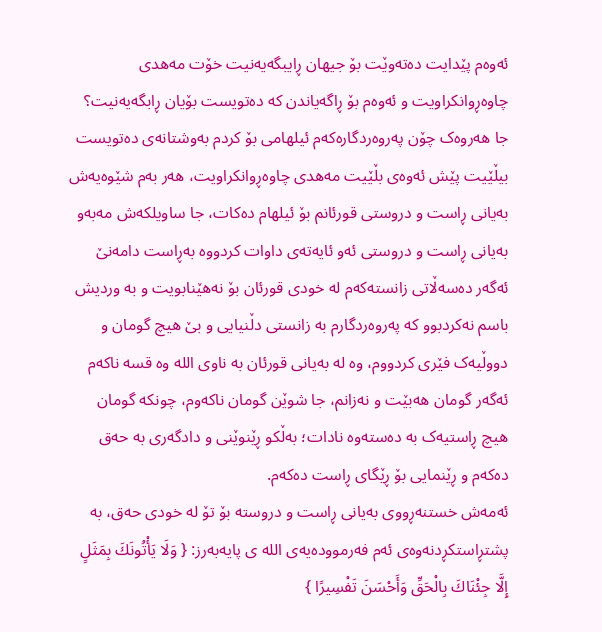ئەوەم پێدایت دەتەوێت بۆ جیھان ڕایبگەیەنیت خۆت مەھدی چاوەڕوانکراویت و ئەوەم بۆ ڕاگەیاندن کە دەتویست بۆیان ڕابگەیەنیت؟ جا ھەروەک چۆن پەروەردگارەکەم ئیلھامی بۆ کردم بەوشتانەی دەتویست بیڵێیت پێش ئەوەی بڵێیت مەھدی چاوەڕوانکراویت، هەر بەم شێوەیەش بەیانی ڕاست و دروستی قورئانم بۆ ئیلھام دەکات، جا ساویلکەش مەبەو بەیانی ڕاست و دروستی ئەو ئایەتەی داوات کردووە بەڕاست دامەنێ ئەگەر دەسەڵاتی زانستەکەم لە خودی قورئان بۆ نەهێنابویت و بە وردیش باسم نەکردبوو کە پەروەردگارم بە زانستی دڵنیایی و بێ ھیچ گومان و دووڵیەک فێری کردووم، وە لە بەیانی قورئان بە ناوی اللە وە قسە ناکەم ئەگەر گومان هەبێت و نەزانم، جا شوێن گومان ناکەوم، چونکە گومان ھیچ ڕاستیەک بە دەستەوە نادات؛ بەڵکو ڕێنوێنی و دادگەری بە حەق دەکەم و ڕێنمایی بۆ ڕێگای ڕاست دەکەم.
ئەمەش خستنەڕووی بەیانی ڕاست و دروستە بۆ تۆ لە خودی حەق، بە پشتڕاستکڕدنەوەی ئەم فەرموودەیەی اللە ی پایەبەرز: { وَلَا يَأْتُونَكَ بِمَثَلٍ إِلَّا جِئْنَاكَ بِالْحَقِّ وَأَحْسَنَ تَفْسِيرًا }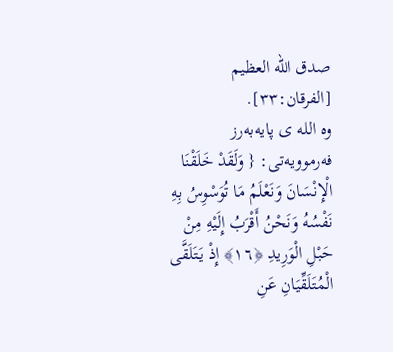صدق الله العظيم [الفرقان:٣٣].
وە اللە ی پایەبەرز فەرموویەتی: { وَلَقَدْ خَلَقْنَا الْإِنْسَانَ وَنَعْلَمُ مَا تُوَسْوِسُ بِهِ نَفْسُهُ وَنَحْنُ أَقْرَبُ إِلَيْهِ مِنْ حَبْلِ الْوَرِيدِ ﴿١٦﴾ إِذْ يَتَلَقَّى الْمُتَلَقِّيَانِ عَنِ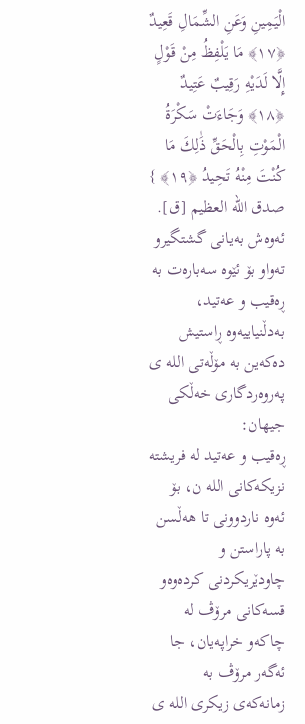الْيَمِينِ وَعَنِ الشِّمَالِ قَعِيدٌ ﴿١٧﴾ مَا يَلْفِظُ مِنْ قَوْلٍ إِلَّا لَدَيْهِ رَقِيبٌ عَتِيدٌ ﴿١٨﴾ وَجَاءَتْ سَكْرَةُ الْمَوْتِ بِالْحَقِّ ذَٰلِكَ مَا كُنْتَ مِنْهُ تَحِيدُ ﴿١٩﴾ } صدق الله العظيم [ق].
ئەوەش بەیانی گشتگیرو تەواو بۆ ئێوە سەبارەت بە ڕەقیب و عەتید، بەدڵنیاییەوە ڕاستیش دەکەین بە مۆڵەتی اللە ی پەروەردگاری خەڵکی جیھان:
ڕەقیب و عەتید لە فریشتە نزیکەکانی اللە ن، بۆ ئەوە ناردوونی تا ھەڵسن بە پاراستن و چاودێریکردنی کردەوەو قسەکانی مرۆڤ لە چاکەو خراپەیان، جا ئەگەر مرۆڤ بە زمانەکەی زیکری اللە ی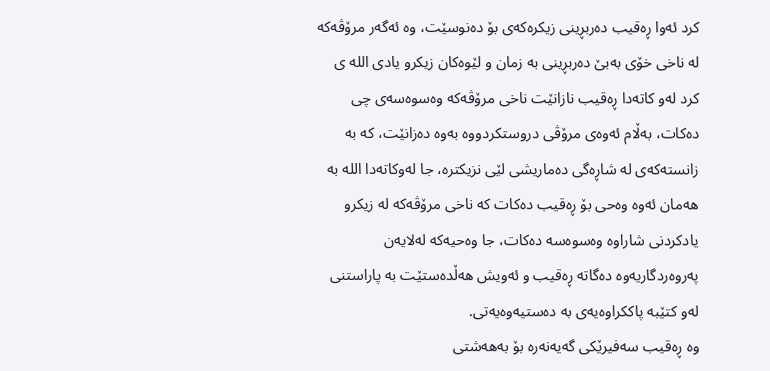کرد ئەوا ڕەقیب دەربڕینی زیکرەکەی بۆ دەنوسێت، وە ئەگەر مرۆڤەکە لە ناخی خۆی بەبێ دەربڕینی بە زمان و لێوەکان زیکرو یادی اللە ی کرد لەو کاتەدا ڕەقیب نازانێت ناخی مرۆڤەکە وەسوەسەی چی دەکات، بەڵام ئەوەی مرۆڤی دروستکردووە بەوە دەزانێت، کە بە زانستەکەی لە شاڕەگی دەماریشی لێی نزیکترە، جا لەوکاتەدا اللە بە هەمان ئەوە وەحی بۆ ڕەقیب دەکات کە ناخی مرۆڤەکە لە زیکرو یادکردنی شاراوە وەسوەسە دەکات، جا وەحیەکە لەلایەن پەروەردگاریەوە دەگاتە ڕەقیب و ئەویش ھەڵدەستێت بە پاراستنی لەو کتێبە پاککراوەیەی بە دەستیەوەیەتی.
وە ڕەقیب سەفیرێکی گەیەنەرە بۆ بەھەشتی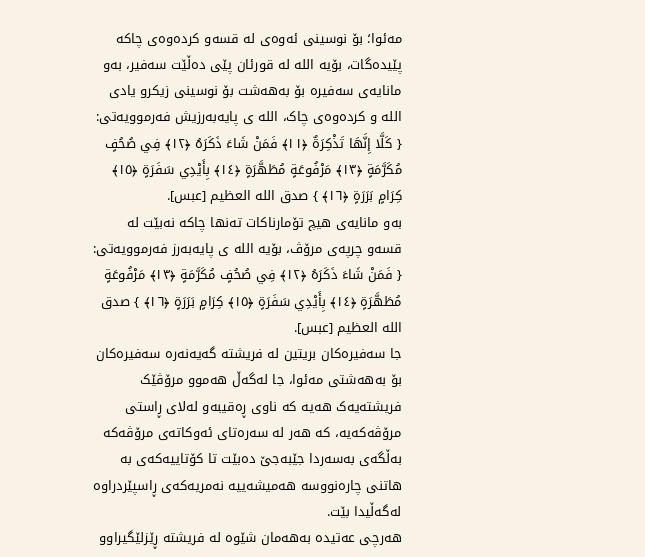مەئوا؛ بۆ نوسینی ئەوەی لە قسەو کردەوەی چاکە پێیدەگات، بۆیە اللە لە قورئان پێی دەڵێت سەفیر، بەو مانایەی سەفیرە بۆ بەھەشت بۆ نوسینی زیکرو یادی اللە و کردەوەی چاک، اللە ی پایەبەرزیش فەرموویەتی: { كَلَّا إِنَّهَا تَذْكِرَةٌ ﴿١١﴾ فَمَنْ شَاءَ ذَكَرَهُ ﴿١٢﴾ فِي صُحُفٍ مُكَرَّمَةٍ ﴿١٣﴾ مَرْفُوعَةٍ مُطَهَّرَةٍ ﴿١٤﴾ بِأَيْدِي سَفَرَةٍ ﴿١٥﴾ كِرَامٍ بَرَرَةٍ ﴿١٦﴾ } صدق الله العظيم [عبس].
بەو مانایەی ھیچ تۆمارناکات تەنھا چاکە نەبێت لە قسەو چرپەی مرۆڤ، بۆیە اللە ی پایەبەرز فەرموویەتی: { فَمَنْ شَاءَ ذَكَرَهُ ﴿١٢﴾ فِي صُحُفٍ مُكَرَّمَةٍ ﴿١٣﴾ مَرْفُوعَةٍ مُطَهَّرَةٍ ﴿١٤﴾ بِأَيْدِي سَفَرَةٍ ﴿١٥﴾ كِرَامٍ بَرَرَةٍ ﴿١٦﴾ } صدق الله العظيم [عبس].
جا سەفیرەکان بریتین لە فریشتە گەیەنەرە سەفیرەکان بۆ بەھەشتی مەئوا، جا لەگەڵ ھەموو مرۆڤێک فریشتەیەک ھەیە کە ناوی ڕەقیبەو لەلای ڕاستی مرۆڤەکەیە، کە هەر لە سەرەتای ئەوکاتەی مرۆڤەکە بەڵگەی بەسەردا جێبەجێ دەبێت تا کۆتاییەکەی بە ھاتنی چارەنووسە ھەمیشەییە نەمریەکەی ڕاسپێردراوە لەگەڵیدا بێت.
ھەرچی عەتیدە بەھەمان شێوە لە فریشتە ڕێزلێگیراوو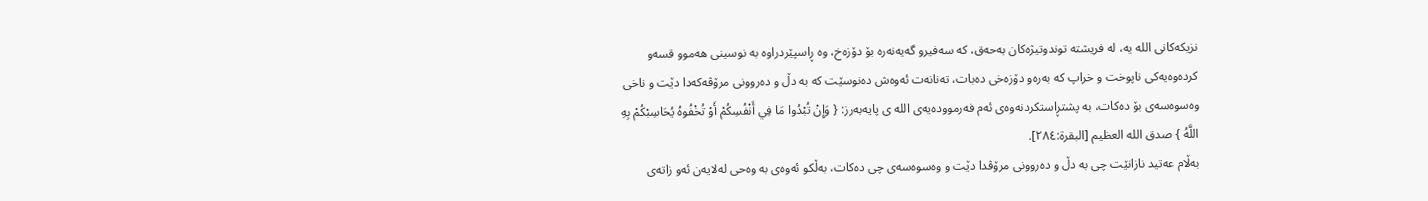نزیکەکانی اللە یە، لە فریشتە توندوتیژەکان بەحەق، کە سەفیرو گەیەنەرە بۆ دۆزەخ، وە ڕاسپێردراوە بە نوسینی ھەموو قسەو کردەوەیەکی ناپوخت و خراپ کە بەرەو دۆزەخی دەبات، تەنانەت ئەوەش دەنوسێت کە بە دڵ و دەروونی مرۆڤەکەدا دێت و ناخی وەسوەسەی بۆ دەکات، بە پشتڕاستکردنەوەی ئەم فەرموودەیەی اللە ی پایەبەرز: { وَإِنْ تُبْدُوا مَا فِي أَنْفُسِكُمْ أَوْ تُخْفُوهُ يُحَاسِبْكُمْ بِهِ اللَّهُ } صدق الله العظيم [البقرة:٢٨٤].
بەڵام عەتید نازانێت چی بە دڵ و دەروونی مرۆڤدا دێت و وەسوەسەی چی دەکات، بەڵکو ئەوەی بە وەحی لەلایەن ئەو زاتەی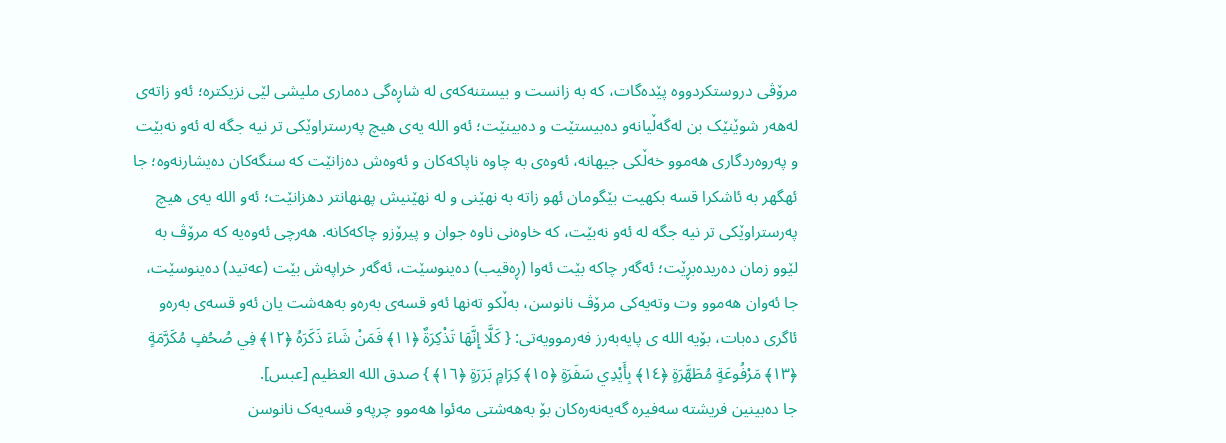مرۆڤی دروستکردووە پێدەگات، کە بە زانست و بیستنەکەی لە شاڕەگی دەماری ملیشی لێی نزیکترە؛ ئەو زاتەی لەھەر شوێنێک بن لەگەڵیانەو دەبیستێت و دەبینێت؛ ئەو اللە یەی ھیچ پەرستراوێکی تر نیە جگە لە ئەو نەبێت و پەروەردگاری ھەموو خەڵکی جیھانە، ئەوەی بە چاوە ناپاکەکان و ئەوەش دەزانێت کە سنگەکان دەیشارنەوە؛ جا ئهگهر به ئاشکرا قسه بکهیت بێگومان ئهو زاته به نهێنی و له نهێنیش پهنهانتر دهزانێت؛ ئەو اللە یەی ھیچ پەرستراوێکی تر نیە جگە لە ئەو نەبێت، کە خاوەنی ناوە جوان و پیرۆزو چاکەکانە. ھەرچی ئەوەیە کە مرۆڤ بە لێوو زمان دەریدەبڕێت؛ ئەگەر چاکە بێت ئەوا (ڕەقیب) دەینوسێت، ئەگەر خراپەش بێت (عەتید) دەینوسێت، جا ئەوان ھەموو وت وتەیەکی مرۆڤ نانوسن، بەڵکو تەنها ئەو قسەی بەرەو بەھەشت یان ئەو قسەی بەرەو ئاگری دەبات، بۆیە اللە ی پایەبەرز فەرموویەتی: { كَلَّا إِنَّهَا تَذْكِرَةٌ ﴿١١﴾ فَمَنْ شَاءَ ذَكَرَهُ ﴿١٢﴾ فِي صُحُفٍ مُكَرَّمَةٍ ﴿١٣﴾ مَرْفُوعَةٍ مُطَهَّرَةٍ ﴿١٤﴾ بِأَيْدِي سَفَرَةٍ ﴿١٥﴾ كِرَامٍ بَرَرَةٍ ﴿١٦﴾ } صدق الله العظيم [عبس].
جا دەبینین فریشتە سەفیرە گەیەنەرەکان بۆ بەھەشتی مەئوا ھەموو چرپەو قسەیەک نانوسن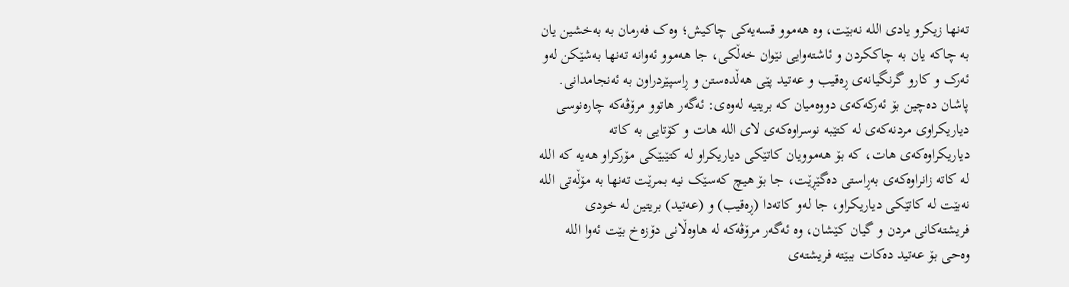تەنھا زیکرو یادی اللە نەبێت، وە ھەموو قسەیەکی چاکیش؛ وەک فەرمان بە بەخشین یان بە چاکە یان بە چاککردن و ئاشتەوایی نێوان خەڵکی، جا ھەموو ئەوانە تەنھا بەشێکن لەو ئەرک و کارو گرنگیانەی ڕەقیب و عەتید پێی ھەڵدەستن و ڕاسپێردراون بە ئەنجامدانی.
پاشان دەچین بۆ ئەرکەکەی دووەمیان کە بریتیە لەوەی: ئەگەر ھاتوو مرۆڤەکە چارەنوسی دیاریکراوی مردنەکەی لە کتێبە نوسراوەکەی لای اللە هات و کۆتایی بە کاتە دیاریکراوەکەی هات، کە بۆ ھەموویان کاتێکی دیاریکراو لە كتێبێکی مۆرکراو هەیە کە اللە لە کاتە زانراوەکەی بەڕاستی دەگێڕێت، جا بۆ ھیچ کەسێک نیە بمرێت تەنھا بە مۆڵەتی اللە نەبێت لە کاتێکی دیاریکراو، جا لەو کاتەدا (ڕەقیب) و (عەتید) بریتین لە خودی فریشتەکانی مردن و گیان کێشان، وە ئەگەر مرۆڤەکە لە ھاوەڵانی دۆزەخ بێت ئەوا اللە وەحی بۆ عەتید دەکات ببێتە فریشتەی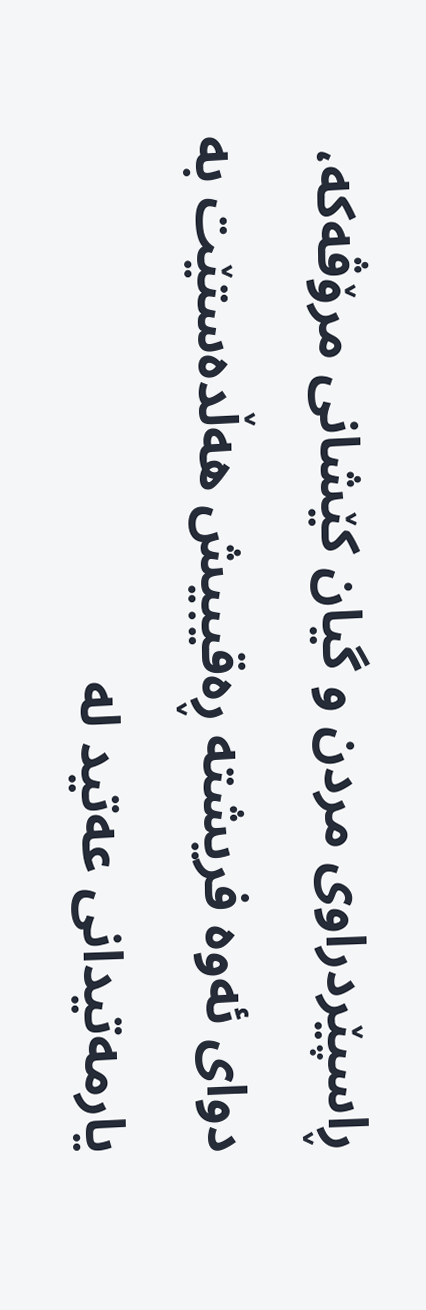ڕاسپێردراوی مردن و گیان کێشانی مرۆڤەکە، دوای ئەوە فریشتە ڕەقیبیش ھەڵدەستێت بە یارمەتیدانی عەتید لە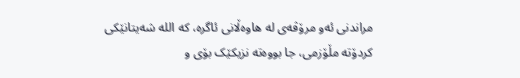مراندنی ئەو مرۆڤەی لە ھاوەڵانی ئاگرە، کە اللە شەیتانێکی کردۆتە مڵۆزمی، جا بووەتە نزیکێک بۆی و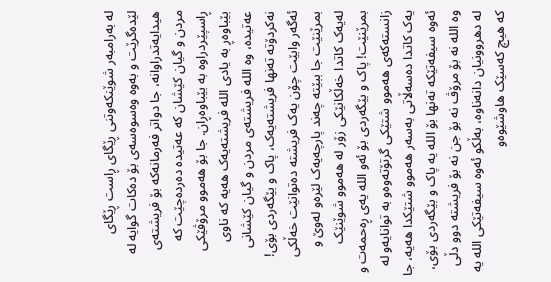لە بەرامبەر شوێنکەوتنی ڕێگای ڕاست ڕێگای لێدەگرێت و بەوە وەسوەسەی بۆ دەکات گوایە لە ھیدایەتدراوانە، جا دواتر فەرمانەکە بۆ فریشتەی مردن و گیان کێشان کە عەتیدە دەردەچێت کە ڕاسپێردراوە بە بێباوەڕان. جا بۆ ھەموو مرۆڤێکی بێباوەڕ بە یادی اللە فریشتەیەک ھەیە کە ناوی عەتیدە، وە اللە فریشتەی مردن و گیان کێشانی نەکردۆتە تەنھا فریشتەیەک، پاک و بێگەردی بۆی! ئەگەر وابێت چۆن یەک فریشتە دەتوانێت خەڵکی بمرێنێت جا ببێتە چەند پارچەیەک لێرەو لەوێ و لەیەک کاتدا خەڵکانێکی زۆر لە هەموو شوێنێک بمرێنێت! پاک و بێگەردی بۆ ئەو اللە یەی ڕەحمەت و زانستەکەی هەموو شتێکی گرتۆتەوەو بە توانایەو لە یەک کاتدا دەسەڵاتی بەسەر ھەموو شتێکدا هەیە، جا ئەوە سیفەتێکە تەنھا بۆ اللە یە پاک و بێگەردی بۆی، وە اللە نە بۆ مرۆڤ نە بۆ جن نە بۆ فریشتە دوو دڵی له دهروونیان دانەناوە، بەڵکو ئەوە سیفەتێکی اللە یە کە ھیچ کەسێک ھاوشێوەو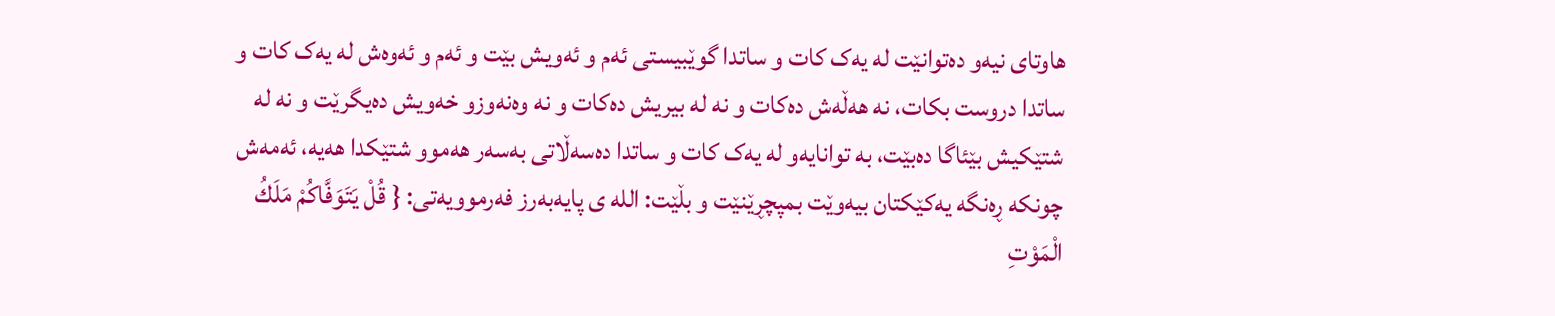هاوتای نیەو دەتوانێت لە یەک کات و ساتدا گوێبیستی ئەم و ئەویش بێت و ئەم و ئەوەش لە یەک کات و ساتدا دروست بکات، نە ھەڵەش دەکات و نە لە بیریش دەکات و نە وەنەوزو خەویش دەیگرێت و نە لە شتێکیش بێئاگا دەبێت، بە توانایەو لە یەک کات و ساتدا دەسەڵاتی بەسەر ھەموو شتێکدا ھەیە، ئەمەش چونکە ڕەنگە یەکێکتان بیەوێت بمپچڕێنێت و بڵێت: اللە ی پایەبەرز فەرموویەتی: { قُلْ يَتَوَفَّاكُمْ مَلَكُ الْمَوْتِ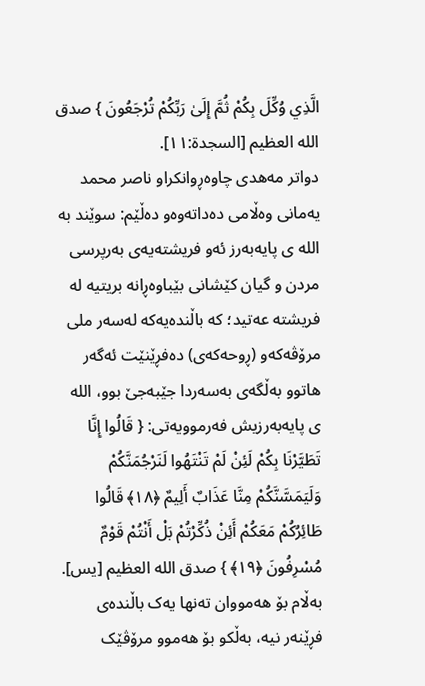الَّذِي وُكِّلَ بِكُمْ ثُمَّ إِلَىٰ رَبِّكُمْ تُرْجَعُونَ } صدق الله العظيم [السجدة:١١].
دواتر مەھدی چاوەڕوانکراو ناصر محمد یەمانی وەڵامی دەداتەوەو دەڵێم: سوێند بە اللە ی پایەبەرز ئەو فریشتەیەی بەرپرسی مردن و گیان کێشانی بێباوەڕانە بریتیە لە فریشتە عەتید؛ کە باڵندەیەکە لەسەر ملی مرۆڤەکەو (ڕوحەکەی) دەفڕێنێت ئەگەر ھاتوو بەڵگەی بەسەردا جێبەجێ بوو، اللە ی پایەبەرزیش فەرموویەتی: { قَالُوا إِنَّا تَطَيَّرْنَا بِكُمْ لَئِنْ لَمْ تَنْتَهُوا لَنَرْجُمَنَّكُمْ وَلَيَمَسَّنَّكُمْ مِنَّا عَذَابٌ أَلِيمٌ ﴿١٨﴾ قَالُوا طَائِرُكُمْ مَعَكُمْ أَئِنْ ذُكِّرْتُمْ بَلْ أَنْتُمْ قَوْمٌ مُسْرِفُونَ ﴿١٩﴾ } صدق الله العظيم [يس].
بەڵام بۆ هەمووان تەنها یەک باڵندەی فڕێنەر نیە، بەڵکو بۆ ھەموو مرۆڤێک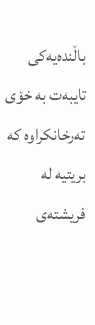باڵندەیەکی تایبەت بە خۆی تەرخانکراوە کە بریتیە لە فریشتەی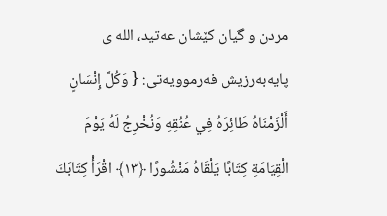مردن و گیان کێشان عەتید، اللە ی پایەبەرزیش فەرموویەتی: { وَكُلَّ إِنْسَانٍ أَلْزَمْنَاهُ طَائِرَهُ فِي عُنُقِهِ وَنُخْرِجُ لَهُ يَوْمَ الْقِيَامَةِ كِتَابًا يَلْقَاهُ مَنْشُورًا ﴿١٣﴾ اقْرَأْ كِتَابَكَ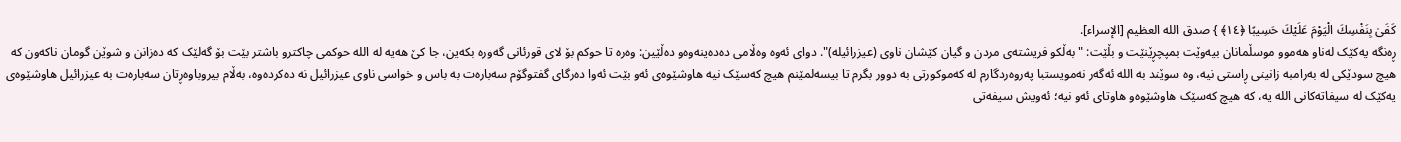كَفَىٰ بِنَفْسِكَ الْيَوْمَ عَلَيْكَ حَسِيبًا ﴿١٤﴾ } صدق الله العظيم [الإسراء].
ڕەنگە یەکێک لەناو هەموو موسڵمانان بیەوێت بمپچڕێنێت و بڵێت: "بەڵکو فریشتەی مردن و گیان کێشان ناوی (عیزرائیلە)". دوای ئەوە وەڵامی دەدەینەوەو دەڵێین: وەرە تا حوکم بۆ لای قورئانی گەورە بکەین، جا کێ ھەیە لە اللە حوکمی چاکترو باشتر بێت بۆ گەلێک کە دەزانن و شوێن گومان ناکەون کە ھیچ سودێکی لە بەرامبە زانینی ڕاستی نیە، وە سوێند بە اللە ئەگەر نەمویستبا پەروەردگارم لە کەموکورتی بە دوور بگرم تا بیسەلمێنم ھیچ کەسێک نیە ھاوشێوەی ئەو بێت ئەوا دەرگای گفتوگۆم سەبارەت بە باس و خواسی ناوی عیزرائیل نە دەکردەوە، بەڵام بیروباوەڕتان سەبارەت بە عیزرائیل هاوشێوەی یەکێک لە سیفاتەکانی اللە یە، کە ھیچ کەسێک ھاوشێوەو هاوتای ئەو نیە؛ ئەویش سیفەتی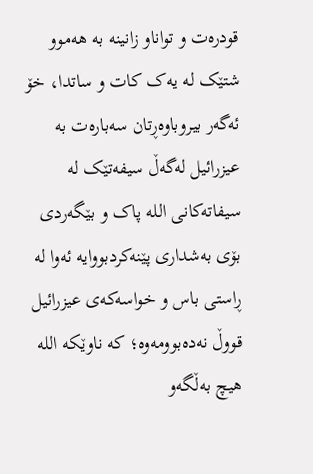قودرەت و تواناو زانینە بە ھەموو شتێک لە یەک کات و ساتدا، خۆ ئەگەر بیروباوەڕتان سەبارەت بە عیزرائیل لەگەڵ سیفەتێک لە سیفاتەکانی اللە پاک و بێگەردی بۆی بەشداری پێنەکردبووایە ئەوا لە ڕاستی باس و خواسەکەی عیزرائیل قووڵ نەدەبوومەوە؛ کە ناوێکە اللە ھیچ بەڵگەو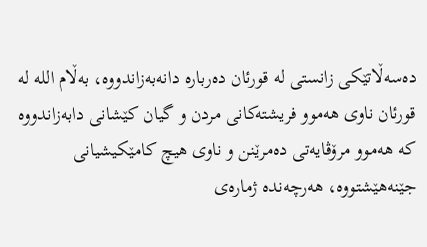دەسەڵاتێکی زانستی لە قورئان دەربارە دانەبەزاندووە، بەڵام اللە لە قورئان ناوی ھەموو فریشتەکانی مردن و گیان کێشانی دابەزاندووە کە ھەموو مرۆڤایەتی دەمرێنن و ناوی ھیچ کامێکیشیانی جێنەھێشتووە، ھەرچەندە ژمارەی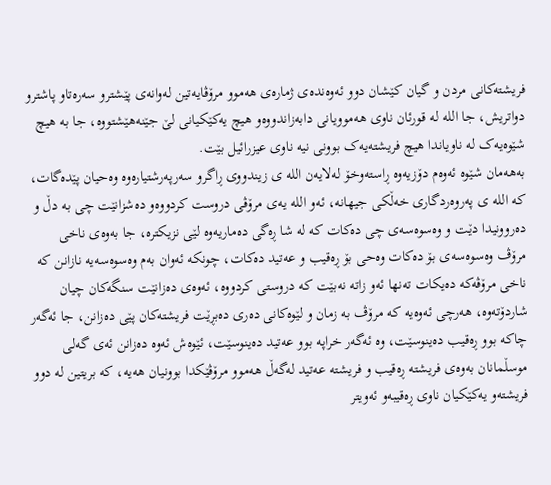فریشتەکانی مردن و گیان کێشان دوو ئەوەندەی ژمارەی ھەموو مرۆڤایەتین لەوانەی پێشترو سەرەتاو پاشترو دواتریش، جا اللە لە قورئان ناوی ھەموویانی دابەزاندووەو ھیچ یەکێکیانی لێ جێنەھێشتووە، جا بە هیچ شێوەیەک لە ناویاندا ھیچ فریشتەیەک بوونی نیە ناوی عیزرائیل بێت.
بەھەمان شێوە ئەوەم دۆزیەوە ڕاستەوخۆ لەلایەن اللە ی زیندووی ڕاگرو سەرپەرشتیارەوە وەحیان پێدەگات، کە اللە ی پەروەردگاری خەڵکی جیھانە، ئەو اللە یەی مرۆڤی دروست کردووەو دەشزانێت چی بە دڵ و دەروونیدا دێت و وەسوەسەی چی دەکات کە لە شا ڕەگی دەماریەوە لێی نزیکترە، جا بەوەی ناخی مرۆڤ وەسوەسەی بۆ دەکات وەحی بۆ ڕەقیب و عەتید دەکات، چونکە ئەوان بەم وەسوەسەیە نازانن کە ناخی مرۆڤەکە دەیکات تەنها ئەو زاتە نەبێت کە دروستی کردووە، ئەوەی دەزانێت سنگەکان چیان شاردۆتەوە، ھەرچی ئەوەیە کە مرۆڤ بە زمان و لێوەکانی دەری دەبڕێت فریشتەکان پێی دەزانن، جا ئەگەر چاکە بوو ڕەقیب دەینوسێت، وە ئەگەر خراپە بوو عەتید دەینوسێت، ئێوەش ئەوە دەزانن ئەی گەلی موسڵمانان بەوەی فریشتە ڕەقیب و فریشتە عەتید لەگەڵ ھەموو مرۆڤێکدا بوونیان ھەیە، کە بریتین لە دوو فریشتەو یەکێکیان ناوی ڕەقیبەو ئەویتر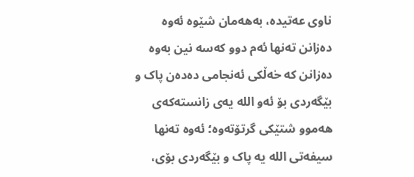ناوی عەتیدە، بەھەمان شێوە ئەوە دەزانن تەنھا ئەم دوو کەسە نین بەوە دەزانن کە خەڵکی ئەنجامی دەدەن پاک و بێگەردی بۆ ئەو اللە یەی زانستەکەی ھەموو شتێکی گرتۆتەوە؛ ئەوە تەنھا سیفەتی اللە یە پاک و بێگەردی بۆی،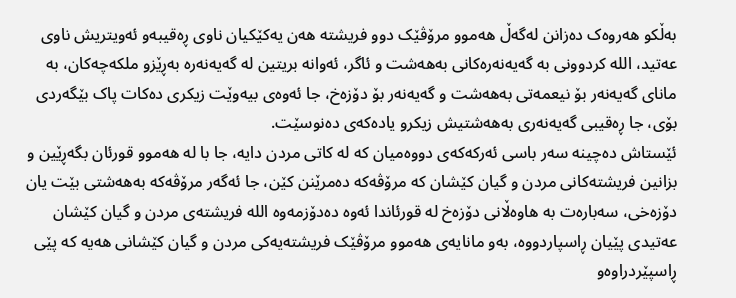بەڵکو هەروەک دەزانن لەگەڵ ھەموو مرۆڤێک دوو فریشتە ھەن یەکێکیان ناوی ڕەقیبەو ئەویتریش ناوی عەتید، اللە کردوونی بە گەیەنەرەکانی بەھەشت و ئاگر، ئەوانە بریتین لە گەیەنەرە بەڕێزو ملکەچەکان، بە مانای گەیەنەر بۆ نیعمەتی بەهەشت و گەیەنەر بۆ دۆزەخ، جا ئەوەی بیەوێت زیکری دەکات پاک بێگەردی بۆی، جا ڕەقیبی گەیەنەری بەهەشتیش زیکرو یادەکەی دەنوسێت.
ئێستاش دەچینە سەر باسی ئەرکەکەی دووەمیان کە لە کاتی مردن دایە، جا با لە ھەموو قورئان بگەڕێین و بزانین فریشتەکانی مردن و گیان کێشان کە مرۆڤەکە دەمرێنن کێن، جا ئەگەر مرۆڤەکە بەهەشتی بێت یان دۆزەخی، سەبارەت بە ھاوەڵانی دۆزەخ لە قورئاندا ئەوە دەدۆزمەوە اللە فریشتەی مردن و گیان کێشان عەتیدی پێیان ڕاسپاردووە، بەو مانایەی ھەموو مرۆڤێک فریشتەیەکی مردن و گیان کێشانی ھەیە کە پێی ڕاسپێردراوەو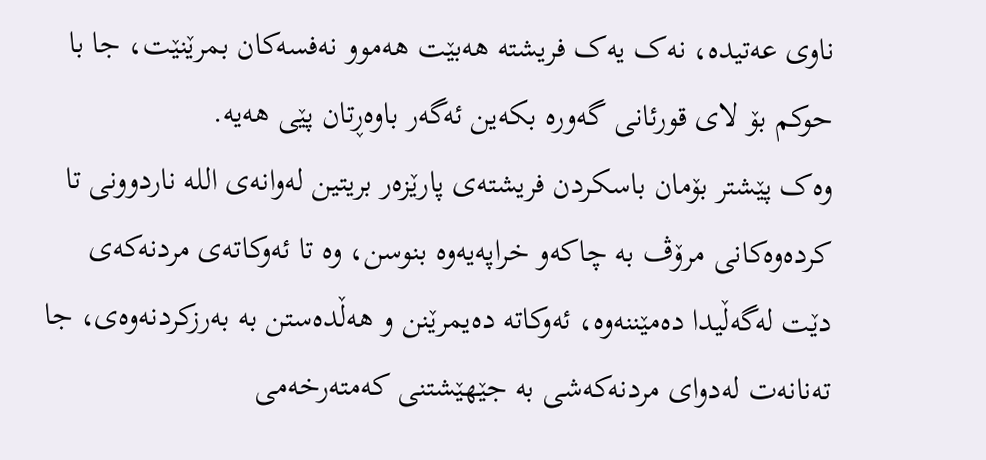ناوی عەتیدە، نەک یەک فریشتە ھەبێت ھەموو نەفسەکان بمرێنێت، جا با حوکم بۆ لای قورئانی گەورە بکەین ئەگەر باوەڕتان پێی ھەیە.
وەک پێشتر بۆمان باسکردن فریشتەی پارێزەر بریتین لەوانەی اللە ناردوونی تا کردەوەکانی مرۆڤ بە چاکەو خراپەیەوە بنوسن، وە تا ئەوکاتەی مردنەکەی دێت لەگەڵیدا دەمێننەوە، ئەوکاتە دەیمرێنن و ھەڵدەستن بە بەرزکردنەوەی، جا تەنانەت لەدوای مردنەکەشی بە جێهێشتنی کەمتەرخەمی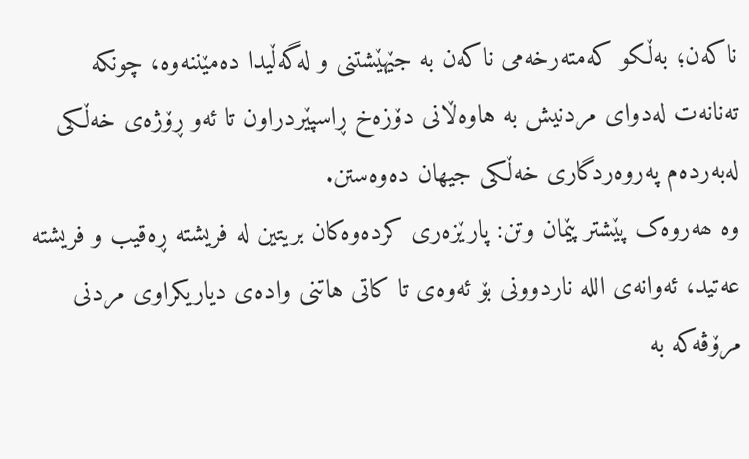ناکەن؛ بەڵکو کەمتەرخەمی ناکەن بە جێهێشتنی و لەگەڵیدا دەمێننەوە، چونکە تەنانەت لەدوای مردنیش بە هاوەڵانی دۆزەخ ڕاسپێردراون تا ئەو ڕۆژەی خەڵکی لەبەردەم پەروەردگاری خەڵکی جیھان دەوەستن.
وە ھەروەک پێشتر پێمان وتن: پارێزەری کردەوەکان بریتین لە فریشتە ڕەقیب و فریشتە عەتید، ئەوانەی اللە ناردوونی بۆ ئەوەی تا کاتی هاتنی وادەی دیاریکراوی مردنی مرۆڤەکە بە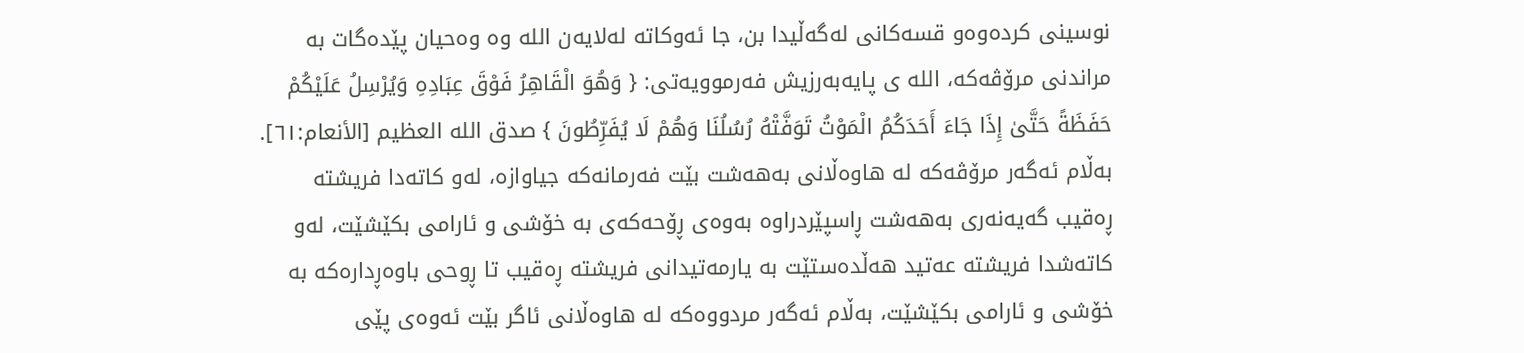نوسینی کردەوەو قسەکانی لەگەڵیدا بن، جا ئەوکاتە لەلایەن اللە وە وەحیان پێدەگات بە مراندنی مرۆڤەکە، اللە ی پایەبەرزیش فەرموویەتی: { وَهُوَ الْقَاهِرُ فَوْقَ عِبَادِهِ وَيُرْسِلُ عَلَيْكُمْ حَفَظَةً حَتَّىٰ إِذَا جَاءَ أَحَدَكُمُ الْمَوْتُ تَوَفَّتْهُ رُسُلُنَا وَهُمْ لَا يُفَرِّطُونَ } صدق الله العظيم [الأنعام:٦١].
بەڵام ئەگەر مرۆڤەکە لە ھاوەڵانی بەھەشت بێت فەرمانەکە جیاوازە، لەو کاتەدا فریشتە ڕەقیب گەیەنەری بەهەشت ڕاسپێردراوە بەوەی ڕۆحەکەی بە خۆشی و ئارامی بکێشێت، لەو کاتەشدا فریشتە عەتید ھەڵدەستێت بە یارمەتیدانی فریشتە ڕەقیب تا ڕوحی باوەڕدارەکە بە خۆشی و ئارامی بکێشێت، بەڵام ئەگەر مردووەکە لە ھاوەڵانی ئاگر بێت ئەوەی پێی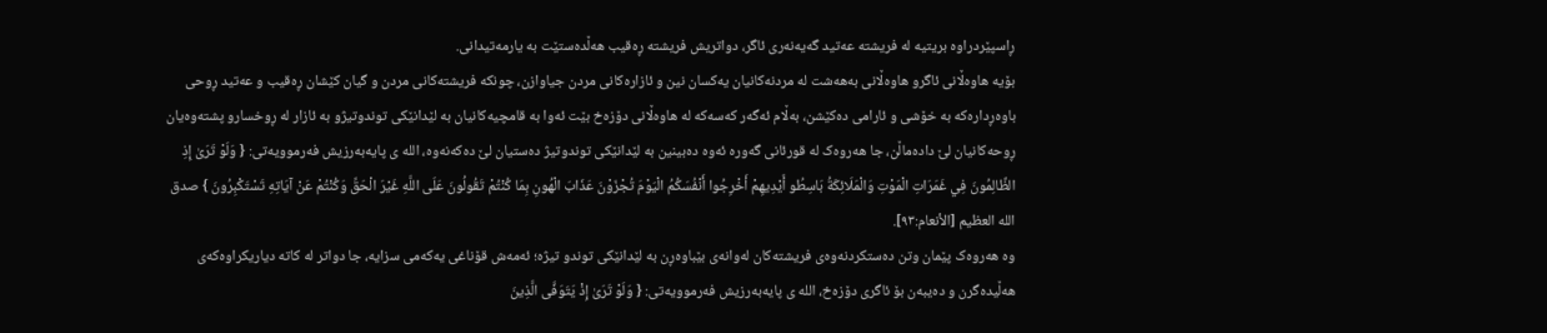ڕاسپێردراوە بریتیە لە فریشتە عەتید گەیەنەری ئاگر، دواتریش فریشتە ڕەقیب ھەڵدەستێت بە یارمەتیدانی.
بۆیە هاوەڵانی ئاگرو هاوەڵانی بەھەشت لە مردنەکانیان یەکسان نین و ئازارەکانی مردن جیاوازن، چونکە فریشتەکانی مردن و گیان کێشان ڕەقیب و عەتید ڕوحی باوەڕدارەکە بە خۆشی و ئارامی دەکێشن، بەڵام ئەگەر کەسەکە لە ھاوەڵانی دۆزەخ بێت ئەوا بە قامچیەکانیان بە لێدانێکی توندوتیژو بە ئازار لە ڕوخسارو پشتەوەیان ڕوحەکانیان لێ دادەماڵن، جا ھەروەک لە قورئانی گەورە ئەوە دەبینین بە لێدانێکی توندوتیژ دەستیان لێ دەکەنەوە، اللە ی پایەبەرزیش فەرموویەتی: { وَلَوْ تَرَىٰ إِذِ الظَّالِمُونَ فِي غَمَرَاتِ الْمَوْتِ وَالْمَلَائِكَةُ بَاسِطُو أَيْدِيهِمْ أَخْرِجُوا أَنْفُسَكُمُ الْيَوْمَ تُجْزَوْنَ عَذَابَ الْهُونِ بِمَا كُنْتُمْ تَقُولُونَ عَلَى اللَّهِ غَيْرَ الْحَقِّ وَكُنْتُمْ عَنْ آيَاتِهِ تَسْتَكْبِرُونَ } صدق الله العظيم [الأنعام:٩٣].
وە ھەروەک پێمان وتن دەستکردنەوەی فریشتەکان لەوانەی بێباوەڕن بە لێدانێکی توندو تیژە؛ ئەمەش قۆناغی یەکەمی سزایە، جا دواتر لە کاتە دیاریکراوەکەی هەڵیدەگرن و دەیبەن بۆ ئاگری دۆزەخ، اللە ی پایەبەرزیش فەرموویەتی: { وَلَوْ تَرَىٰ إِذْ يَتَوَفَّى الَّذِينَ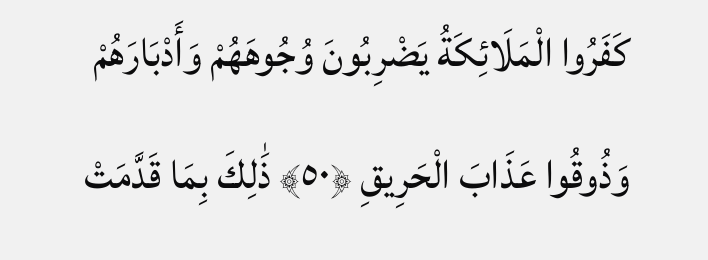كَفَرُوا الْمَلَائِكَةُ يَضْرِبُونَ وُجُوهَهُمْ وَأَدْبَارَهُمْ وَذُوقُوا عَذَابَ الْحَرِيقِ ﴿٥٠﴾ ذَٰلِكَ بِمَا قَدَّمَتْ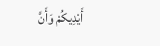أَيْدِيكُمْ وَأَنَّ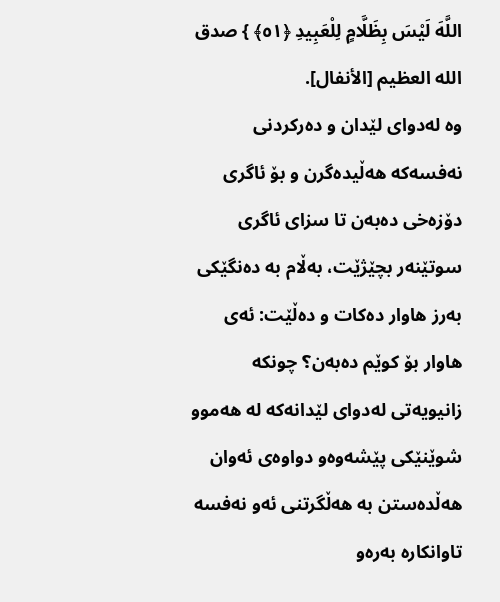اللَّهَ لَيْسَ بِظَلَّامٍ لِلْعَبِيدِ ﴿٥١﴾ } صدق الله العظيم [الأنفال].
وە لەدوای لێدان و دەرکردنی نەفسەکە ھەڵیدەگرن و بۆ ئاگری دۆزەخی دەبەن تا سزای ئاگری سوتێنەر بچێژێت، بەڵام بە دەنگێکی بەرز هاوار دەکات و دەڵێت: ئەی ھاوار بۆ کوێم دەبەن؟ چونکە زانیویەتی لەدوای لێدانەکە لە ھەموو شوێنێکی پێشەوەو دواوەی ئەوان ھەڵدەستن بە ھەڵگرتنی ئەو نەفسە تاوانکارە بەرەو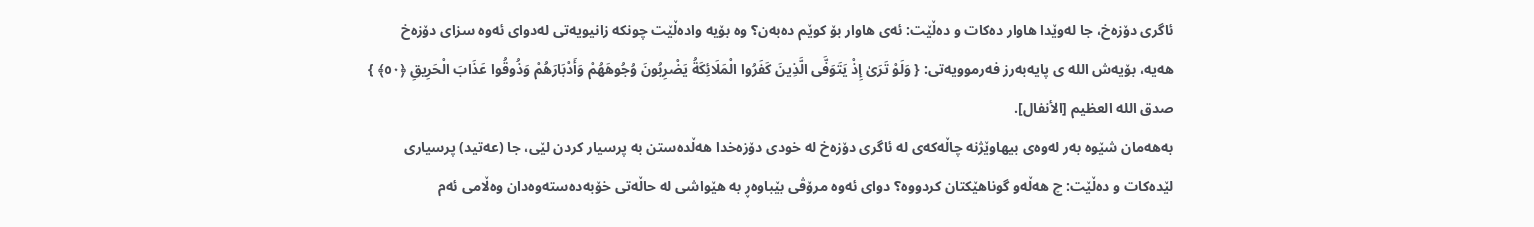ئاگری دۆزەخ، جا لەوێدا ھاوار دەکات و دەڵێت: ئەی ھاوار بۆ کوێم دەبەن؟ وە بۆیە وادەڵێت چونکە زانیویەتی لەدوای ئەوە سزای دۆزەخ ھەیە، بۆیەش اللە ی پایەبەرز فەرموویەتی: { وَلَوْ تَرَىٰ إِذْ يَتَوَفَّى الَّذِينَ كَفَرُوا الْمَلَائِكَةُ يَضْرِبُونَ وُجُوهَهُمْ وَأَدْبَارَهُمْ وَذُوقُوا عَذَابَ الْحَرِيقِ ﴿٥٠﴾ } صدق الله العظيم [الأنفال].
بەھەمان شێوە بەر لەوەی بیھاوێژنە چاڵەکەی لە ئاگری دۆزەخ لە خودی دۆزەخدا هەڵدەستن بە پرسیار کردن لێی، جا (عەتید) پرسیاری لێدەکات و دەڵێت: چ ھەڵەو گوناهێکتان کردووە؟ دوای ئەوە مرۆڤی بێباوەڕ بە هێواشی لە حاڵەتی خۆبەدەستەوەدان وەڵامی ئەم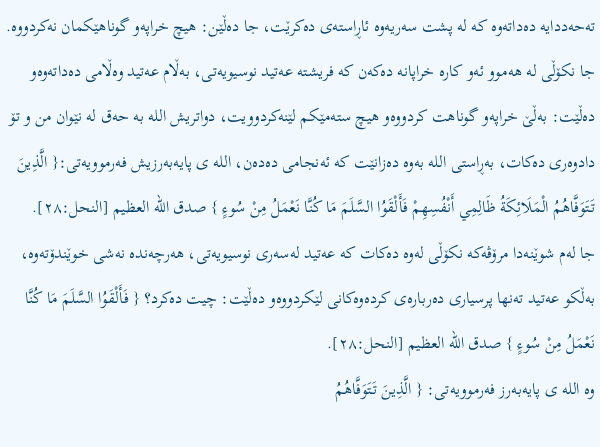تەحەددایە دەداتەوە کە لە پشت سەریەوە ئاڕاستەی دەکرێت، جا دەڵێن: هیچ خراپەو گوناھێکمان نەکردووە. جا نکۆڵی لە ھەموو ئەو کارە خراپانە دەکەن کە فریشتە عەتید نوسیویەتی، بەڵام عەتید وەڵامی دەداتەوەو دەڵێت: بەڵێ خراپەو گوناھت کردووەو ھیچ ستەمێکم لێنەکردوویت، دواتریش اللە بە حەق لە نێوان من و تۆ دادوەری دەکات، بەڕاستی اللە بەوە دەزانێت کە ئەنجامی دەدەن، اللە ی پایەبەرزیش فەرموویەتی:{ الَّذِينَ تَتَوَفَّاهُمُ الْمَلَائِكَةُ ظَالِمِي أَنْفُسِهِمْ فَأَلْقَوُا السَّلَمَ مَا كُنَّا نَعْمَلُ مِنْ سُوءٍ } صدق الله العظيم [النحل:٢٨].
جا لەم شوێنەدا مرۆڤەکە نکۆڵی لەوە دەکات کە عەتید لەسەری نوسیویەتی، ھەرچەندە نەشی خوێندۆتەوە، بەڵکو عەتید تەنھا پرسیاری دەربارەی کردەوەکانی لێکردووەو دەڵێت: چیت دەکرد؟ { فَأَلْقَوُا السَّلَمَ مَا كُنَّا نَعْمَلُ مِنْ سُوءٍ } صدق الله العظيم [النحل:٢٨].
وە اللە ی پایەبەرز فەرموویەتی: { الَّذِينَ تَتَوَفَّاهُمُ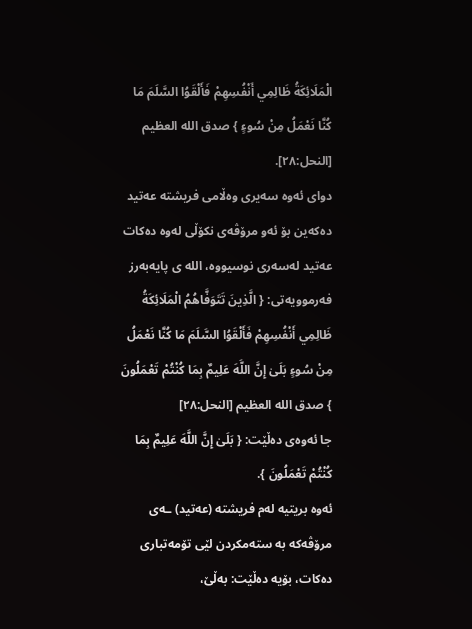الْمَلَائِكَةُ ظَالِمِي أَنْفُسِهِمْ فَأَلْقَوُا السَّلَمَ مَا كُنَّا نَعْمَلُ مِنْ سُوءٍ } صدق الله العظيم [النحل:٢٨].
دوای ئەوە سەیری وەڵامی فریشتە عەتید دەکەین بۆ ئەو مرۆڤەی نکۆڵی لەوە دەکات عەتید لەسەری نوسیووە، اللە ی پایەبەرز فەرموویەتی: { الَّذِينَ تَتَوَفَّاهُمُ الْمَلَائِكَةُ ظَالِمِي أَنْفُسِهِمْ فَأَلْقَوُا السَّلَمَ مَا كُنَّا نَعْمَلُ مِنْ سُوءٍ بَلَىٰ إِنَّ اللَّهَ عَلِيمٌ بِمَا كُنْتُمْ تَعْمَلُونَ } صدق الله العظيم [النحل:٢٨]
جا ئەوەی دەڵێت: { بَلَىٰ إِنَّ اللَّهَ عَلِيمٌ بِمَا كُنْتُمْ تَعْمَلُونَ }.
ئەوە بریتیە لەم فریشتە (عەتید) ـەی مرۆڤەکە بە ستەمکردن لێی تۆمەتباری دەکات، بۆیە دەڵێت: بەڵێ،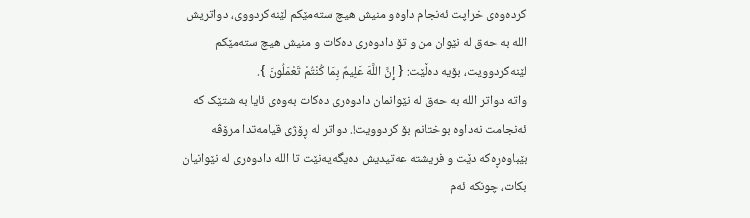کردەوەی خراپت ئەنجام داوەو منیش ھیچ ستەمێکم لێنەکردووی، دواتریش اللە بە حەق لە نێوان من و تۆ دادوەری دەکات و منیش ھیچ ستەمێکم لێنەکردوویت، بۆیە دەڵێت: { إِنَّ اللَّهَ عَلِيمٌ بِمَا كُنْتُمْ تَعْمَلُونَ }.
واتە دواتر اللە بە حەق لە نێوانمان دادوەری دەکات بەوەی ئایا بە شتێک کە ئەنجامت نەداوە بوختانم بۆ کردوویت!. دواتر لە ڕۆژی قیامەتدا مرۆڤە بێباوەڕەکە دێت و فریشتە عەتیدیش دەیگەیەنێت تا اللە دادوەری لە نێوانیان بکات، چونکە ئەم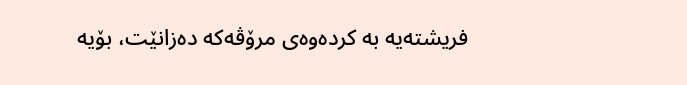فریشتەیە بە کردەوەی مرۆڤەکە دەزانێت، بۆیە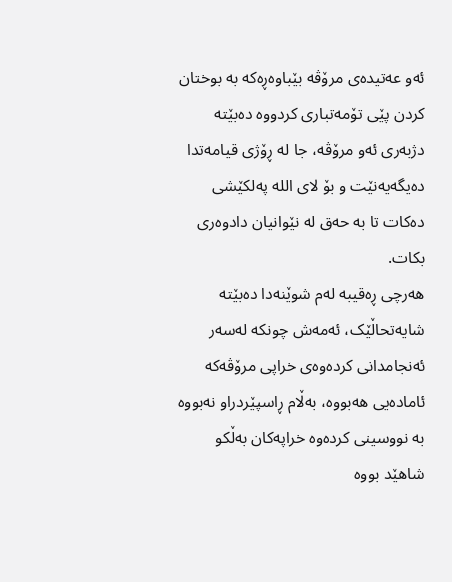ئەو عەتیدەی مرۆڤە بێباوەڕەکە بە بوختان کردن پێی تۆمەتباری کردووە دەبێتە دژبەری ئەو مرۆڤە، جا لە ڕۆژی قیامەتدا دەیگەیەنێت و بۆ لای اللە پەلکێشی دەکات تا بە حەق لە نێوانیان دادوەری بکات.
ھەرچی ڕەقیبە لەم شوێنەدا دەبێتە شایەتحاڵێک، ئەمەش چونکە لەسەر ئەنجامدانی کردەوەی خراپی مرۆڤەکە ئامادەیی هەبووە، بەڵام ڕاسپێردراو نەبووە بە نووسینی کردەوە خراپەکان بەڵکو شاھێد بووە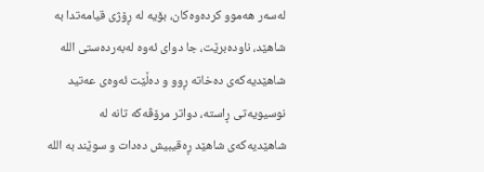لەسەر ھەموو کردەوەکان، بۆیە لە ڕۆژی قیامەتدا بە شاھێد، ناودەبرێت، جا دوای ئەوە لەبەردەستی اللە شاھێدیەکەی دەخاتە ڕوو و دەڵێت ئەوەی عەتید نوسیویەتی ڕاستە، دواتر مرۆڤەکە تانە لە شاھێدیەکەی شاھێد ڕەقیبیش دەدات و سوێند بە اللە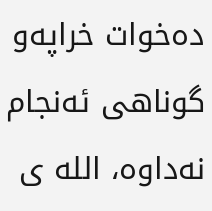دەخوات خراپەو گوناھی ئەنجام نەداوە، اللە ی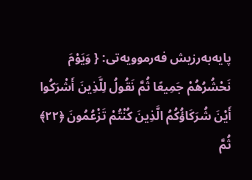پایەبەرزیش فەرموویەتی: { وَيَوْمَ نَحْشُرُهُمْ جَمِيعًا ثُمَّ نَقُولُ لِلَّذِينَ أَشْرَكُوا أَيْنَ شُرَكَاؤُكُمُ الَّذِينَ كُنْتُمْ تَزْعُمُونَ ﴿٢٢﴾ ثُمَّ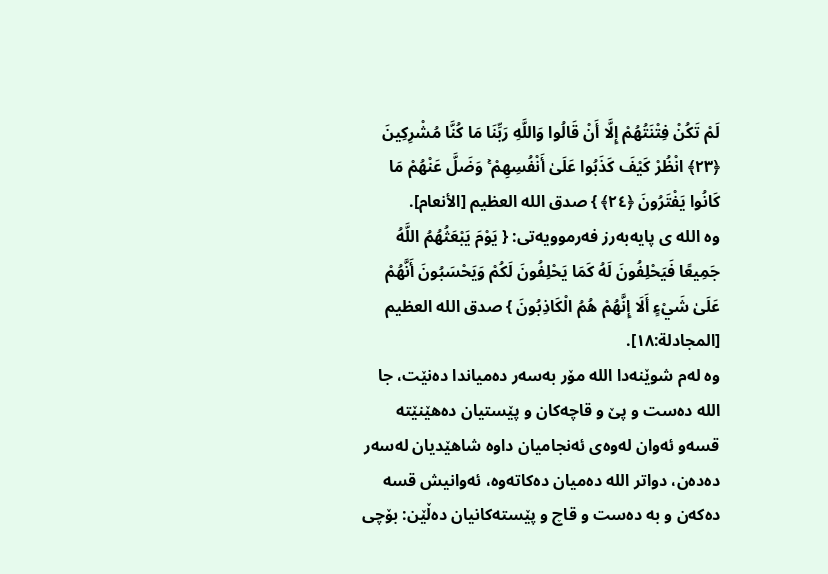لَمْ تَكُنْ فِتْنَتُهُمْ إِلَّا أَنْ قَالُوا وَاللَّهِ رَبِّنَا مَا كُنَّا مُشْرِكِينَ ﴿٢٣﴾ انْظُرْ كَيْفَ كَذَبُوا عَلَىٰ أَنْفُسِهِمْ ۚ وَضَلَّ عَنْهُمْ مَا كَانُوا يَفْتَرُونَ ﴿٢٤﴾ } صدق الله العظيم [الأنعام].
وە اللە ی پایەبەرز فەرموویەتی: { يَوْمَ يَبْعَثُهُمُ اللَّهُ جَمِيعًا فَيَحْلِفُونَ لَهُ كَمَا يَحْلِفُونَ لَكُمْ وَيَحْسَبُونَ أَنَّهُمْ عَلَىٰ شَيْءٍ أَلَا إِنَّهُمْ هُمُ الْكَاذِبُونَ } صدق الله العظيم [المجادلة:١٨].
وە لەم شوێنەدا اللە مۆر بەسەر دەمیاندا دەنێت، جا اللە دەست و پێ و قاچەکان و پێستیان دەھێنێتە قسەو ئەوان لەوەی ئەنجامیان داوە شاھێدیان لەسەر دەدەن، دواتر اللە دەمیان دەکاتەوە، ئەوانیش قسە دەکەن و بە دەست و قاچ و پێستەکانیان دەڵێن: بۆچی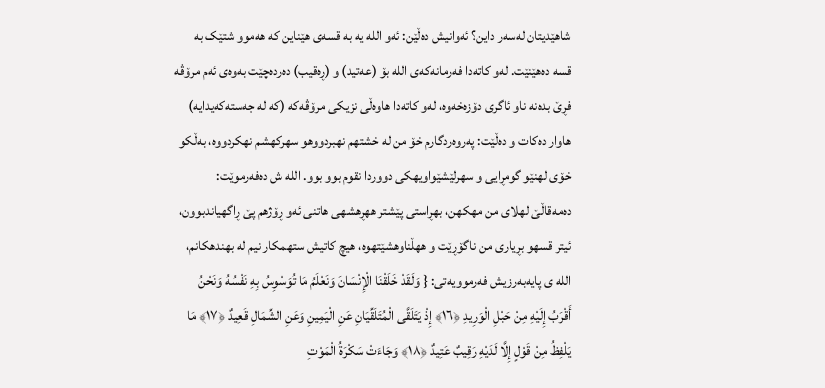شاھێدیتان لەسەر داین؟ ئەوانیش دەڵێن: ئەو اللە یە بە قسەی ھێناین کە ھەموو شتێک بە قسە دەهێنێت. لەو کاتەدا فەرمانەکەی اللە بۆ (عەتید) و (ڕەقیب) دەردەچێت بەوەی ئەم مرۆڤە فڕێ بدەنە ناو ئاگری دۆزەخەوە، لەو کاتەدا هاوەڵی نزیکی مرۆڤەکە (کە لە جەستەکەیدایە) ھاوار دەکات و دەڵێت: پەروەردگارم خۆ من له خشتهم نهبردووهو سهرکهشم نهکردووه، بەڵکو خۆی لهنێو گومڕایی و سهرلێشێواویهکی دووردا نقوم بوو بوو. اللە ش دەفەرموێت: دەمەقاڵێ لهلای من مهکهن، بهڕاستی پێشتر ههڕهشهی هاتنی ئەو ڕۆژهم پێ ڕاگهیاندبوون، ئیتر قسهو بڕیاری من ناگۆڕێت و ههڵناوهشێتهوە، هیچ کاتیش ستهمکار نیم له بهندهکانم، اللە ی پایەبەرزیش فەرموویەتی: { وَلَقَدْ خَلَقْنَا الْإِنْسَانَ وَنَعْلَمُ مَا تُوَسْوِسُ بِهِ نَفْسُهُ وَنَحْنُ أَقْرَبُ إِلَيْهِ مِنْ حَبْلِ الْوَرِيدِ ﴿١٦﴾ إِذْ يَتَلَقَّى الْمُتَلَقِّيَانِ عَنِ الْيَمِينِ وَعَنِ الشِّمَالِ قَعِيدٌ ﴿١٧﴾ مَا يَلْفِظُ مِنْ قَوْلٍ إِلَّا لَدَيْهِ رَقِيبٌ عَتِيدٌ ﴿١٨﴾ وَجَاءَتْ سَكْرَةُ الْمَوْتِ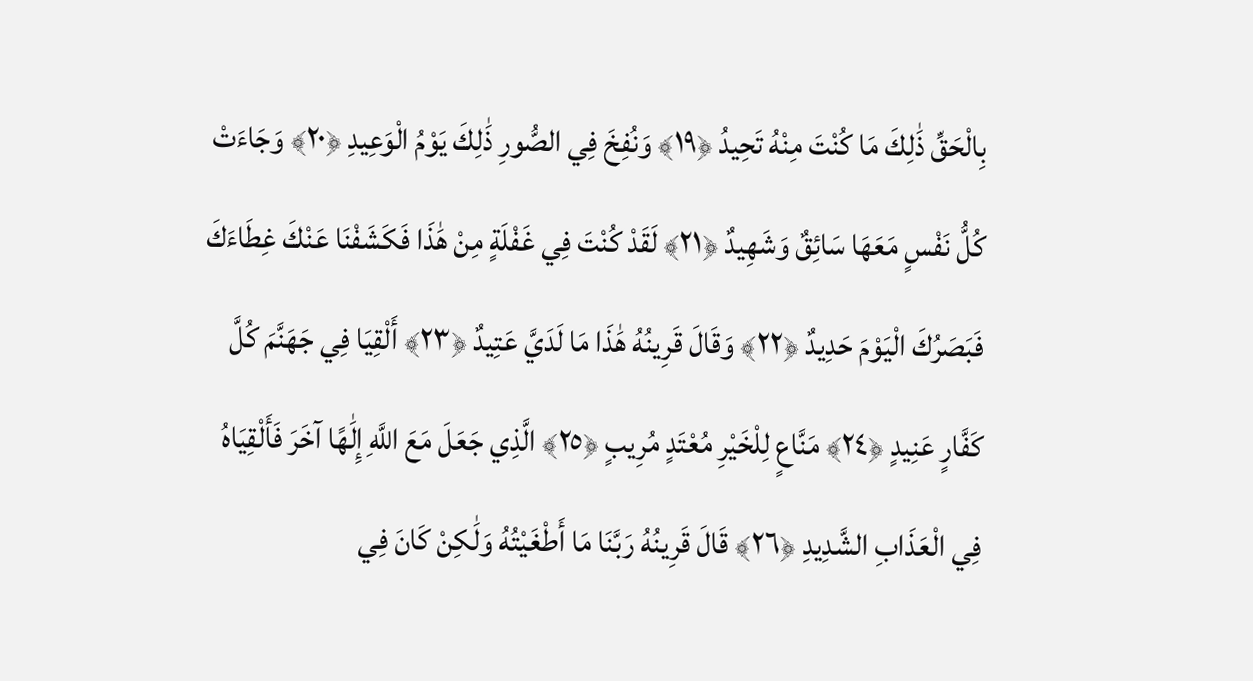بِالْحَقِّ ذَٰلِكَ مَا كُنْتَ مِنْهُ تَحِيدُ ﴿١٩﴾ وَنُفِخَ فِي الصُّورِ ذَٰلِكَ يَوْمُ الْوَعِيدِ ﴿٢٠﴾ وَجَاءَتْ كُلُّ نَفْسٍ مَعَهَا سَائِقٌ وَشَهِيدٌ ﴿٢١﴾ لَقَدْ كُنْتَ فِي غَفْلَةٍ مِنْ هَٰذَا فَكَشَفْنَا عَنْكَ غِطَاءَكَ فَبَصَرُكَ الْيَوْمَ حَدِيدٌ ﴿٢٢﴾ وَقَالَ قَرِينُهُ هَٰذَا مَا لَدَيَّ عَتِيدٌ ﴿٢٣﴾ أَلْقِيَا فِي جَهَنَّمَ كُلَّ كَفَّارٍ عَنِيدٍ ﴿٢٤﴾ مَنَّاعٍ لِلْخَيْرِ مُعْتَدٍ مُرِيبٍ ﴿٢٥﴾ الَّذِي جَعَلَ مَعَ اللَّهِ إِلَٰهًا آخَرَ فَأَلْقِيَاهُ فِي الْعَذَابِ الشَّدِيدِ ﴿٢٦﴾ قَالَ قَرِينُهُ رَبَّنَا مَا أَطْغَيْتُهُ وَلَٰكِنْ كَانَ فِي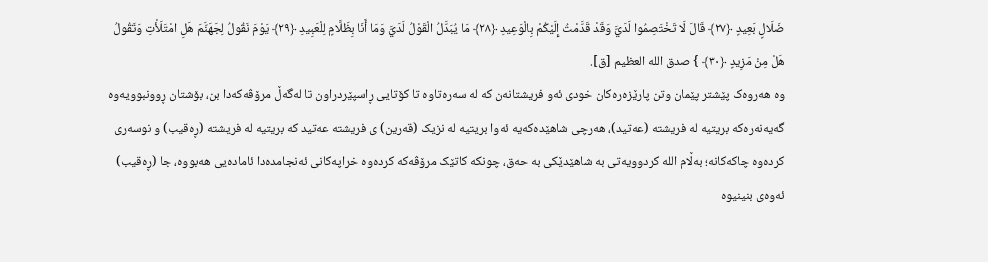ضَلَالٍ بَعِيدٍ ﴿٢٧﴾ قَالَ لَا تَخْتَصِمُوا لَدَيَّ وَقَدْ قَدَّمْتُ إِلَيْكُمْ بِالْوَعِيدِ ﴿٢٨﴾ مَا يُبَدَّلُ الْقَوْلُ لَدَيَّ وَمَا أَنَا بِظَلَّامٍ لِلْعَبِيدِ ﴿٢٩﴾ يَوْمَ نَقُولُ لِجَهَنَّمَ هَلِ امْتَلَأْتِ وَتَقُولُ هَلْ مِنْ مَزِيدٍ ﴿٣٠﴾ } صدق الله العظيم [ق].
وە ھەروەک پێشتر پێمان وتن پارێزەرەکان خودی ئەو فریشتانەن کە لە سەرەتاوە تا کۆتایی ڕاسپێردراون تا لەگەڵ مرۆڤەکەدا بن، بۆشتان ڕوونبوویەوە گەیەنەرەکە بریتیە لە فریشتە (عەتید)، ھەرچی شاھێدەکەیە ئەوا بریتیە لە نزیک (قەرین) ی فریشتە عەتید کە بریتیە لە فریشتە (ڕەقیب) و نوسەری کردەوە چاکەکانە؛ بەڵام اللە کردوویەتی بە شاھێدێکی بە حەق، چونکە کاتێک مرۆڤەکە کردەوە خراپەکانی ئەنجامدەدا ئامادەیی هەبووە، جا (ڕەقیب) ئەوەی بنینیوە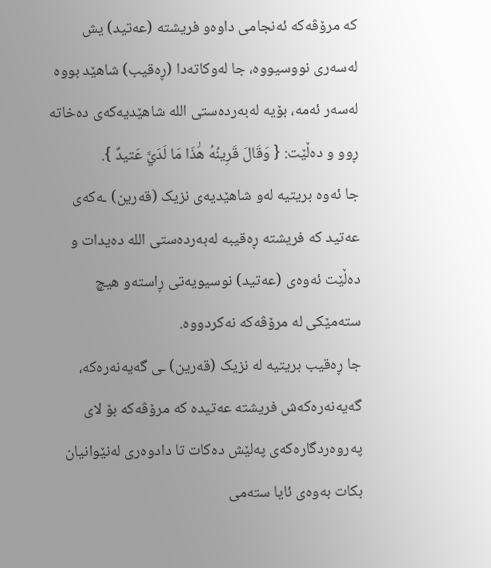کە مرۆڤەکە ئەنجامی داوەو فریشتە (عەتید) یش لەسەری نووسیووە، جا لەوکاتەدا (ڕەقیب) شاھێد بووە لەسەر ئەمە، بۆیە لەبەردەستی اللە شاھێدیەکەی دەخاتە ڕوو و دەڵێت: { وَقَالَ قَرِينُهُ هَٰذَا مَا لَدَيَّ عَتيدٌ }.
جا ئەوە بریتیە لەو شاھێدیەی نزیک (قەرین) ـەکەی عەتید کە فریشتە ڕەقیبە لەبەردەستی اللە دەیدات و دەڵێت ئەوەی (عەتید) نوسیویەتی ڕاستەو ھیچ ستەمێکی لە مرۆڤەکە نەکردووە.
جا ڕەقیب بریتیە لە نزیک (قەرین) ـی گەیەنەرەکە، گەیەنەرەکەش فریشتە عەتیدە کە مرۆڤەکە بۆ لای پەروەردگارەکەی پەلێش دەکات تا دادوەری لەنێوانیان بکات بەوەی ئایا ستەمی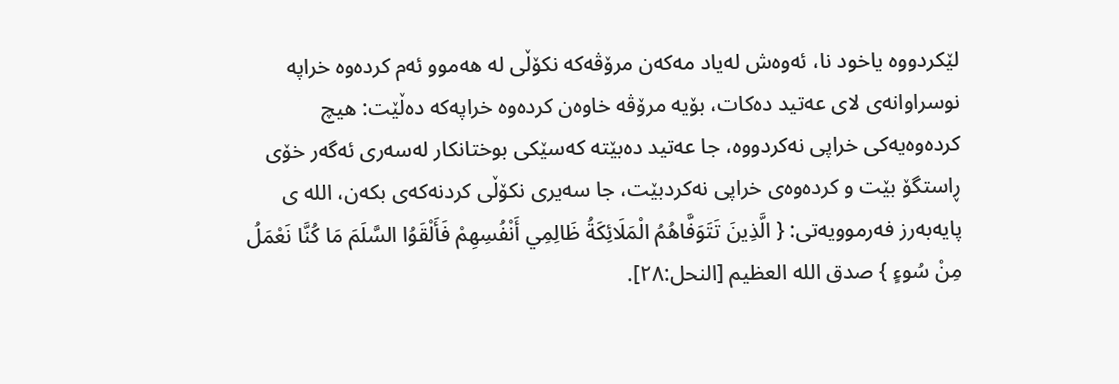لێکردووە یاخود نا، ئەوەش لەیاد مەکەن مرۆڤەکە نکۆڵی لە ھەموو ئەم کردەوە خراپە نوسراوانەی لای عەتید دەکات، بۆیە مرۆڤە خاوەن کردەوە خراپەکە دەڵێت: ھیچ کردەوەیەکی خراپی نەکردووە، جا عەتید دەبێتە کەسێکی بوختانکار لەسەری ئەگەر خۆی ڕاستگۆ بێت و کردەوەی خراپی نەکردبێت، جا سەیری نکۆڵی کردنەکەی بکەن، اللە ی پایەبەرز فەرموویەتی: { الَّذِينَ تَتَوَفَّاهُمُ الْمَلَائِكَةُ ظَالِمِي أَنْفُسِهِمْ فَأَلْقَوُا السَّلَمَ مَا كُنَّا نَعْمَلُ مِنْ سُوءٍ } صدق الله العظيم [النحل:٢٨].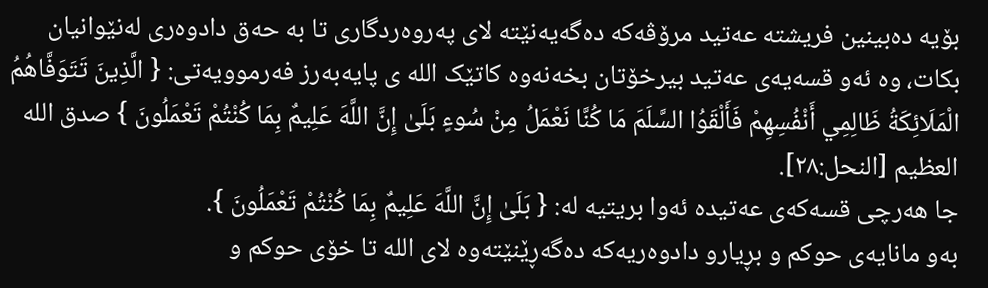بۆیە دەبینین فریشتە عەتید مرۆڤەکە دەگەیەنێتە لای پەروەردگاری تا بە حەق دادوەری لەنێوانیان بکات، وە ئەو قسەیەی عەتید بیرخۆتان بخەنەوە کاتێک اللە ی پایەبەرز فەرموویەتی: { الَّذِينَ تَتَوَفَّاهُمُ الْمَلَائِكَةُ ظَالِمِي أَنْفُسِهِمْ فَأَلْقَوُا السَّلَمَ مَا كُنَّا نَعْمَلُ مِنْ سُوءٍ بَلَىٰ إِنَّ اللَّهَ عَلِيمٌ بِمَا كُنْتُمْ تَعْمَلُونَ } صدق الله العظيم [النحل:٢٨].
جا ھەرچی قسەکەی عەتیدە ئەوا بریتیە لە: { بَلَىٰ إِنَّ اللَّهَ عَلِيمٌ بِمَا كُنْتُمْ تَعْمَلُونَ }.
بەو مانایەی حوکم و بڕیارو دادوەریەکە دەگەڕێنێتەوە لای اللە تا خۆی حوکم و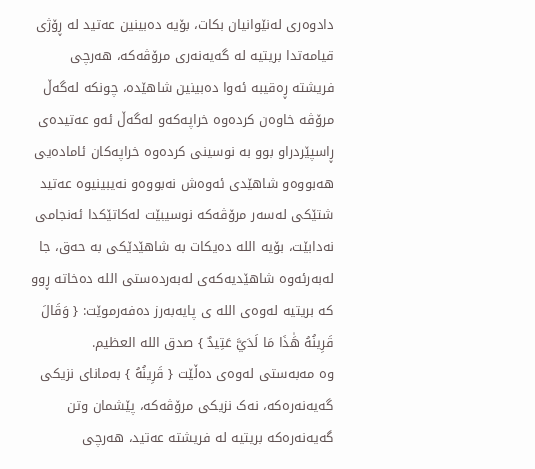دادوەری لەنێوانیان بکات، بۆیە دەبینین عەتید لە ڕۆژی قیامەتدا بریتیە لە گەیەنەری مرۆڤەکە، ھەرچی فریشتە ڕەقیبە ئەوا دەبینین شاھێدە، چونکە لەگەڵ مرۆڤە خاوەن کردەوە خراپەکەو لەگەڵ ئەو عەتیدەی ڕاسپێردراو بوو بە نوسینی کردەوە خراپەکان ئامادەیی هەبووەو شاھێدی ئەوەش نەبووەو نەیبینیوە عەتید شتێکی لەسەر مرۆڤەکە نوسیبێت لەکاتێکدا ئەنجامی نەدابێت، بۆیە اللە دەیکات بە شاھێدێکی بە حەق، جا لەبەرئەوە شاھێدیەکەی لەبەردەستی اللە دەخاتە ڕوو کە بریتیە لەوەی اللە ی پایەبەرز دەفەرموێت: { وَقَالَ قَرِينُهُ هَٰذَا مَا لَدَيَّ عَتِيدٌ } صدق الله العظيم.
وە مەبەستی لەوەی دەڵێت { قَرِينُهُ } بەمانای نزیکی گەیەنەرەکە، نەک نزیکی مرۆڤەکە، پێشمان وتن گەیەنەرەکە بریتیە لە فریشتە عەتید، هەرچی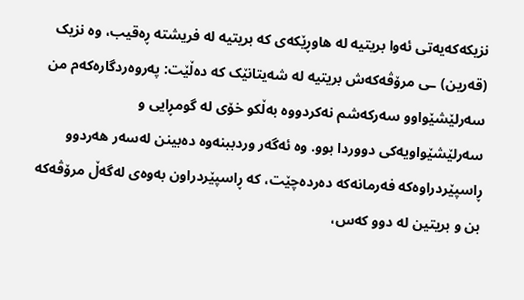نزیکەکەیەتی ئەوا بریتیە لە ھاوڕێکەی کە بریتیە لە فریشتە ڕەقیب، وە نزیک (قەرین) ـی مرۆڤەکەش بریتیە لە شەیتانێک کە دەڵێت: پەروەردگارەکەم من سەرلێشێواوو سەرکەشم نەکردووە بەڵکو خۆی لە گومڕایی و سەرلێشێواویەکی دووردا بوو. وە ئەگەر وردببنەوە دەبینن لەسەر ھەردوو ڕاسپێردراوەکە فەرمانەکە دەردەچێت، کە ڕاسپێردراون بەوەی لەگەڵ مرۆڤەکە بن و بریتین لە دوو کەس،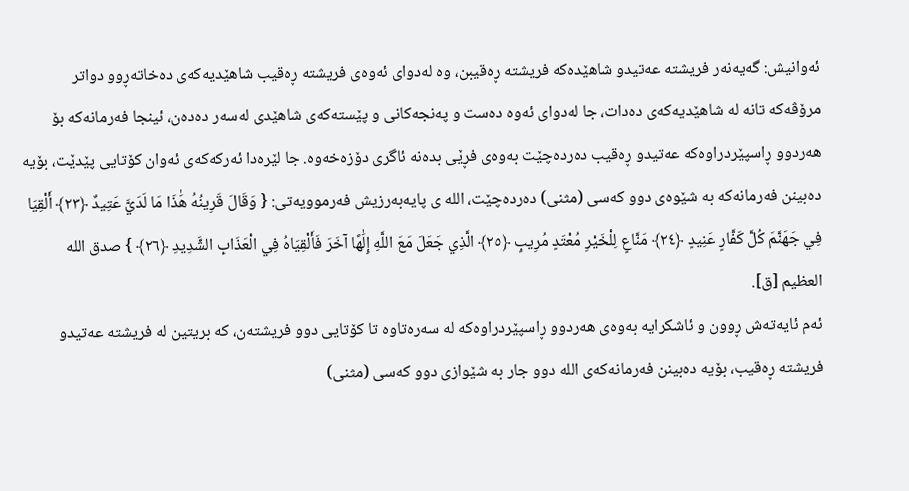ئەوانیش: گەیەنەر فریشتە عەتیدو شاھێدەکە فریشتە ڕەقیبن، وە لەدوای ئەوەی فریشتە ڕەقیب شاھێدیەکەی دەخاتەڕوو دواتر مرۆڤەکە تانە لە شاھێدیەکەی دەدات، جا لەدوای ئەوە دەست و پەنجەکانی و پێستەکەی شاھێدی لەسەر دەدەن، ئینجا فەرمانەکە بۆ ھەردوو ڕاسپێردراوەکە عەتیدو ڕەقیب دەردەچێت بەوەی فڕێی بدەنە ئاگری دۆزەخەوە. جا لێرەدا ئەرکەکەی ئەوان کۆتایی پێدێت، بۆیە دەبینن فەرمانەکە بە شێوەی دوو کەسی (مثنی) دەردەچێت، اللە ی پایەبەرزیش فەرموویەتی: { وَقَالَ قَرِينُهُ هَٰذَا مَا لَدَيَّ عَتِيدٌ ﴿٢٣﴾ أَلْقِيَا فِي جَهَنَّمَ كُلَّ كَفَّارٍ عَنِيدٍ ﴿٢٤﴾ مَنَّاعٍ لِلْخَيْرِ مُعْتَدٍ مُرِيبٍ ﴿٢٥﴾ الَّذِي جَعَلَ مَعَ اللَّهِ إِلَٰهًا آخَرَ فَأَلْقِيَاهُ فِي الْعَذَابِ الشَّدِيدِ ﴿٢٦﴾ } صدق الله العظيم [ق].
ئەم ئایەتەش ڕوون و ئاشکرایە بەوەی ھەردوو ڕاسپێردراوەکە لە سەرەتاوە تا کۆتایی دوو فریشتەن، کە بریتین لە فریشتە عەتیدو فریشتە ڕەقیب، بۆیە دەبینن فەرمانەکەی اللە دوو جار بە شێوازی دوو کەسی (مثنی)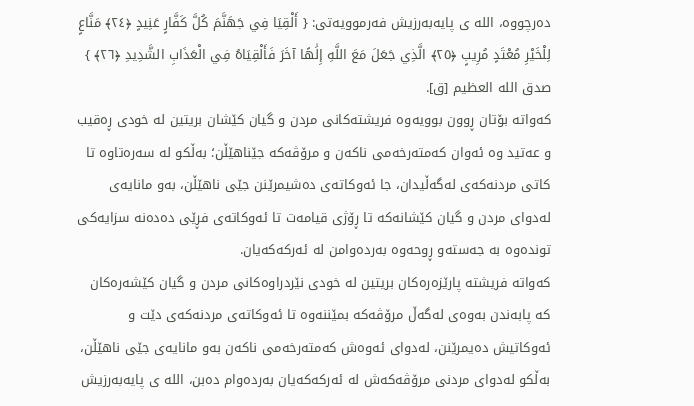دەرچووە، اللە ی پایەبەرزیش فەرموویەتی: { أَلْقِيَا فِي جَهَنَّمَ كُلَّ كَفَّارٍ عَنِيدٍ ﴿٢٤﴾ مَنَّاعٍ لِلْخَيْرِ مُعْتَدٍ مُرِيبٍ ﴿٢٥﴾ الَّذِي جَعَلَ مَعَ اللَّهِ إِلَٰهًا آخَرَ فَأَلْقِيَاهُ فِي الْعَذَابِ الشَّدِيدِ ﴿٢٦﴾ } صدق الله العظيم [ق].
کەواتە بۆتان ڕوون بوویەوە فریشتەکانی مردن و گیان کێشان بریتین لە خودی ڕەقیب و عەتید وە ئەوان کەمتەرخەمی ناکەن و مرۆڤەکە جێناھێڵن؛ بەڵکو لە سەرەتاوە تا کاتی مردنەکەی لەگەڵیدان، جا ئەوکاتەی دەشیمرێنن جێی ناھێڵن، بەو مانایەی لەدوای مردن و گیان کێشانەکە تا ڕۆژی قیامەت تا ئەوکاتەی فڕێی دەدەنە سزایەکی توندەوە بە جەستەو ڕوحەوە بەردەوامن لە ئەرکەکەیان.
کەواتە فریشتە پارێزەرەکان بریتین لە خودی نێردراوەکانی مردن و گیان کێشەرەکان کە پابەندن بەوەی لەگەڵ مرۆڤەکە بمێننەوە تا ئەوکاتەی مردنەکەی دێت و ئەوکاتیش دەیمرێنن، لەدوای ئەوەش کەمتەرخەمی ناکەن بەو مانایەی جێی ناھێڵن، بەڵکو لەدوای مردنی مرۆڤەکەش لە ئەرکەکەیان بەردەوام دەبن، اللە ی پایەبەرزیش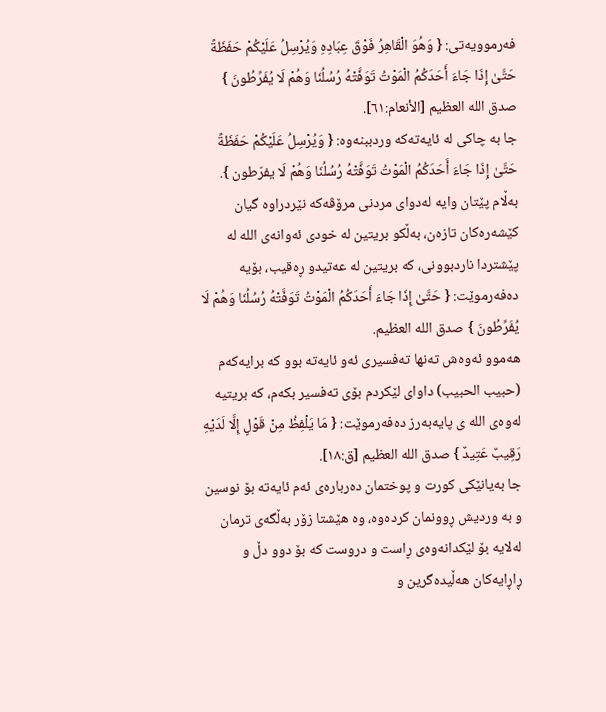فەرموویەتی: { وَهُوَ الْقَاهِرُ فَوْقَ عِبَادِهِ وَيُرْسِلُ عَلَيْكُمْ حَفَظَةً حَتَّىٰ إِذَا جَاءَ أَحَدَكُمُ الْمَوْتُ تَوَفَّتْهُ رُسُلُنَا وَهُمْ لَا يُفَرِّطُونَ } صدق الله العظيم [الأنعام:٦١].
جا بە چاکی لە ئایەتەکە وردببنەوە: { وَيُرْسِلُ عَلَيْكُمْ حَفَظَةً حَتَّىٰ إِذَا جَاءَ أَحَدَكُمُ الْمَوْتُ تَوَفَّتْهُ رُسُلُنَا وَهُمْ لَا يفرّطون }.
بەڵام پێتان وایە لەدوای مردنی مرۆڤەکە نێردراوە گیان کێشەرەکان تازەن، بەڵکو بریتین لە خودی ئەوانەی اللە لە پێشتردا ناردبوونی، کە بریتین لە عەتیدو ڕەقیب، بۆیە دەفەرموێت: { حَتَّىٰ إِذَا جَاءَ أَحَدَكُمُ الْمَوْتُ تَوَفَّتْهُ رُسُلُنَا وَهُمْ لَا يُفَرِّطُونَ } صدق الله العظيم.
ھەموو ئەوەش تەنھا تەفسیری ئەو ئایەتە بوو کە برایەکەم (حبیب الحبیب) داوای لێکردم بۆی تەفسیر بکەم، کە بریتیە لەوەی اللە ی پایەبەرز دەفەرموێت: { مَا يَلْفِظُ مِنْ قَوْلٍ إِلَّا لَدَيْهِ رَقِيبٌ عَتِيدٌ } صدق الله العظيم [ق:١٨].
جا بەیانێکی کورت و پوختمان دەربارەی ئەم ئایەتە بۆ نوسین و بە وردیش ڕوونمان کردەوە، وە ھێشتا زۆر بەڵگەی ترمان لەلایە بۆ لێکدانەوەی ڕاست و دروست کە بۆ دوو دڵ و ڕاڕایەکان هەڵیدەگرین و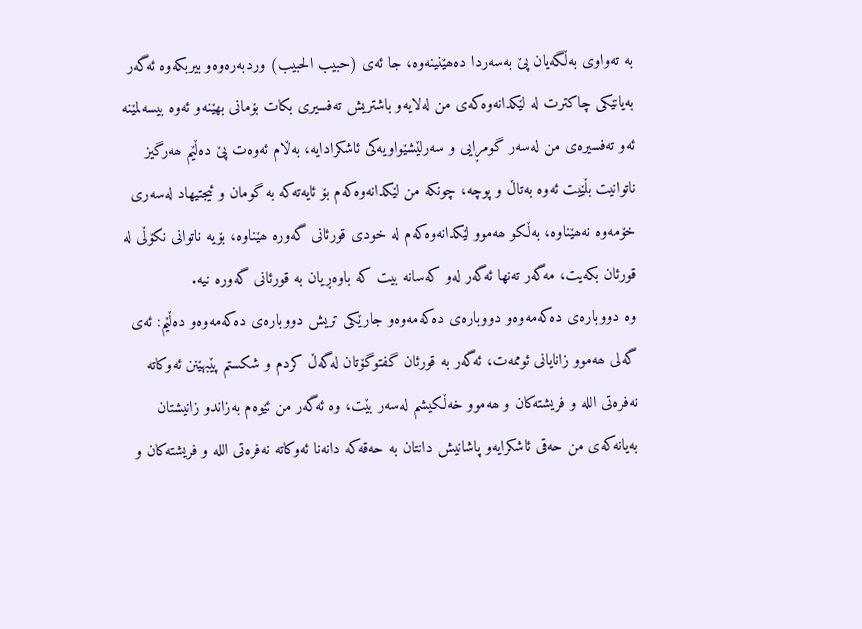بە تەواوی بەڵگەیان پێ بەسەردا دەھێنینەوە، جا ئەی (حبیب الحبیب) وردبەرەوەو بیربکەوە ئەگەر بەیانێکی چاکترت لە لێکدانەوەکەی من لەلایەو باشتریش تەفسیری بکات بۆمانی بھێنەو ئەوە بیسەلمێنە ئەو تەفسیرەی من لەسەر گومڕایی و سەرلێشێواویەکی ئاشکرادایە، بەڵام ئەوەت پێ دەڵێم ھەرگیز ناتوانیت بڵێیت ئەوە بەتاڵ و پوچە، چونکە من لێکدانەوەکەم بۆ ئایەتەکە بە گومان و ئیجتیھاد لەسەری خۆمەوە نەھێناوە، بەڵکو ھەموو لێکدانەوەکەم لە خودی قورئانی گەورە ھێناوە، بۆیە ناتوانی نکۆڵی لە قورئان بکەیت، مەگەر تەنھا ئەگەر لەو کەسانە بیت کە باوەڕیان بە قورئانی گەورە نیە.
وە دووبارەی دەکەمەوەو دووبارەی دەکەمەوەو جارێکی تریش دووبارەی دەکەمەوەو دەڵێم: ئەی گەلی ھەموو زانایانی ئوممەت، ئەگەر بە قورئان گفتوگۆتان لەگەڵ کردم و شکستم پێبهێنن ئەوکاتە نەفرەتی اللە و فریشتەکان و ھەموو خەڵکیشم لەسەر بێت، وە ئەگەر من ئێوەم بەزاندو زانیشتان بەیانەکەی من حەقی ئاشکرایەو پاشانیش دانتان بە حەقەکە دانەنا ئەوکاتە نەفرەتی اللە و فریشتەکان و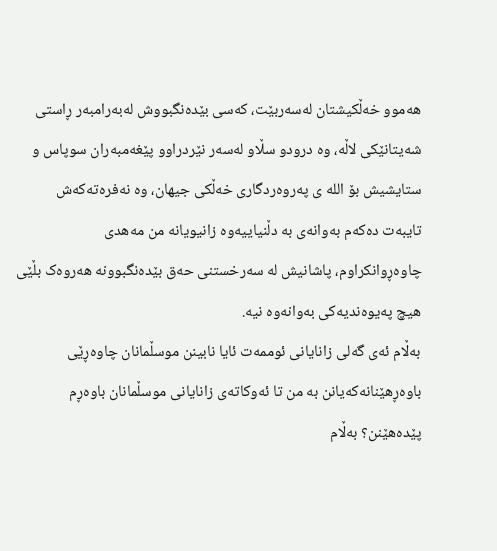ھەموو خەڵکیشتان لەسەربێت، کەسی بێدەنگبووش لەبەرامبەر ڕاستی شەیتانێکی لاڵە، وە درودو سڵاو لەسەر نێردراوو پێغەمبەران سوپاس و ستایشیش بۆ اللە ی پەروەردگاری خەڵکی جیهان، وە نەفرەتەکەش تایبەت دەکەم بەوانەی بە دڵنیاییەوە زانیویانە من مەھدی چاوەڕوانکراوم، پاشانیش لە سەرخستنی حەق بێدەنگبوونە ھەروەک بڵێی ھیچ پەیوەندیەکی بەوانەوە نیە.
بەڵام ئەی گەلی زانایانی ئوممەت ئایا نابینن موسڵمانان چاوەڕێی باوەڕهێنانەکەیانن بە من تا ئەوکاتەی زانایانی موسڵمانان باوەڕم پێدەهێنن؟ بەڵام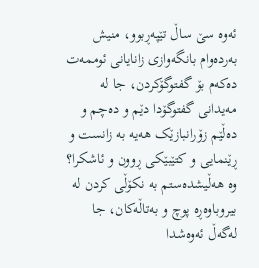ئەوە سێ ساڵ تێپەڕبوو، منیش بەردەوام بانگەوازی زانایانی ئوممەت دەکەم بۆ گفتوگۆکردن، جا لە مەیدانی گفتوگۆدا دێم و دەچم و دەڵێم زۆرانبازێک ھەیە بە زانست و ڕێنمایی و کتێبێکی ڕوون و ئاشکرا؟ وە ھەڵیشدەستم بە نکۆڵی کردن لە بیروباوەڕە پوچ و بەتاڵەکان، جا لەگەڵ ئەوەشدا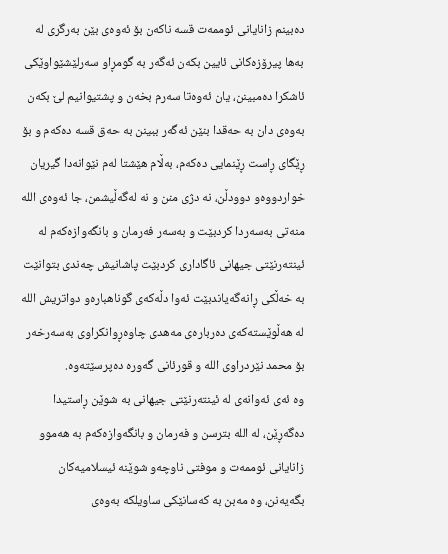دەبینم زانایانی ئوممەت قسە ناکەن بۆ ئەوەی بێن بەرگری لە بەھا پیرۆزەکانی ئایین بکەن ئەگەر بە گومڕاو سەرلێشێواوێکی ئاشکرا دەمبینن، یان ئەوەتا سەرم بخەن و پشتیوانیم لێ بکەن بەوەی دان بە حەقدا بنێن ئەگەر ببینن بە حەق قسە دەکەم و بۆ ڕێگای ڕاست ڕێنمایی دەکەم، بەڵام ھێشتا لەم نێوانەدا گیریان خواردووەو دوودڵن، نە دژی منن و نە لەگەڵیشمن، جا ئەوەی اللە منەتی بەسەردا کردبێت و بەسەر فەرمان و بانگەوازەکەم لە ئینتەرنێتی جیھانی ئاگاداری کردبێت پاشانیش چەندی بتوانێت بە خەڵکی ڕانەگەیاندبێت ئەوا دڵەکەی گوناھبارەو دواتریش اللە لە ھەڵوێستەکەی دەربارەی مەھدی چاوەڕوانکراوی بەسەرخەر بۆ محمد نێردراوی اللە و قورئانی گەورە دەپرسێتەوە.
وە ئەی ئەوانەی لە ئینتەرنێتی جیھانی بە شوێن ڕاستیدا دەگەڕێن، لە اللە بترسن و فەرمان و بانگەوازەکەم بە ھەموو زانایانی ئوممەت و موفتی ناوچەو شوێنە ئیسلامیەکان بگەیەنن، وە مەبن بە کەسانێکی ساویلکە بەوەی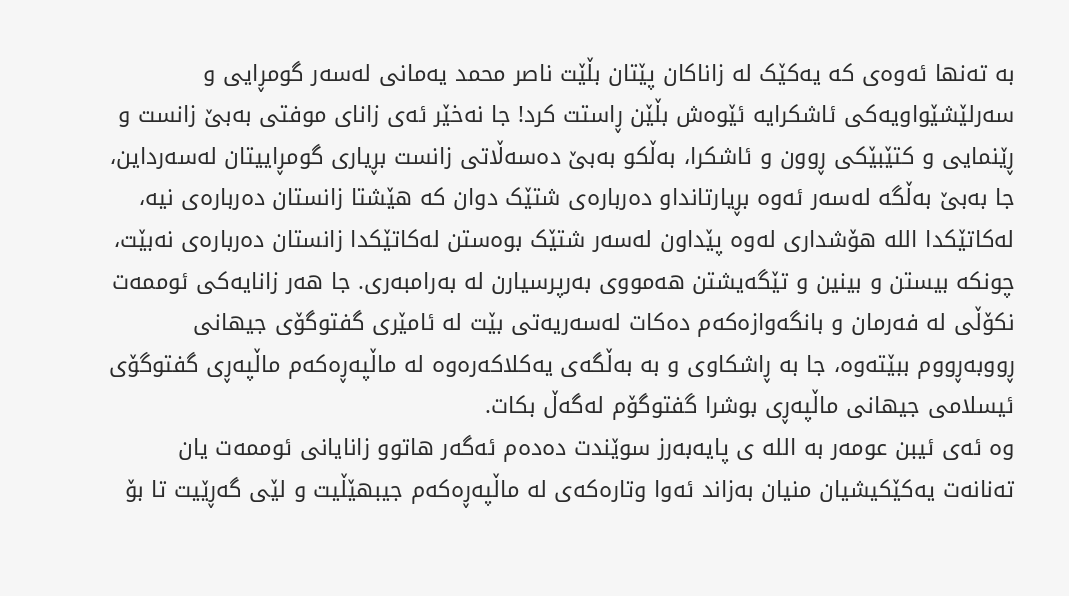بە تەنھا ئەوەی کە یەکێک لە زاناکان پێتان بڵێت ناصر محمد یەمانی لەسەر گومڕایی و سەرلێشێواویەکی ئاشکرایە ئێوەش بڵێن ڕاستت کرد! جا نەخێر ئەی زانای موفتی بەبێ زانست و ڕێنمایی و کتێبێکی ڕوون و ئاشکرا، بەڵکو بەبێ دەسەڵاتی زانست بڕیاری گومڕاییتان لەسەرداین، جا بەبێ بەڵگە لەسەر ئەوە بڕیارتانداو دەربارەی شتێک دوان کە هێشتا زانستان دەربارەی نیە، لەکاتێکدا اللە هۆشداری لەوە پێداون لەسەر شتێک بوەستن لەکاتێکدا زانستان دەربارەی نەبێت، چونکە بیستن و بینین و تێگەیشتن هەمووی بەرپرسیارن لە بەرامبەری. جا هەر زانایەکی ئوممەت نکۆڵی لە فەرمان و بانگەوازەکەم دەکات لەسەریەتی بێت لە ئامێری گفتوگۆی جیھانی ڕووبەڕووم ببێتەوە، جا بە ڕاشکاوی و بە بەڵگەی یەکلاکەرەوە لە ماڵپەڕەکەم ماڵپەڕی گفتوگۆی ئیسلامی جیھانی ماڵپەڕی بوشرا گفتوگۆم لەگەڵ بکات.
وە ئەی ئیبن عومەر بە اللە ی پایەبەرز سوێندت دەدەم ئەگەر ھاتوو زانایانی ئوممەت یان تەنانەت یەکێکیشیان منیان بەزاند ئەوا وتارەکەی لە ماڵپەڕەکەم جیبھێڵیت و لێی گەڕێیت تا بۆ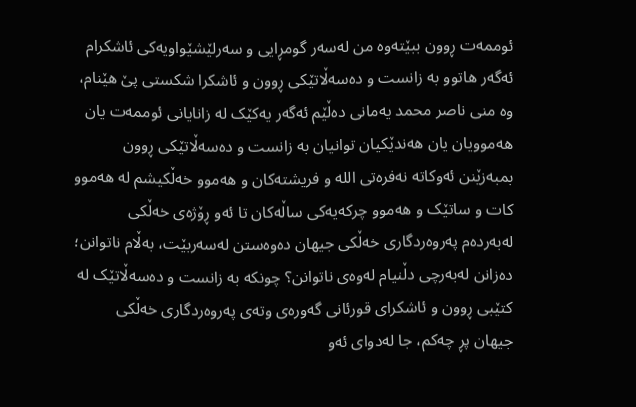ئوممەت ڕوون ببێتەوە من لەسەر گومڕایی و سەرلێشێواویەکی ئاشکرام ئەگەر ھاتوو بە زانست و دەسەڵاتێکی ڕوون و ئاشکرا شکستی پێ هێنام، وە منی ناصر محمد یەمانی دەڵێم ئەگەر یەکێک لە زانایانی ئوممەت یان ھەموویان یان ھەندێکیان توانیان بە زانست و دەسەڵاتێکی ڕوون بمبەزێنن ئەوکاتە نەفرەتی اللە و فریشتەکان و ھەموو خەڵکیشم لە ھەموو کات و ساتێک و ھەموو چرکەیەکی ساڵەکان تا ئەو ڕۆژەی خەڵکی لەبەردەم پەروەردگاری خەڵکی جیھان دەوەستن لەسەربێت، بەڵام ناتوانن؛ دەزانن لەبەرچی دڵنیام لەوەی ناتوانن؟ چونکە بە زانست و دەسەڵاتێک لە کتێبی ڕوون و ئاشکرای قورئانی گەورەی وتەی پەروەردگاری خەڵکی جیھان پڕ چەکم، جا لەدوای ئەو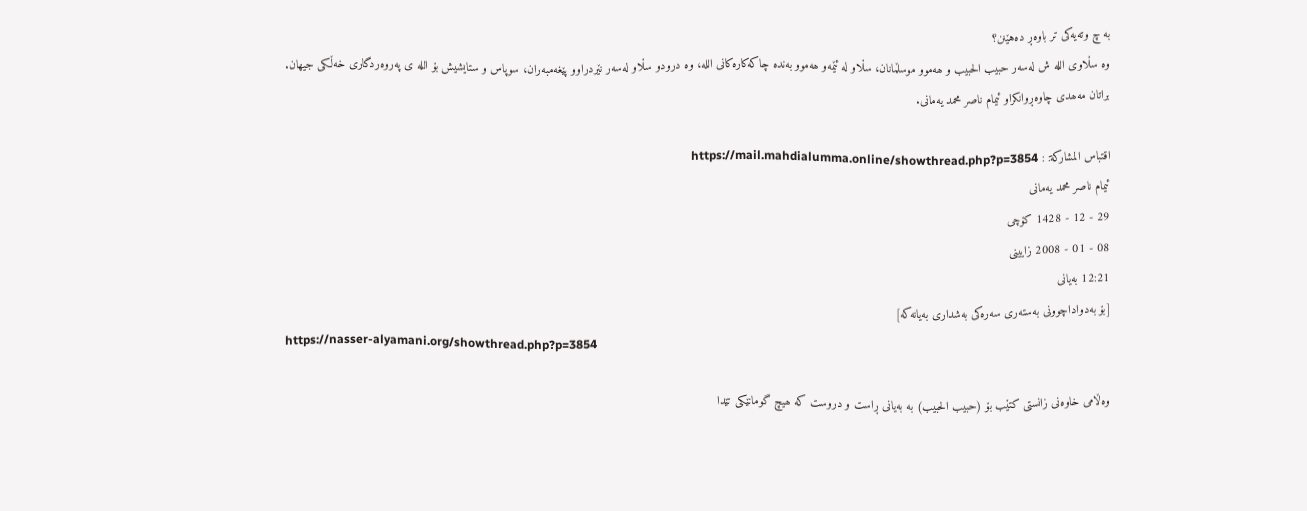بە چ وتەیەکی تر باوەڕ دەهێنن؟
وە سڵاوی اللە ش لەسەر حبیب الحبیب و ھەموو موسڵمانان، سڵاو لە ئێمەو ھەموو بەندە چاکەکارەکانی اللە، وە درودو سڵاو لەسەر نێردراوو پێغەمبەران، سوپاس و ستایشیش بۆ اللە ی پەروەردگاری خەڵکی جیھان.
براتان مەھدی چاوەڕوانکراو ئیمام ناصر محمد یەمانی.

اقتباس المشاركة: : https://mail.mahdialumma.online/showthread.php?p=3854
ئیمام ناصر محمد یەمانی
29 - 12 - 1428 کۆچی
08 - 01 - 2008 زایینی
12:21 بەیانی
[بۆ بەدواداچوونی بەستەری سەرەکی بەشداری بەیانەکە]
https://nasser-alyamani.org/showthread.php?p=3854

وەڵامی خاوەنی زانستی کتێب بۆ (حبیب الحبیب) بە بەیانی ڕاست و دروست کە ھیچ گومانێکی تێدا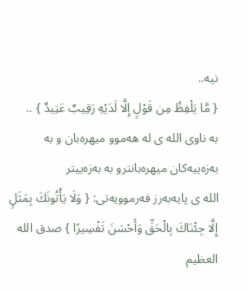نیە..
{ مَّا يَلْفِظُ مِن قَوْلٍ إِلَّا لَدَيْهِ رَقِيبٌ عَتِيدٌ } ..
بە ناوی الله ی لە ھەموو میھرەبان و بە بەزەییەکان میھرەبانترو بە بەزەییتر
اللە ی پایەبەرز فەرموویەتی: { وَلَا يَأْتُونَكَ بِمَثَلٍ إِلَّا جِئْنَاكَ بِالْحَقِّ وَأَحْسَنَ تَفْسِيرًا } صدق الله العظيم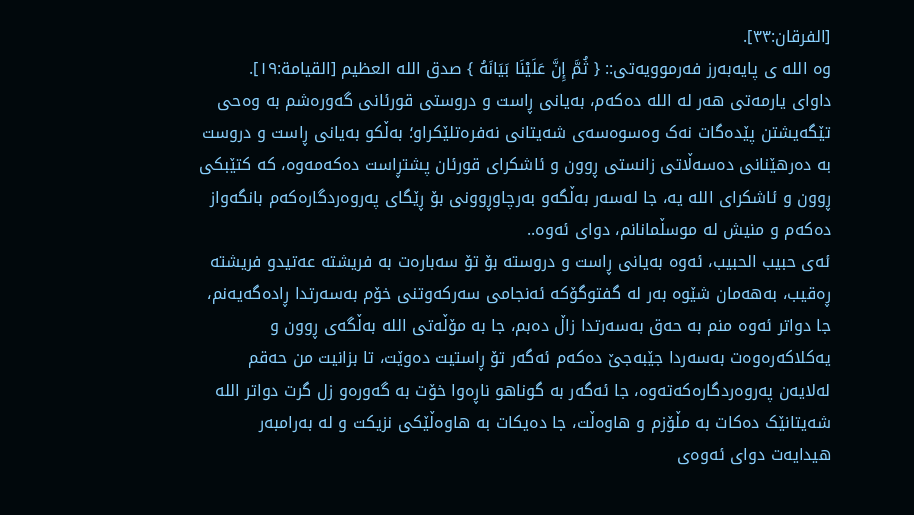[الفرقان:٣٣].
وە اللە ی پایەبەرز فەرموویەتی:: { ثُمَّ إِنَّ عَلَيْنَا بَيَانَهُ } صدق الله العظيم [القيامة:١٩].
داوای یارمەتی ھەر لە اللە دەکەم، بەیانی ڕاست و دروستی قورئانی گەورەشم بە وەحی تێگەیشتن پێدەگات نەک وەسوەسەی شەیتانی نەفرەتلێکراو؛ بەڵکو بەیانی ڕاست و دروست بە دەرھێنانی دەسەڵاتی زانستی ڕوون و ئاشکرای قورئان پشتڕاست دەکەمەوە، کە کتێبکی ڕوون و ئاشکرای اللە یە، جا لەسەر بەڵگەو بەرچاوڕوونی بۆ ڕێگای پەروەردگارەکەم بانگەواز دەکەم و منیش لە موسڵمانانم، دوای ئەوە..
ئەی حبیب الحبیب، ئەوە بەیانی ڕاست و دروستە بۆ تۆ سەبارەت بە فریشتە عەتیدو فریشتە ڕەقیب، بەھەمان شێوە بەر لە گفتوگۆکە ئەنجامی سەرکەوتنی خۆم بەسەرتدا ڕادەگەیەنم، جا دواتر ئەوە منم بە حەق بەسەرتدا زاڵ دەبم، جا بە مۆڵەتی اللە بەڵگەی ڕوون و یەکلاکەرەوەت بەسەردا جێبەجێ دەکەم ئەگەر تۆ ڕاستیت دەوێت، تا بزانیت من حەقم لەلایەن پەروەردگارەکەتەوە، جا ئەگەر بە گوناهو ناڕەوا خۆت بە گەورەو زل گرت دواتر اللە شەیتانێک دەکات بە مڵۆزم و ھاوەڵت، جا دەیکات بە ھاوەڵێکی نزیکت و لە بەرامبەر هیدایەت دوای ئەوەی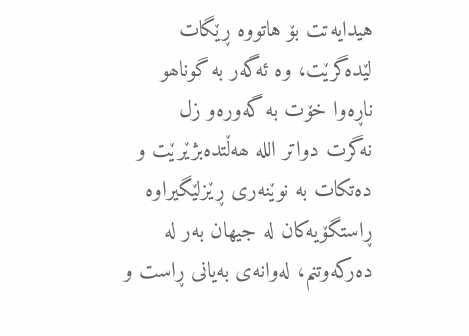هیدایەتت بۆ هاتووە ڕێگات لێدەگرێت، وە ئەگەر بە گوناھو ناڕەوا خۆت بە گەورەو زل نەگرت دواتر اللە ھەڵتدەبژێرێت و دەتکات بە نوێنەری ڕێزلێگیراوە ڕاستگۆیەکان لە جیھان بەر لە دەرکەوتنم، لەوانەی بەیانی ڕاست و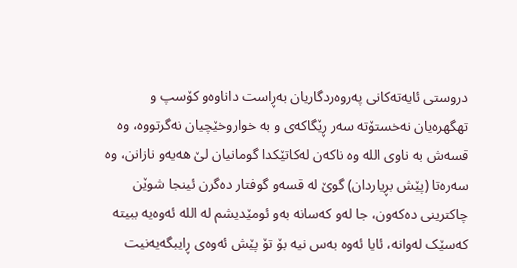دروستی ئایەتەکانی پەروەردگاریان بەڕاست داناوەو کۆسپ و تهگهرەیان نەخستۆتە سەر ڕێگاکەی و بە خواروخێچیان نەگرتووە، وە قسەش بە ناوی اللە وە ناکەن لەکاتێکدا گومانیان لێ هەیەو نازانن، وە سەرەتا (پێش بڕیاردان) گوێ لە قسەو گوفتار دەگرن ئینجا شوێن چاکترینی دەکەون، جا لەو کەسانە بەو ئومێدیشم لە اللە ئەوەیە ببیتە کەسێک لەوانە، ئایا ئەوە بەس نیە بۆ تۆ پێش ئەوەی ڕایبگەیەنیت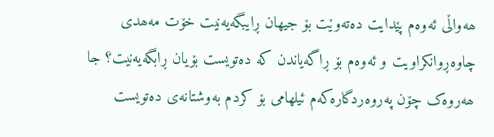ھەواڵی ئەوەم پێدایت دەتەوێت بۆ جیھان ڕایبگەیەنیت خۆت مەھدی چاوەڕوانکراویت و ئەوەم بۆ ڕاگەیاندن کە دەتویست بۆیان ڕابگەیەنیت؟ جا ھەروەک چۆن پەروەردگارەکەم ئیلھامی بۆ کردم بەوشتانەی دەتویست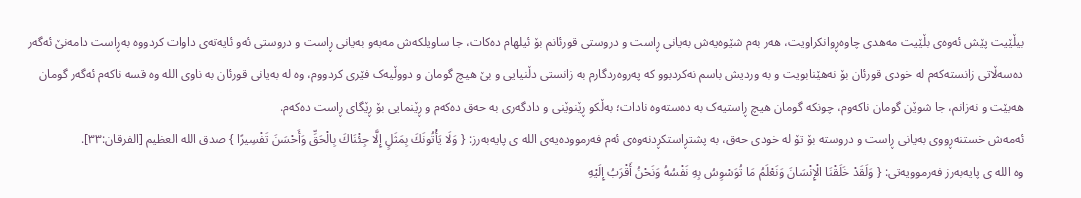بیڵێیت پێش ئەوەی بڵێیت مەھدی چاوەڕوانکراویت، هەر بەم شێوەیەش بەیانی ڕاست و دروستی قورئانم بۆ ئیلھام دەکات، جا ساویلکەش مەبەو بەیانی ڕاست و دروستی ئەو ئایەتەی داوات کردووە بەڕاست دامەنێ ئەگەر دەسەڵاتی زانستەکەم لە خودی قورئان بۆ نەهێنابویت و بە وردیش باسم نەکردبوو کە پەروەردگارم بە زانستی دڵنیایی و بێ ھیچ گومان و دووڵیەک فێری کردووم، وە لە بەیانی قورئان بە ناوی اللە وە قسە ناکەم ئەگەر گومان هەبێت و نەزانم، جا شوێن گومان ناکەوم، چونکە گومان ھیچ ڕاستیەک بە دەستەوە نادات؛ بەڵکو ڕێنوێنی و دادگەری بە حەق دەکەم و ڕێنمایی بۆ ڕێگای ڕاست دەکەم.
ئەمەش خستنەڕووی بەیانی ڕاست و دروستە بۆ تۆ لە خودی حەق، بە پشتڕاستکڕدنەوەی ئەم فەرموودەیەی اللە ی پایەبەرز: { وَلَا يَأْتُونَكَ بِمَثَلٍ إِلَّا جِئْنَاكَ بِالْحَقِّ وَأَحْسَنَ تَفْسِيرًا } صدق الله العظيم [الفرقان:٣٣].
وە اللە ی پایەبەرز فەرموویەتی: { وَلَقَدْ خَلَقْنَا الْإِنْسَانَ وَنَعْلَمُ مَا تُوَسْوِسُ بِهِ نَفْسُهُ وَنَحْنُ أَقْرَبُ إِلَيْهِ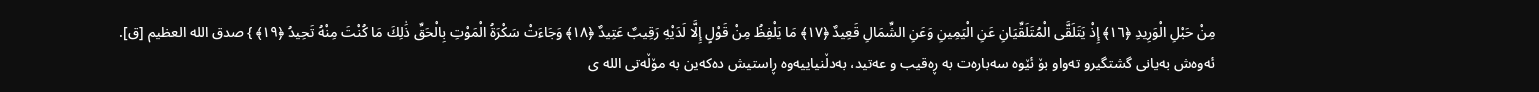مِنْ حَبْلِ الْوَرِيدِ ﴿١٦﴾ إِذْ يَتَلَقَّى الْمُتَلَقِّيَانِ عَنِ الْيَمِينِ وَعَنِ الشِّمَالِ قَعِيدٌ ﴿١٧﴾ مَا يَلْفِظُ مِنْ قَوْلٍ إِلَّا لَدَيْهِ رَقِيبٌ عَتِيدٌ ﴿١٨﴾ وَجَاءَتْ سَكْرَةُ الْمَوْتِ بِالْحَقِّ ذَٰلِكَ مَا كُنْتَ مِنْهُ تَحِيدُ ﴿١٩﴾ } صدق الله العظيم [ق].
ئەوەش بەیانی گشتگیرو تەواو بۆ ئێوە سەبارەت بە ڕەقیب و عەتید، بەدڵنیاییەوە ڕاستیش دەکەین بە مۆڵەتی اللە ی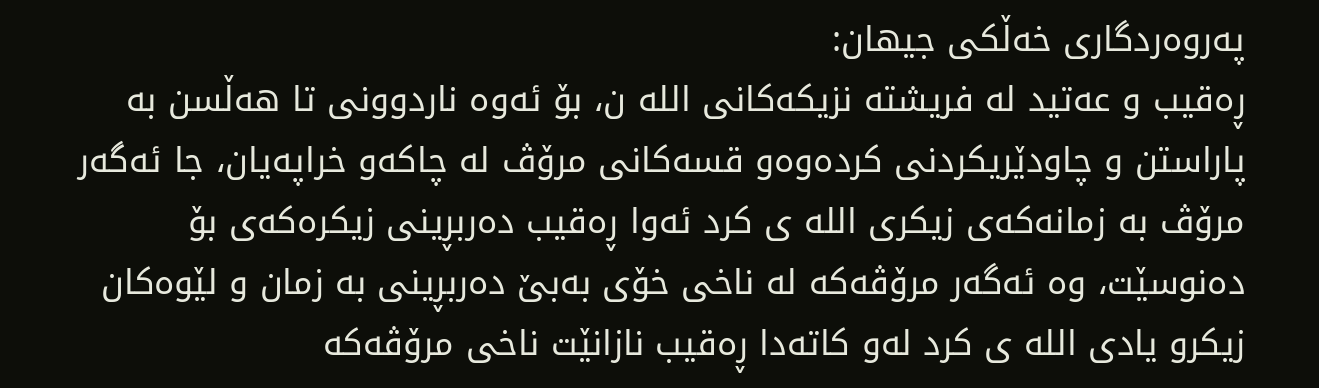پەروەردگاری خەڵکی جیھان:
ڕەقیب و عەتید لە فریشتە نزیکەکانی اللە ن، بۆ ئەوە ناردوونی تا ھەڵسن بە پاراستن و چاودێریکردنی کردەوەو قسەکانی مرۆڤ لە چاکەو خراپەیان، جا ئەگەر مرۆڤ بە زمانەکەی زیکری اللە ی کرد ئەوا ڕەقیب دەربڕینی زیکرەکەی بۆ دەنوسێت، وە ئەگەر مرۆڤەکە لە ناخی خۆی بەبێ دەربڕینی بە زمان و لێوەکان زیکرو یادی اللە ی کرد لەو کاتەدا ڕەقیب نازانێت ناخی مرۆڤەکە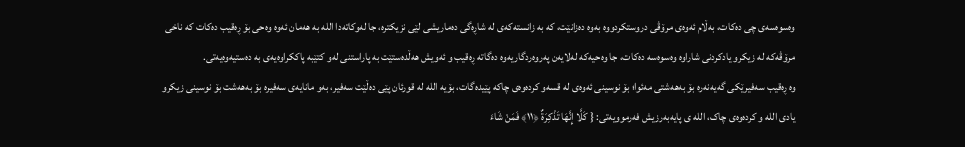وەسوەسەی چی دەکات، بەڵام ئەوەی مرۆڤی دروستکردووە بەوە دەزانێت، کە بە زانستەکەی لە شاڕەگی دەماریشی لێی نزیکترە، جا لەوکاتەدا اللە بە هەمان ئەوە وەحی بۆ ڕەقیب دەکات کە ناخی مرۆڤەکە لە زیکرو یادکردنی شاراوە وەسوەسە دەکات، جا وەحیەکە لەلایەن پەروەردگاریەوە دەگاتە ڕەقیب و ئەویش ھەڵدەستێت بە پاراستنی لەو کتێبە پاککراوەیەی بە دەستیەوەیەتی.
وە ڕەقیب سەفیرێکی گەیەنەرە بۆ بەھەشتی مەئوا؛ بۆ نوسینی ئەوەی لە قسەو کردەوەی چاکە پێیدەگات، بۆیە اللە لە قورئان پێی دەڵێت سەفیر، بەو مانایەی سەفیرە بۆ بەھەشت بۆ نوسینی زیکرو یادی اللە و کردەوەی چاک، اللە ی پایەبەرزیش فەرموویەتی: { كَلَّا إِنَّهَا تَذْكِرَةٌ ﴿١١﴾ فَمَنْ شَاءَ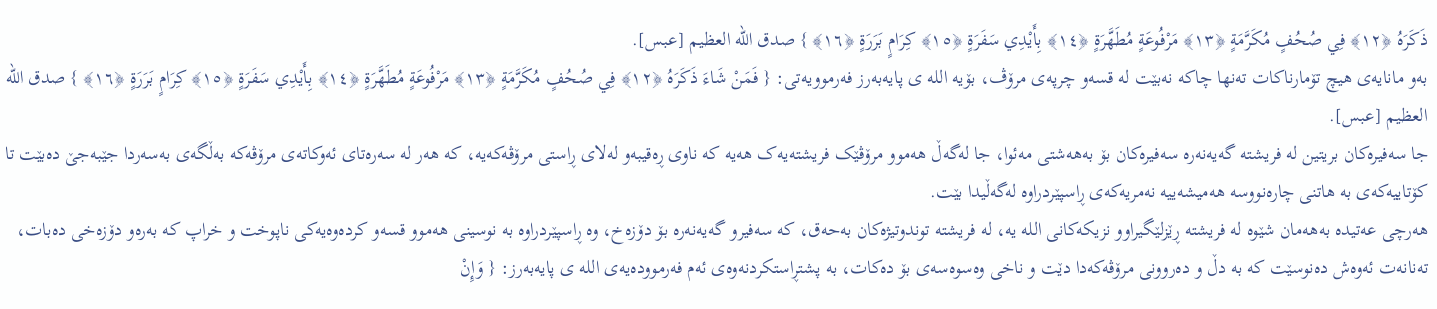ذَكَرَهُ ﴿١٢﴾ فِي صُحُفٍ مُكَرَّمَةٍ ﴿١٣﴾ مَرْفُوعَةٍ مُطَهَّرَةٍ ﴿١٤﴾ بِأَيْدِي سَفَرَةٍ ﴿١٥﴾ كِرَامٍ بَرَرَةٍ ﴿١٦﴾ } صدق الله العظيم [عبس].
بەو مانایەی ھیچ تۆمارناکات تەنھا چاکە نەبێت لە قسەو چرپەی مرۆڤ، بۆیە اللە ی پایەبەرز فەرموویەتی: { فَمَنْ شَاءَ ذَكَرَهُ ﴿١٢﴾ فِي صُحُفٍ مُكَرَّمَةٍ ﴿١٣﴾ مَرْفُوعَةٍ مُطَهَّرَةٍ ﴿١٤﴾ بِأَيْدِي سَفَرَةٍ ﴿١٥﴾ كِرَامٍ بَرَرَةٍ ﴿١٦﴾ } صدق الله العظيم [عبس].
جا سەفیرەکان بریتین لە فریشتە گەیەنەرە سەفیرەکان بۆ بەھەشتی مەئوا، جا لەگەڵ ھەموو مرۆڤێک فریشتەیەک ھەیە کە ناوی ڕەقیبەو لەلای ڕاستی مرۆڤەکەیە، کە هەر لە سەرەتای ئەوکاتەی مرۆڤەکە بەڵگەی بەسەردا جێبەجێ دەبێت تا کۆتاییەکەی بە ھاتنی چارەنووسە ھەمیشەییە نەمریەکەی ڕاسپێردراوە لەگەڵیدا بێت.
ھەرچی عەتیدە بەھەمان شێوە لە فریشتە ڕێزلێگیراوو نزیکەکانی اللە یە، لە فریشتە توندوتیژەکان بەحەق، کە سەفیرو گەیەنەرە بۆ دۆزەخ، وە ڕاسپێردراوە بە نوسینی ھەموو قسەو کردەوەیەکی ناپوخت و خراپ کە بەرەو دۆزەخی دەبات، تەنانەت ئەوەش دەنوسێت کە بە دڵ و دەروونی مرۆڤەکەدا دێت و ناخی وەسوەسەی بۆ دەکات، بە پشتڕاستکردنەوەی ئەم فەرموودەیەی اللە ی پایەبەرز: { وَإِنْ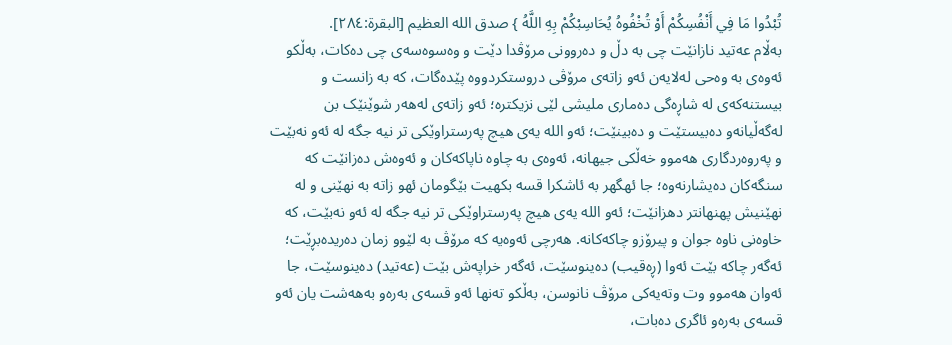تُبْدُوا مَا فِي أَنْفُسِكُمْ أَوْ تُخْفُوهُ يُحَاسِبْكُمْ بِهِ اللَّهُ } صدق الله العظيم [البقرة:٢٨٤].
بەڵام عەتید نازانێت چی بە دڵ و دەروونی مرۆڤدا دێت و وەسوەسەی چی دەکات، بەڵکو ئەوەی بە وەحی لەلایەن ئەو زاتەی مرۆڤی دروستکردووە پێدەگات، کە بە زانست و بیستنەکەی لە شاڕەگی دەماری ملیشی لێی نزیکترە؛ ئەو زاتەی لەھەر شوێنێک بن لەگەڵیانەو دەبیستێت و دەبینێت؛ ئەو اللە یەی ھیچ پەرستراوێکی تر نیە جگە لە ئەو نەبێت و پەروەردگاری ھەموو خەڵکی جیھانە، ئەوەی بە چاوە ناپاکەکان و ئەوەش دەزانێت کە سنگەکان دەیشارنەوە؛ جا ئهگهر به ئاشکرا قسه بکهیت بێگومان ئهو زاته به نهێنی و له نهێنیش پهنهانتر دهزانێت؛ ئەو اللە یەی ھیچ پەرستراوێکی تر نیە جگە لە ئەو نەبێت، کە خاوەنی ناوە جوان و پیرۆزو چاکەکانە. ھەرچی ئەوەیە کە مرۆڤ بە لێوو زمان دەریدەبڕێت؛ ئەگەر چاکە بێت ئەوا (ڕەقیب) دەینوسێت، ئەگەر خراپەش بێت (عەتید) دەینوسێت، جا ئەوان ھەموو وت وتەیەکی مرۆڤ نانوسن، بەڵکو تەنها ئەو قسەی بەرەو بەھەشت یان ئەو قسەی بەرەو ئاگری دەبات،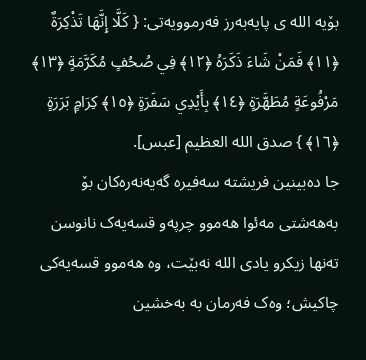بۆیە اللە ی پایەبەرز فەرموویەتی: { كَلَّا إِنَّهَا تَذْكِرَةٌ ﴿١١﴾ فَمَنْ شَاءَ ذَكَرَهُ ﴿١٢﴾ فِي صُحُفٍ مُكَرَّمَةٍ ﴿١٣﴾ مَرْفُوعَةٍ مُطَهَّرَةٍ ﴿١٤﴾ بِأَيْدِي سَفَرَةٍ ﴿١٥﴾ كِرَامٍ بَرَرَةٍ ﴿١٦﴾ } صدق الله العظيم [عبس].
جا دەبینین فریشتە سەفیرە گەیەنەرەکان بۆ بەھەشتی مەئوا ھەموو چرپەو قسەیەک نانوسن تەنھا زیکرو یادی اللە نەبێت، وە ھەموو قسەیەکی چاکیش؛ وەک فەرمان بە بەخشین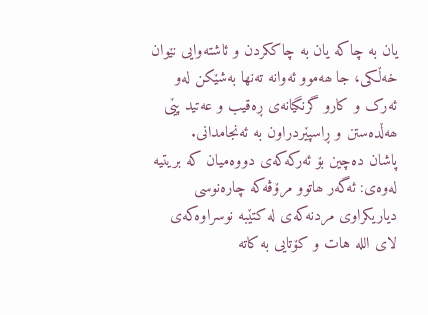یان بە چاکە یان بە چاککردن و ئاشتەوایی نێوان خەڵکی، جا ھەموو ئەوانە تەنھا بەشێکن لەو ئەرک و کارو گرنگیانەی ڕەقیب و عەتید پێی ھەڵدەستن و ڕاسپێردراون بە ئەنجامدانی.
پاشان دەچین بۆ ئەرکەکەی دووەمیان کە بریتیە لەوەی: ئەگەر ھاتوو مرۆڤەکە چارەنوسی دیاریکراوی مردنەکەی لە کتێبە نوسراوەکەی لای اللە هات و کۆتایی بە کاتە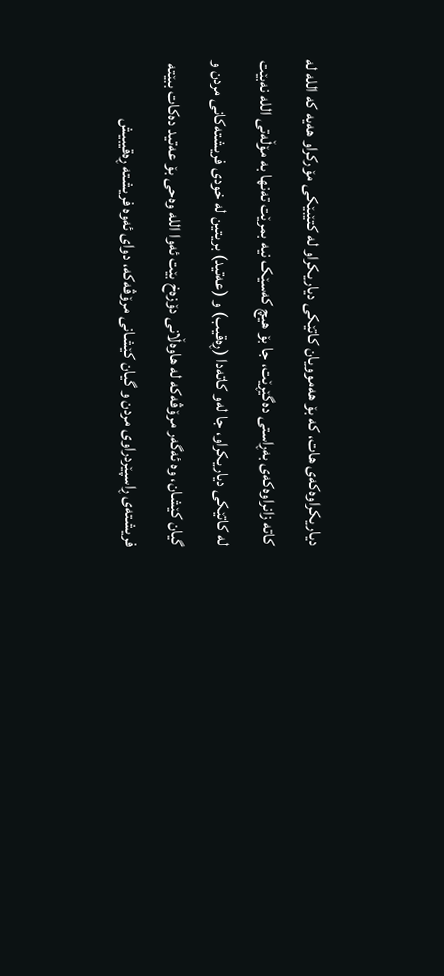دیاریکراوەکەی هات، کە بۆ ھەموویان کاتێکی دیاریکراو لە كتێبێکی مۆرکراو هەیە کە اللە لە کاتە زانراوەکەی بەڕاستی دەگێڕێت، جا بۆ ھیچ کەسێک نیە بمرێت تەنھا بە مۆڵەتی اللە نەبێت لە کاتێکی دیاریکراو، جا لەو کاتەدا (ڕەقیب) و (عەتید) بریتین لە خودی فریشتەکانی مردن و گیان کێشان، وە ئەگەر مرۆڤەکە لە ھاوەڵانی دۆزەخ بێت ئەوا اللە وەحی بۆ عەتید دەکات ببێتە فریشتەی ڕاسپێردراوی مردن و گیان کێشانی مرۆڤەکە، دوای ئەوە فریشتە ڕەقیبیش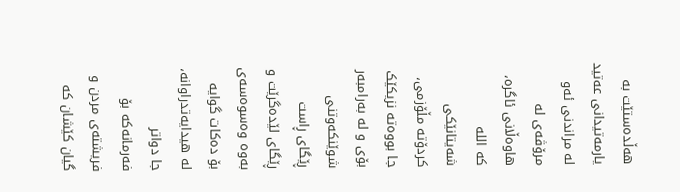ھەڵدەستێت بە یارمەتیدانی عەتید لە مراندنی ئەو مرۆڤەی لە ھاوەڵانی ئاگرە، کە اللە شەیتانێکی کردۆتە مڵۆزمی، جا بووەتە نزیکێک بۆی و لە بەرامبەر شوێنکەوتنی ڕێگای ڕاست ڕێگای لێدەگرێت و بەوە وەسوەسەی بۆ دەکات گوایە لە ھیدایەتدراوانە، جا دواتر فەرمانەکە بۆ فریشتەی مردن و گیان کێشان کە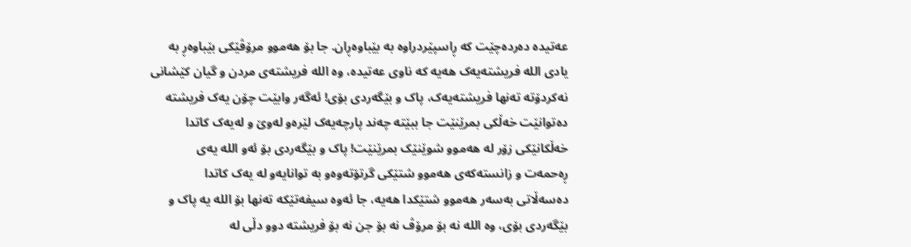عەتیدە دەردەچێت کە ڕاسپێردراوە بە بێباوەڕان. جا بۆ ھەموو مرۆڤێکی بێباوەڕ بە یادی اللە فریشتەیەک ھەیە کە ناوی عەتیدە، وە اللە فریشتەی مردن و گیان کێشانی نەکردۆتە تەنھا فریشتەیەک، پاک و بێگەردی بۆی! ئەگەر وابێت چۆن یەک فریشتە دەتوانێت خەڵکی بمرێنێت جا ببێتە چەند پارچەیەک لێرەو لەوێ و لەیەک کاتدا خەڵکانێکی زۆر لە هەموو شوێنێک بمرێنێت! پاک و بێگەردی بۆ ئەو اللە یەی ڕەحمەت و زانستەکەی هەموو شتێکی گرتۆتەوەو بە توانایەو لە یەک کاتدا دەسەڵاتی بەسەر ھەموو شتێکدا هەیە، جا ئەوە سیفەتێکە تەنھا بۆ اللە یە پاک و بێگەردی بۆی، وە اللە نە بۆ مرۆڤ نە بۆ جن نە بۆ فریشتە دوو دڵی له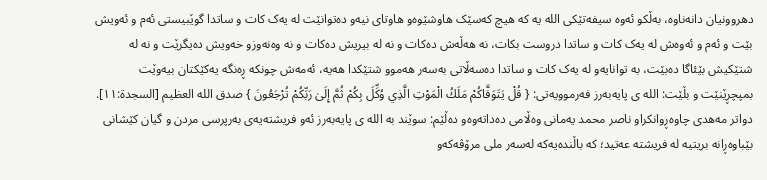دهروونیان دانەناوە، بەڵکو ئەوە سیفەتێکی اللە یە کە ھیچ کەسێک ھاوشێوەو هاوتای نیەو دەتوانێت لە یەک کات و ساتدا گوێبیستی ئەم و ئەویش بێت و ئەم و ئەوەش لە یەک کات و ساتدا دروست بکات، نە ھەڵەش دەکات و نە لە بیریش دەکات و نە وەنەوزو خەویش دەیگرێت و نە لە شتێکیش بێئاگا دەبێت، بە توانایەو لە یەک کات و ساتدا دەسەڵاتی بەسەر ھەموو شتێکدا ھەیە، ئەمەش چونکە ڕەنگە یەکێکتان بیەوێت بمپچڕێنێت و بڵێت: اللە ی پایەبەرز فەرموویەتی: { قُلْ يَتَوَفَّاكُمْ مَلَكُ الْمَوْتِ الَّذِي وُكِّلَ بِكُمْ ثُمَّ إِلَىٰ رَبِّكُمْ تُرْجَعُونَ } صدق الله العظيم [السجدة:١١].
دواتر مەھدی چاوەڕوانکراو ناصر محمد یەمانی وەڵامی دەداتەوەو دەڵێم: سوێند بە اللە ی پایەبەرز ئەو فریشتەیەی بەرپرسی مردن و گیان کێشانی بێباوەڕانە بریتیە لە فریشتە عەتید؛ کە باڵندەیەکە لەسەر ملی مرۆڤەکەو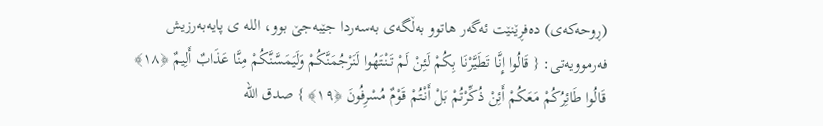(ڕوحەکەی) دەفڕێنێت ئەگەر ھاتوو بەڵگەی بەسەردا جێبەجێ بوو، اللە ی پایەبەرزیش فەرموویەتی: { قَالُوا إِنَّا تَطَيَّرْنَا بِكُمْ لَئِنْ لَمْ تَنْتَهُوا لَنَرْجُمَنَّكُمْ وَلَيَمَسَّنَّكُمْ مِنَّا عَذَابٌ أَلِيمٌ ﴿١٨﴾ قَالُوا طَائِرُكُمْ مَعَكُمْ أَئِنْ ذُكِّرْتُمْ بَلْ أَنْتُمْ قَوْمٌ مُسْرِفُونَ ﴿١٩﴾ } صدق الله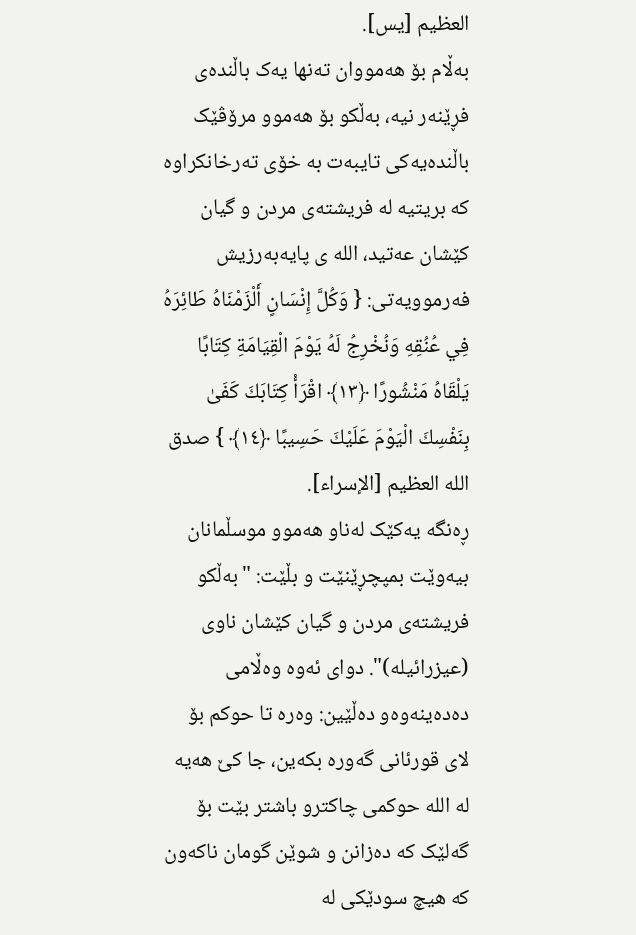العظيم [يس].
بەڵام بۆ هەمووان تەنها یەک باڵندەی فڕێنەر نیە، بەڵکو بۆ ھەموو مرۆڤێک باڵندەیەکی تایبەت بە خۆی تەرخانکراوە کە بریتیە لە فریشتەی مردن و گیان کێشان عەتید، اللە ی پایەبەرزیش فەرموویەتی: { وَكُلَّ إِنْسَانٍ أَلْزَمْنَاهُ طَائِرَهُ فِي عُنُقِهِ وَنُخْرِجُ لَهُ يَوْمَ الْقِيَامَةِ كِتَابًا يَلْقَاهُ مَنْشُورًا ﴿١٣﴾ اقْرَأْ كِتَابَكَ كَفَىٰ بِنَفْسِكَ الْيَوْمَ عَلَيْكَ حَسِيبًا ﴿١٤﴾ } صدق الله العظيم [الإسراء].
ڕەنگە یەکێک لەناو هەموو موسڵمانان بیەوێت بمپچڕێنێت و بڵێت: "بەڵکو فریشتەی مردن و گیان کێشان ناوی (عیزرائیلە)". دوای ئەوە وەڵامی دەدەینەوەو دەڵێین: وەرە تا حوکم بۆ لای قورئانی گەورە بکەین، جا کێ ھەیە لە اللە حوکمی چاکترو باشتر بێت بۆ گەلێک کە دەزانن و شوێن گومان ناکەون کە ھیچ سودێکی لە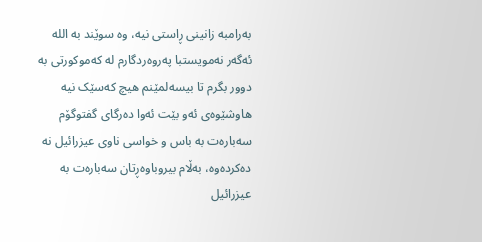بەرامبە زانینی ڕاستی نیە، وە سوێند بە اللە ئەگەر نەمویستبا پەروەردگارم لە کەموکورتی بە دوور بگرم تا بیسەلمێنم ھیچ کەسێک نیە ھاوشێوەی ئەو بێت ئەوا دەرگای گفتوگۆم سەبارەت بە باس و خواسی ناوی عیزرائیل نە دەکردەوە، بەڵام بیروباوەڕتان سەبارەت بە عیزرائیل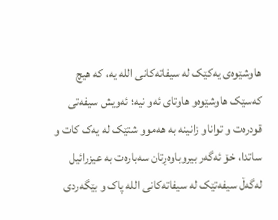هاوشێوەی یەکێک لە سیفاتەکانی اللە یە، کە ھیچ کەسێک ھاوشێوەو هاوتای ئەو نیە؛ ئەویش سیفەتی قودرەت و تواناو زانینە بە ھەموو شتێک لە یەک کات و ساتدا، خۆ ئەگەر بیروباوەڕتان سەبارەت بە عیزرائیل لەگەڵ سیفەتێک لە سیفاتەکانی اللە پاک و بێگەردی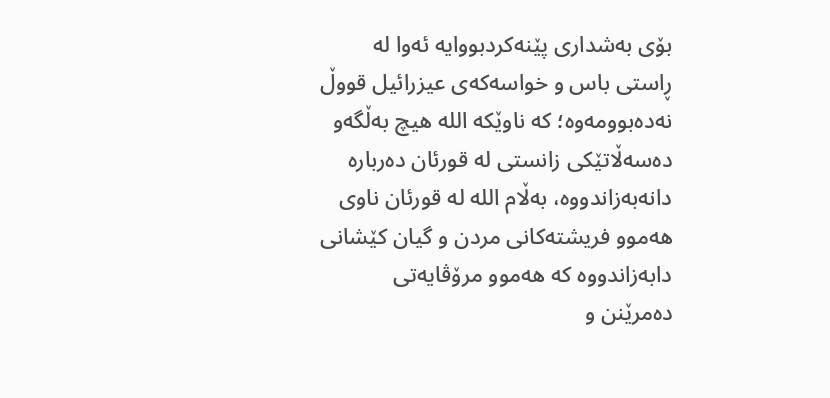بۆی بەشداری پێنەکردبووایە ئەوا لە ڕاستی باس و خواسەکەی عیزرائیل قووڵ نەدەبوومەوە؛ کە ناوێکە اللە ھیچ بەڵگەو دەسەڵاتێکی زانستی لە قورئان دەربارە دانەبەزاندووە، بەڵام اللە لە قورئان ناوی ھەموو فریشتەکانی مردن و گیان کێشانی دابەزاندووە کە ھەموو مرۆڤایەتی دەمرێنن و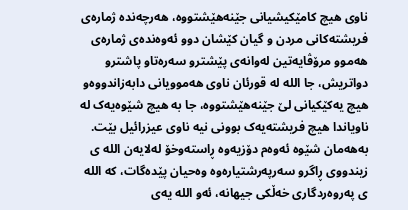ناوی ھیچ کامێکیشیانی جێنەھێشتووە، ھەرچەندە ژمارەی فریشتەکانی مردن و گیان کێشان دوو ئەوەندەی ژمارەی ھەموو مرۆڤایەتین لەوانەی پێشترو سەرەتاو پاشترو دواتریش، جا اللە لە قورئان ناوی ھەموویانی دابەزاندووەو ھیچ یەکێکیانی لێ جێنەھێشتووە، جا بە هیچ شێوەیەک لە ناویاندا ھیچ فریشتەیەک بوونی نیە ناوی عیزرائیل بێت.
بەھەمان شێوە ئەوەم دۆزیەوە ڕاستەوخۆ لەلایەن اللە ی زیندووی ڕاگرو سەرپەرشتیارەوە وەحیان پێدەگات، کە اللە ی پەروەردگاری خەڵکی جیھانە، ئەو اللە یەی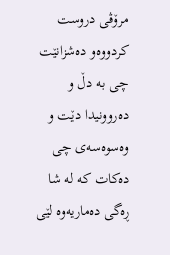مرۆڤی دروست کردووەو دەشزانێت چی بە دڵ و دەروونیدا دێت و وەسوەسەی چی دەکات کە لە شا ڕەگی دەماریەوە لێی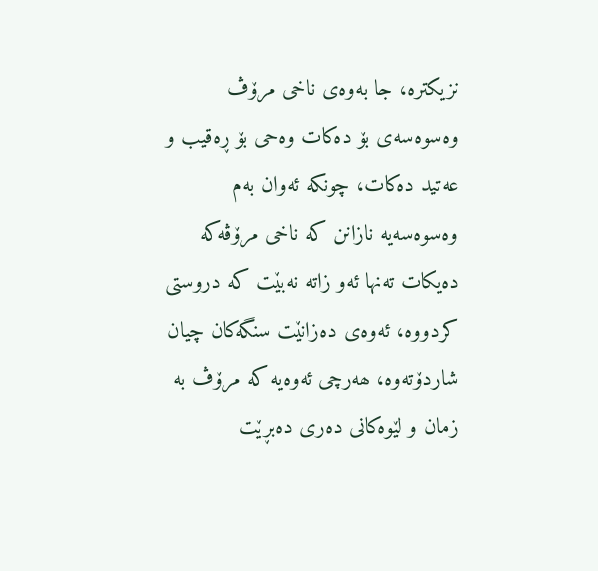نزیکترە، جا بەوەی ناخی مرۆڤ وەسوەسەی بۆ دەکات وەحی بۆ ڕەقیب و عەتید دەکات، چونکە ئەوان بەم وەسوەسەیە نازانن کە ناخی مرۆڤەکە دەیکات تەنها ئەو زاتە نەبێت کە دروستی کردووە، ئەوەی دەزانێت سنگەکان چیان شاردۆتەوە، ھەرچی ئەوەیە کە مرۆڤ بە زمان و لێوەکانی دەری دەبڕێت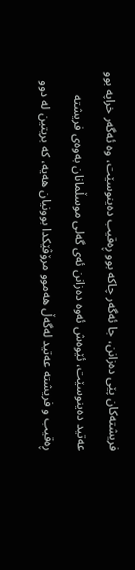فریشتەکان پێی دەزانن، جا ئەگەر چاکە بوو ڕەقیب دەینوسێت، وە ئەگەر خراپە بوو عەتید دەینوسێت، ئێوەش ئەوە دەزانن ئەی گەلی موسڵمانان بەوەی فریشتە ڕەقیب و فریشتە عەتید لەگەڵ ھەموو مرۆڤێکدا بوونیان ھەیە، کە بریتین لە دوو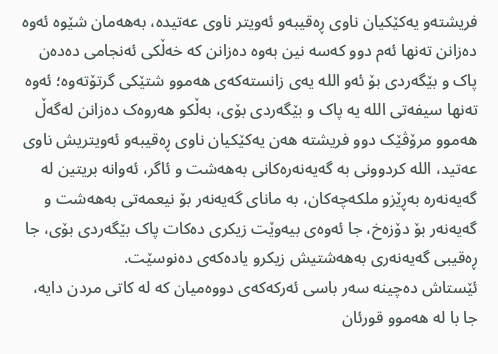فریشتەو یەکێکیان ناوی ڕەقیبەو ئەویتر ناوی عەتیدە، بەھەمان شێوە ئەوە دەزانن تەنھا ئەم دوو کەسە نین بەوە دەزانن کە خەڵکی ئەنجامی دەدەن پاک و بێگەردی بۆ ئەو اللە یەی زانستەکەی ھەموو شتێکی گرتۆتەوە؛ ئەوە تەنھا سیفەتی اللە یە پاک و بێگەردی بۆی، بەڵکو هەروەک دەزانن لەگەڵ ھەموو مرۆڤێک دوو فریشتە ھەن یەکێکیان ناوی ڕەقیبەو ئەویتریش ناوی عەتید، اللە کردوونی بە گەیەنەرەکانی بەھەشت و ئاگر، ئەوانە بریتین لە گەیەنەرە بەڕێزو ملکەچەکان، بە مانای گەیەنەر بۆ نیعمەتی بەهەشت و گەیەنەر بۆ دۆزەخ، جا ئەوەی بیەوێت زیکری دەکات پاک بێگەردی بۆی، جا ڕەقیبی گەیەنەری بەهەشتیش زیکرو یادەکەی دەنوسێت.
ئێستاش دەچینە سەر باسی ئەرکەکەی دووەمیان کە لە کاتی مردن دایە، جا با لە ھەموو قورئان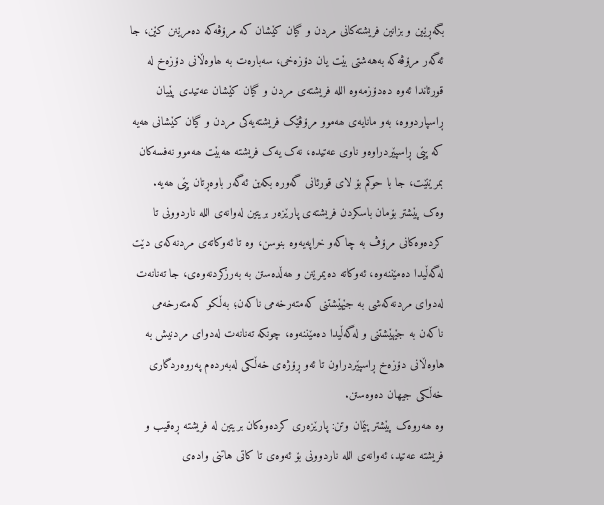بگەڕێین و بزانین فریشتەکانی مردن و گیان کێشان کە مرۆڤەکە دەمرێنن کێن، جا ئەگەر مرۆڤەکە بەهەشتی بێت یان دۆزەخی، سەبارەت بە ھاوەڵانی دۆزەخ لە قورئاندا ئەوە دەدۆزمەوە اللە فریشتەی مردن و گیان کێشان عەتیدی پێیان ڕاسپاردووە، بەو مانایەی ھەموو مرۆڤێک فریشتەیەکی مردن و گیان کێشانی ھەیە کە پێی ڕاسپێردراوەو ناوی عەتیدە، نەک یەک فریشتە ھەبێت ھەموو نەفسەکان بمرێنێت، جا با حوکم بۆ لای قورئانی گەورە بکەین ئەگەر باوەڕتان پێی ھەیە.
وەک پێشتر بۆمان باسکردن فریشتەی پارێزەر بریتین لەوانەی اللە ناردوونی تا کردەوەکانی مرۆڤ بە چاکەو خراپەیەوە بنوسن، وە تا ئەوکاتەی مردنەکەی دێت لەگەڵیدا دەمێننەوە، ئەوکاتە دەیمرێنن و ھەڵدەستن بە بەرزکردنەوەی، جا تەنانەت لەدوای مردنەکەشی بە جێهێشتنی کەمتەرخەمی ناکەن؛ بەڵکو کەمتەرخەمی ناکەن بە جێهێشتنی و لەگەڵیدا دەمێننەوە، چونکە تەنانەت لەدوای مردنیش بە هاوەڵانی دۆزەخ ڕاسپێردراون تا ئەو ڕۆژەی خەڵکی لەبەردەم پەروەردگاری خەڵکی جیھان دەوەستن.
وە ھەروەک پێشتر پێمان وتن: پارێزەری کردەوەکان بریتین لە فریشتە ڕەقیب و فریشتە عەتید، ئەوانەی اللە ناردوونی بۆ ئەوەی تا کاتی هاتنی وادەی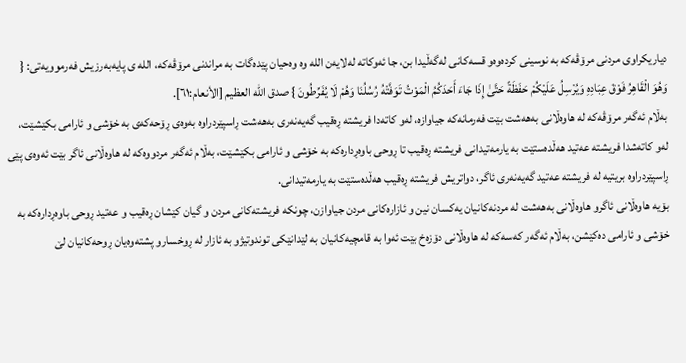دیاریکراوی مردنی مرۆڤەکە بە نوسینی کردەوەو قسەکانی لەگەڵیدا بن، جا ئەوکاتە لەلایەن اللە وە وەحیان پێدەگات بە مراندنی مرۆڤەکە، اللە ی پایەبەرزیش فەرموویەتی: { وَهُوَ الْقَاهِرُ فَوْقَ عِبَادِهِ وَيُرْسِلُ عَلَيْكُمْ حَفَظَةً حَتَّىٰ إِذَا جَاءَ أَحَدَكُمُ الْمَوْتُ تَوَفَّتْهُ رُسُلُنَا وَهُمْ لَا يُفَرِّطُونَ } صدق الله العظيم [الأنعام:٦١].
بەڵام ئەگەر مرۆڤەکە لە ھاوەڵانی بەھەشت بێت فەرمانەکە جیاوازە، لەو کاتەدا فریشتە ڕەقیب گەیەنەری بەهەشت ڕاسپێردراوە بەوەی ڕۆحەکەی بە خۆشی و ئارامی بکێشێت، لەو کاتەشدا فریشتە عەتید ھەڵدەستێت بە یارمەتیدانی فریشتە ڕەقیب تا ڕوحی باوەڕدارەکە بە خۆشی و ئارامی بکێشێت، بەڵام ئەگەر مردووەکە لە ھاوەڵانی ئاگر بێت ئەوەی پێی ڕاسپێردراوە بریتیە لە فریشتە عەتید گەیەنەری ئاگر، دواتریش فریشتە ڕەقیب ھەڵدەستێت بە یارمەتیدانی.
بۆیە هاوەڵانی ئاگرو هاوەڵانی بەھەشت لە مردنەکانیان یەکسان نین و ئازارەکانی مردن جیاوازن، چونکە فریشتەکانی مردن و گیان کێشان ڕەقیب و عەتید ڕوحی باوەڕدارەکە بە خۆشی و ئارامی دەکێشن، بەڵام ئەگەر کەسەکە لە ھاوەڵانی دۆزەخ بێت ئەوا بە قامچیەکانیان بە لێدانێکی توندوتیژو بە ئازار لە ڕوخسارو پشتەوەیان ڕوحەکانیان لێ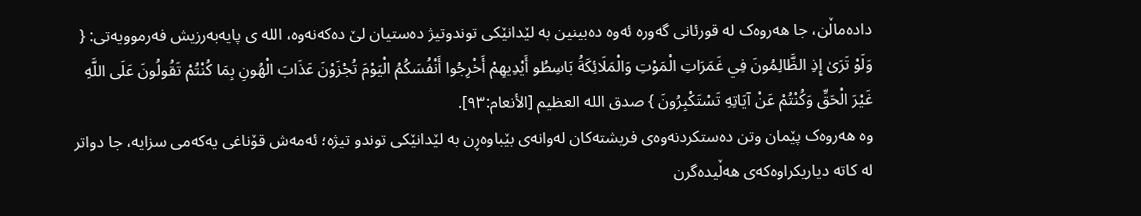دادەماڵن، جا ھەروەک لە قورئانی گەورە ئەوە دەبینین بە لێدانێکی توندوتیژ دەستیان لێ دەکەنەوە، اللە ی پایەبەرزیش فەرموویەتی: { وَلَوْ تَرَىٰ إِذِ الظَّالِمُونَ فِي غَمَرَاتِ الْمَوْتِ وَالْمَلَائِكَةُ بَاسِطُو أَيْدِيهِمْ أَخْرِجُوا أَنْفُسَكُمُ الْيَوْمَ تُجْزَوْنَ عَذَابَ الْهُونِ بِمَا كُنْتُمْ تَقُولُونَ عَلَى اللَّهِ غَيْرَ الْحَقِّ وَكُنْتُمْ عَنْ آيَاتِهِ تَسْتَكْبِرُونَ } صدق الله العظيم [الأنعام:٩٣].
وە ھەروەک پێمان وتن دەستکردنەوەی فریشتەکان لەوانەی بێباوەڕن بە لێدانێکی توندو تیژە؛ ئەمەش قۆناغی یەکەمی سزایە، جا دواتر لە کاتە دیاریکراوەکەی هەڵیدەگرن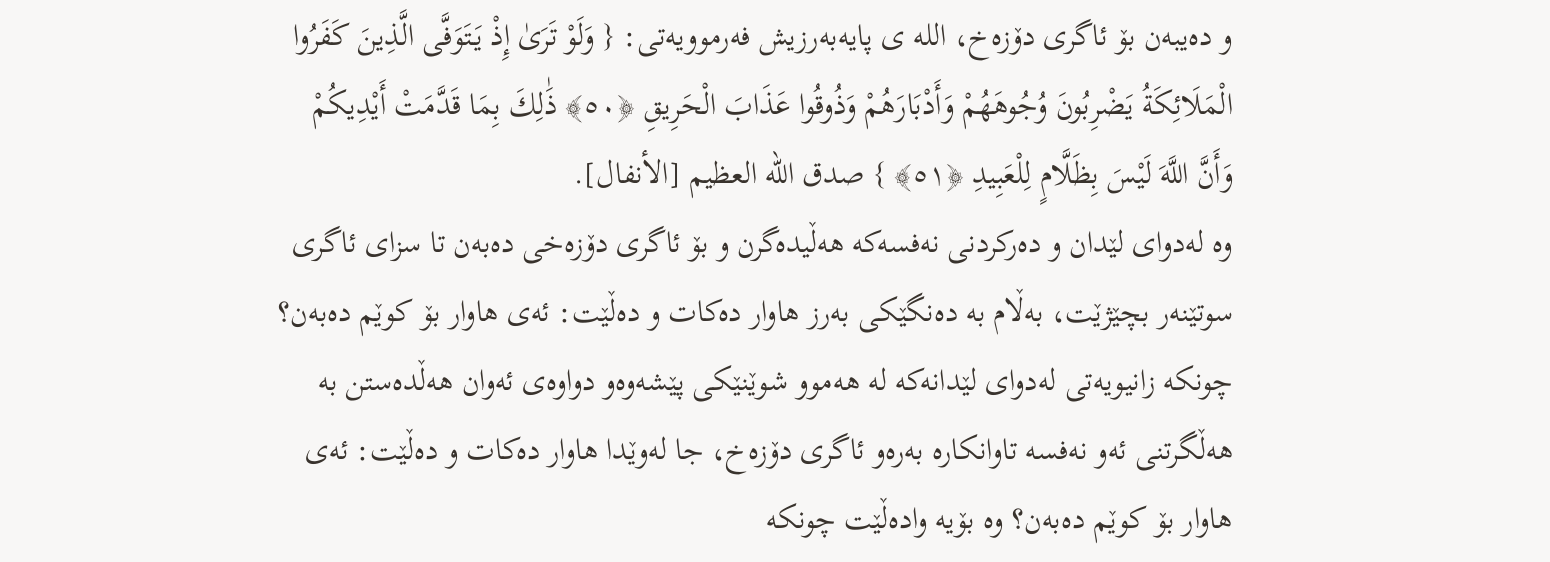و دەیبەن بۆ ئاگری دۆزەخ، اللە ی پایەبەرزیش فەرموویەتی: { وَلَوْ تَرَىٰ إِذْ يَتَوَفَّى الَّذِينَ كَفَرُوا الْمَلَائِكَةُ يَضْرِبُونَ وُجُوهَهُمْ وَأَدْبَارَهُمْ وَذُوقُوا عَذَابَ الْحَرِيقِ ﴿٥٠﴾ ذَٰلِكَ بِمَا قَدَّمَتْ أَيْدِيكُمْ وَأَنَّ اللَّهَ لَيْسَ بِظَلَّامٍ لِلْعَبِيدِ ﴿٥١﴾ } صدق الله العظيم [الأنفال].
وە لەدوای لێدان و دەرکردنی نەفسەکە ھەڵیدەگرن و بۆ ئاگری دۆزەخی دەبەن تا سزای ئاگری سوتێنەر بچێژێت، بەڵام بە دەنگێکی بەرز هاوار دەکات و دەڵێت: ئەی ھاوار بۆ کوێم دەبەن؟ چونکە زانیویەتی لەدوای لێدانەکە لە ھەموو شوێنێکی پێشەوەو دواوەی ئەوان ھەڵدەستن بە ھەڵگرتنی ئەو نەفسە تاوانکارە بەرەو ئاگری دۆزەخ، جا لەوێدا ھاوار دەکات و دەڵێت: ئەی ھاوار بۆ کوێم دەبەن؟ وە بۆیە وادەڵێت چونکە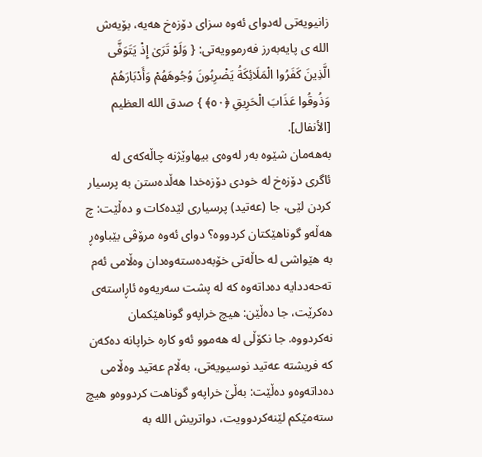زانیویەتی لەدوای ئەوە سزای دۆزەخ ھەیە، بۆیەش اللە ی پایەبەرز فەرموویەتی: { وَلَوْ تَرَىٰ إِذْ يَتَوَفَّى الَّذِينَ كَفَرُوا الْمَلَائِكَةُ يَضْرِبُونَ وُجُوهَهُمْ وَأَدْبَارَهُمْ وَذُوقُوا عَذَابَ الْحَرِيقِ ﴿٥٠﴾ } صدق الله العظيم [الأنفال].
بەھەمان شێوە بەر لەوەی بیھاوێژنە چاڵەکەی لە ئاگری دۆزەخ لە خودی دۆزەخدا هەڵدەستن بە پرسیار کردن لێی، جا (عەتید) پرسیاری لێدەکات و دەڵێت: چ ھەڵەو گوناهێکتان کردووە؟ دوای ئەوە مرۆڤی بێباوەڕ بە هێواشی لە حاڵەتی خۆبەدەستەوەدان وەڵامی ئەم تەحەددایە دەداتەوە کە لە پشت سەریەوە ئاڕاستەی دەکرێت، جا دەڵێن: هیچ خراپەو گوناھێکمان نەکردووە. جا نکۆڵی لە ھەموو ئەو کارە خراپانە دەکەن کە فریشتە عەتید نوسیویەتی، بەڵام عەتید وەڵامی دەداتەوەو دەڵێت: بەڵێ خراپەو گوناھت کردووەو ھیچ ستەمێکم لێنەکردوویت، دواتریش اللە بە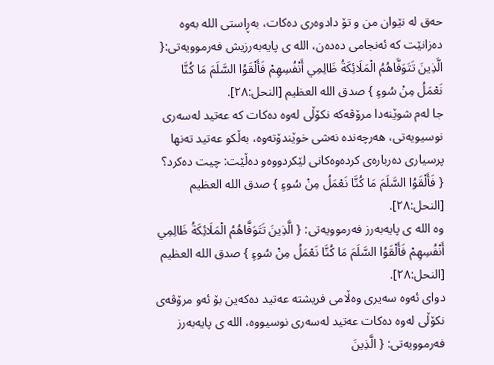حەق لە نێوان من و تۆ دادوەری دەکات، بەڕاستی اللە بەوە دەزانێت کە ئەنجامی دەدەن، اللە ی پایەبەرزیش فەرموویەتی:{ الَّذِينَ تَتَوَفَّاهُمُ الْمَلَائِكَةُ ظَالِمِي أَنْفُسِهِمْ فَأَلْقَوُا السَّلَمَ مَا كُنَّا نَعْمَلُ مِنْ سُوءٍ } صدق الله العظيم [النحل:٢٨].
جا لەم شوێنەدا مرۆڤەکە نکۆڵی لەوە دەکات کە عەتید لەسەری نوسیویەتی، ھەرچەندە نەشی خوێندۆتەوە، بەڵکو عەتید تەنھا پرسیاری دەربارەی کردەوەکانی لێکردووەو دەڵێت: چیت دەکرد؟ { فَأَلْقَوُا السَّلَمَ مَا كُنَّا نَعْمَلُ مِنْ سُوءٍ } صدق الله العظيم [النحل:٢٨].
وە اللە ی پایەبەرز فەرموویەتی: { الَّذِينَ تَتَوَفَّاهُمُ الْمَلَائِكَةُ ظَالِمِي أَنْفُسِهِمْ فَأَلْقَوُا السَّلَمَ مَا كُنَّا نَعْمَلُ مِنْ سُوءٍ } صدق الله العظيم [النحل:٢٨].
دوای ئەوە سەیری وەڵامی فریشتە عەتید دەکەین بۆ ئەو مرۆڤەی نکۆڵی لەوە دەکات عەتید لەسەری نوسیووە، اللە ی پایەبەرز فەرموویەتی: { الَّذِينَ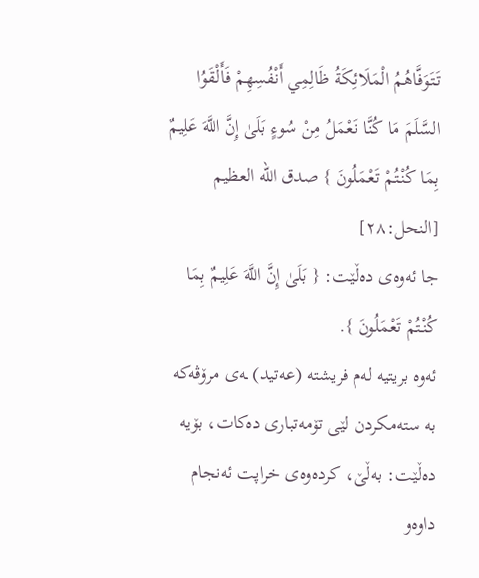تَتَوَفَّاهُمُ الْمَلَائِكَةُ ظَالِمِي أَنْفُسِهِمْ فَأَلْقَوُا السَّلَمَ مَا كُنَّا نَعْمَلُ مِنْ سُوءٍ بَلَىٰ إِنَّ اللَّهَ عَلِيمٌ بِمَا كُنْتُمْ تَعْمَلُونَ } صدق الله العظيم [النحل:٢٨]
جا ئەوەی دەڵێت: { بَلَىٰ إِنَّ اللَّهَ عَلِيمٌ بِمَا كُنْتُمْ تَعْمَلُونَ }.
ئەوە بریتیە لەم فریشتە (عەتید) ـەی مرۆڤەکە بە ستەمکردن لێی تۆمەتباری دەکات، بۆیە دەڵێت: بەڵێ، کردەوەی خراپت ئەنجام داوەو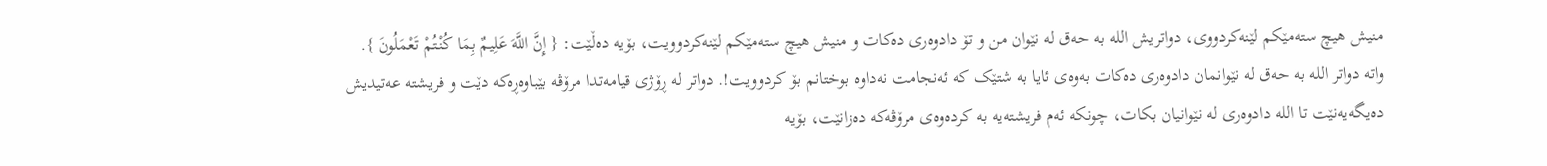منیش ھیچ ستەمێکم لێنەکردووی، دواتریش اللە بە حەق لە نێوان من و تۆ دادوەری دەکات و منیش ھیچ ستەمێکم لێنەکردوویت، بۆیە دەڵێت: { إِنَّ اللَّهَ عَلِيمٌ بِمَا كُنْتُمْ تَعْمَلُونَ }.
واتە دواتر اللە بە حەق لە نێوانمان دادوەری دەکات بەوەی ئایا بە شتێک کە ئەنجامت نەداوە بوختانم بۆ کردوویت!. دواتر لە ڕۆژی قیامەتدا مرۆڤە بێباوەڕەکە دێت و فریشتە عەتیدیش دەیگەیەنێت تا اللە دادوەری لە نێوانیان بکات، چونکە ئەم فریشتەیە بە کردەوەی مرۆڤەکە دەزانێت، بۆیە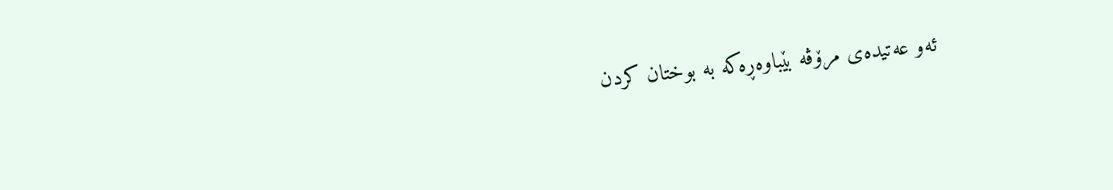ئەو عەتیدەی مرۆڤە بێباوەڕەکە بە بوختان کردن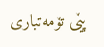پێی تۆمەتباری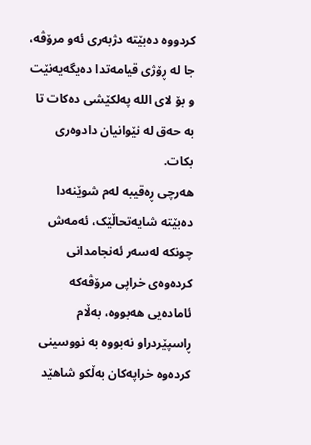کردووە دەبێتە دژبەری ئەو مرۆڤە، جا لە ڕۆژی قیامەتدا دەیگەیەنێت و بۆ لای اللە پەلکێشی دەکات تا بە حەق لە نێوانیان دادوەری بکات.
ھەرچی ڕەقیبە لەم شوێنەدا دەبێتە شایەتحاڵێک، ئەمەش چونکە لەسەر ئەنجامدانی کردەوەی خراپی مرۆڤەکە ئامادەیی هەبووە، بەڵام ڕاسپێردراو نەبووە بە نووسینی کردەوە خراپەکان بەڵکو شاھێد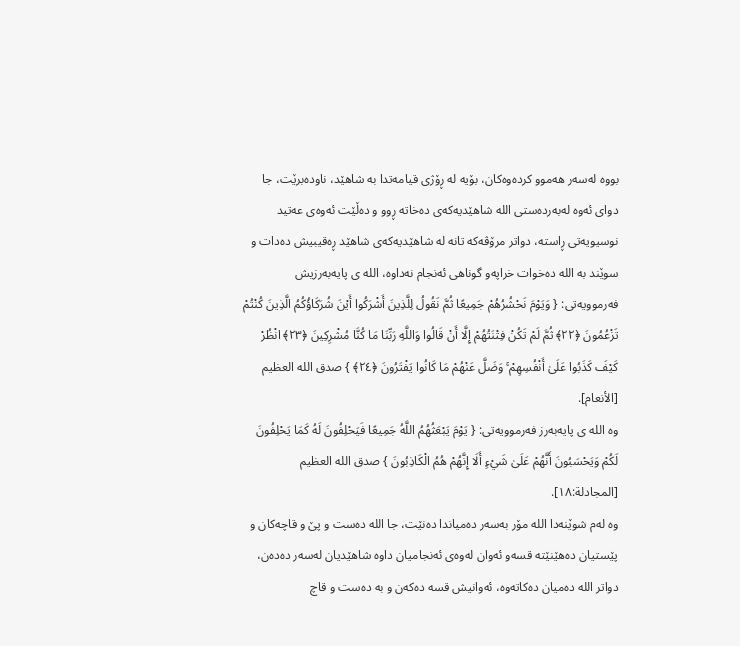بووە لەسەر ھەموو کردەوەکان، بۆیە لە ڕۆژی قیامەتدا بە شاھێد، ناودەبرێت، جا دوای ئەوە لەبەردەستی اللە شاھێدیەکەی دەخاتە ڕوو و دەڵێت ئەوەی عەتید نوسیویەتی ڕاستە، دواتر مرۆڤەکە تانە لە شاھێدیەکەی شاھێد ڕەقیبیش دەدات و سوێند بە اللە دەخوات خراپەو گوناھی ئەنجام نەداوە، اللە ی پایەبەرزیش فەرموویەتی: { وَيَوْمَ نَحْشُرُهُمْ جَمِيعًا ثُمَّ نَقُولُ لِلَّذِينَ أَشْرَكُوا أَيْنَ شُرَكَاؤُكُمُ الَّذِينَ كُنْتُمْ تَزْعُمُونَ ﴿٢٢﴾ ثُمَّ لَمْ تَكُنْ فِتْنَتُهُمْ إِلَّا أَنْ قَالُوا وَاللَّهِ رَبِّنَا مَا كُنَّا مُشْرِكِينَ ﴿٢٣﴾ انْظُرْ كَيْفَ كَذَبُوا عَلَىٰ أَنْفُسِهِمْ ۚ وَضَلَّ عَنْهُمْ مَا كَانُوا يَفْتَرُونَ ﴿٢٤﴾ } صدق الله العظيم [الأنعام].
وە اللە ی پایەبەرز فەرموویەتی: { يَوْمَ يَبْعَثُهُمُ اللَّهُ جَمِيعًا فَيَحْلِفُونَ لَهُ كَمَا يَحْلِفُونَ لَكُمْ وَيَحْسَبُونَ أَنَّهُمْ عَلَىٰ شَيْءٍ أَلَا إِنَّهُمْ هُمُ الْكَاذِبُونَ } صدق الله العظيم [المجادلة:١٨].
وە لەم شوێنەدا اللە مۆر بەسەر دەمیاندا دەنێت، جا اللە دەست و پێ و قاچەکان و پێستیان دەھێنێتە قسەو ئەوان لەوەی ئەنجامیان داوە شاھێدیان لەسەر دەدەن، دواتر اللە دەمیان دەکاتەوە، ئەوانیش قسە دەکەن و بە دەست و قاچ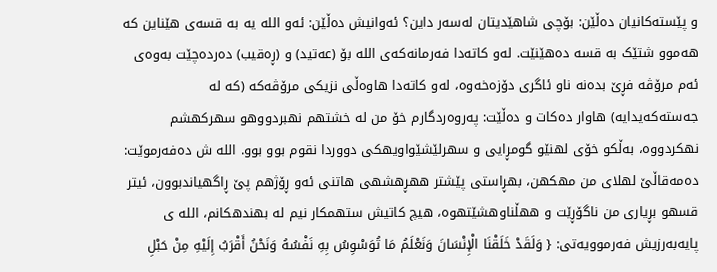و پێستەکانیان دەڵێن: بۆچی شاھێدیتان لەسەر داین؟ ئەوانیش دەڵێن: ئەو اللە یە بە قسەی ھێناین کە ھەموو شتێک بە قسە دەهێنێت. لەو کاتەدا فەرمانەکەی اللە بۆ (عەتید) و (ڕەقیب) دەردەچێت بەوەی ئەم مرۆڤە فڕێ بدەنە ناو ئاگری دۆزەخەوە، لەو کاتەدا هاوەڵی نزیکی مرۆڤەکە (کە لە جەستەکەیدایە) ھاوار دەکات و دەڵێت: پەروەردگارم خۆ من له خشتهم نهبردووهو سهرکهشم نهکردووه، بەڵکو خۆی لهنێو گومڕایی و سهرلێشێواویهکی دووردا نقوم بوو بوو. اللە ش دەفەرموێت: دەمەقاڵێ لهلای من مهکهن، بهڕاستی پێشتر ههڕهشهی هاتنی ئەو ڕۆژهم پێ ڕاگهیاندبوون، ئیتر قسهو بڕیاری من ناگۆڕێت و ههڵناوهشێتهوە، هیچ کاتیش ستهمکار نیم له بهندهکانم، اللە ی پایەبەرزیش فەرموویەتی: { وَلَقَدْ خَلَقْنَا الْإِنْسَانَ وَنَعْلَمُ مَا تُوَسْوِسُ بِهِ نَفْسُهُ وَنَحْنُ أَقْرَبُ إِلَيْهِ مِنْ حَبْلِ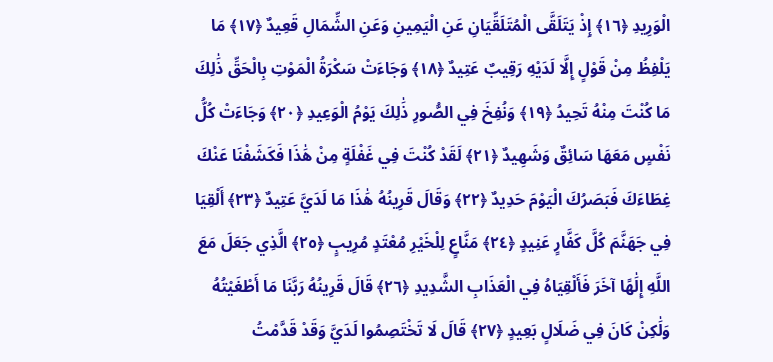الْوَرِيدِ ﴿١٦﴾ إِذْ يَتَلَقَّى الْمُتَلَقِّيَانِ عَنِ الْيَمِينِ وَعَنِ الشِّمَالِ قَعِيدٌ ﴿١٧﴾ مَا يَلْفِظُ مِنْ قَوْلٍ إِلَّا لَدَيْهِ رَقِيبٌ عَتِيدٌ ﴿١٨﴾ وَجَاءَتْ سَكْرَةُ الْمَوْتِ بِالْحَقِّ ذَٰلِكَ مَا كُنْتَ مِنْهُ تَحِيدُ ﴿١٩﴾ وَنُفِخَ فِي الصُّورِ ذَٰلِكَ يَوْمُ الْوَعِيدِ ﴿٢٠﴾ وَجَاءَتْ كُلُّ نَفْسٍ مَعَهَا سَائِقٌ وَشَهِيدٌ ﴿٢١﴾ لَقَدْ كُنْتَ فِي غَفْلَةٍ مِنْ هَٰذَا فَكَشَفْنَا عَنْكَ غِطَاءَكَ فَبَصَرُكَ الْيَوْمَ حَدِيدٌ ﴿٢٢﴾ وَقَالَ قَرِينُهُ هَٰذَا مَا لَدَيَّ عَتِيدٌ ﴿٢٣﴾ أَلْقِيَا فِي جَهَنَّمَ كُلَّ كَفَّارٍ عَنِيدٍ ﴿٢٤﴾ مَنَّاعٍ لِلْخَيْرِ مُعْتَدٍ مُرِيبٍ ﴿٢٥﴾ الَّذِي جَعَلَ مَعَ اللَّهِ إِلَٰهًا آخَرَ فَأَلْقِيَاهُ فِي الْعَذَابِ الشَّدِيدِ ﴿٢٦﴾ قَالَ قَرِينُهُ رَبَّنَا مَا أَطْغَيْتُهُ وَلَٰكِنْ كَانَ فِي ضَلَالٍ بَعِيدٍ ﴿٢٧﴾ قَالَ لَا تَخْتَصِمُوا لَدَيَّ وَقَدْ قَدَّمْتُ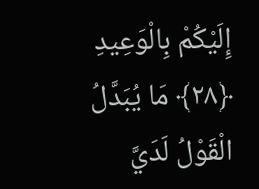إِلَيْكُمْ بِالْوَعِيدِ ﴿٢٨﴾ مَا يُبَدَّلُ الْقَوْلُ لَدَيَّ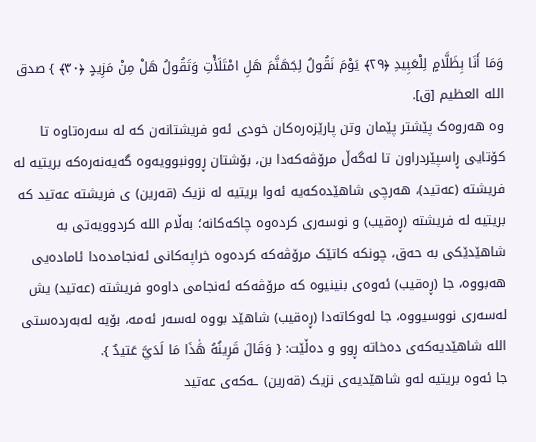وَمَا أَنَا بِظَلَّامٍ لِلْعَبِيدِ ﴿٢٩﴾ يَوْمَ نَقُولُ لِجَهَنَّمَ هَلِ امْتَلَأْتِ وَتَقُولُ هَلْ مِنْ مَزِيدٍ ﴿٣٠﴾ } صدق الله العظيم [ق].
وە ھەروەک پێشتر پێمان وتن پارێزەرەکان خودی ئەو فریشتانەن کە لە سەرەتاوە تا کۆتایی ڕاسپێردراون تا لەگەڵ مرۆڤەکەدا بن، بۆشتان ڕوونبوویەوە گەیەنەرەکە بریتیە لە فریشتە (عەتید)، ھەرچی شاھێدەکەیە ئەوا بریتیە لە نزیک (قەرین) ی فریشتە عەتید کە بریتیە لە فریشتە (ڕەقیب) و نوسەری کردەوە چاکەکانە؛ بەڵام اللە کردوویەتی بە شاھێدێکی بە حەق، چونکە کاتێک مرۆڤەکە کردەوە خراپەکانی ئەنجامدەدا ئامادەیی هەبووە، جا (ڕەقیب) ئەوەی بنینیوە کە مرۆڤەکە ئەنجامی داوەو فریشتە (عەتید) یش لەسەری نووسیووە، جا لەوکاتەدا (ڕەقیب) شاھێد بووە لەسەر ئەمە، بۆیە لەبەردەستی اللە شاھێدیەکەی دەخاتە ڕوو و دەڵێت: { وَقَالَ قَرِينُهُ هَٰذَا مَا لَدَيَّ عَتيدٌ }.
جا ئەوە بریتیە لەو شاھێدیەی نزیک (قەرین) ـەکەی عەتید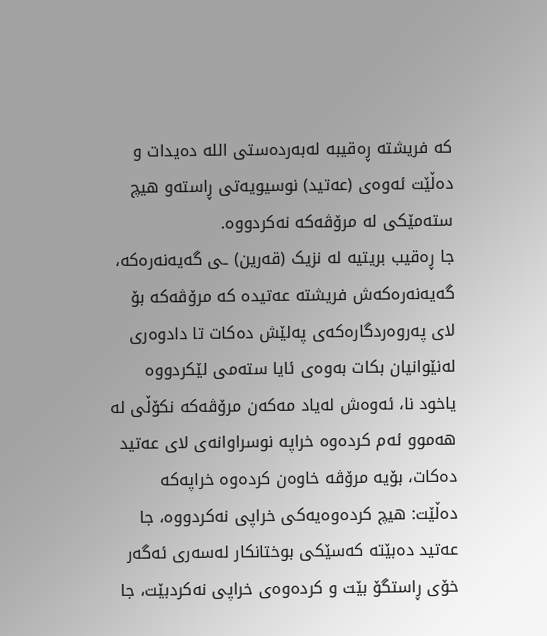کە فریشتە ڕەقیبە لەبەردەستی اللە دەیدات و دەڵێت ئەوەی (عەتید) نوسیویەتی ڕاستەو ھیچ ستەمێکی لە مرۆڤەکە نەکردووە.
جا ڕەقیب بریتیە لە نزیک (قەرین) ـی گەیەنەرەکە، گەیەنەرەکەش فریشتە عەتیدە کە مرۆڤەکە بۆ لای پەروەردگارەکەی پەلێش دەکات تا دادوەری لەنێوانیان بکات بەوەی ئایا ستەمی لێکردووە یاخود نا، ئەوەش لەیاد مەکەن مرۆڤەکە نکۆڵی لە ھەموو ئەم کردەوە خراپە نوسراوانەی لای عەتید دەکات، بۆیە مرۆڤە خاوەن کردەوە خراپەکە دەڵێت: ھیچ کردەوەیەکی خراپی نەکردووە، جا عەتید دەبێتە کەسێکی بوختانکار لەسەری ئەگەر خۆی ڕاستگۆ بێت و کردەوەی خراپی نەکردبێت، جا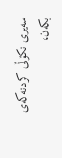سەیری نکۆڵی کردنەکەی بکەن،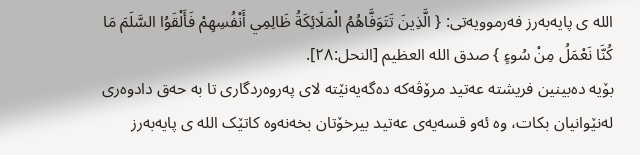اللە ی پایەبەرز فەرموویەتی: { الَّذِينَ تَتَوَفَّاهُمُ الْمَلَائِكَةُ ظَالِمِي أَنْفُسِهِمْ فَأَلْقَوُا السَّلَمَ مَا كُنَّا نَعْمَلُ مِنْ سُوءٍ } صدق الله العظيم [النحل:٢٨].
بۆیە دەبینین فریشتە عەتید مرۆڤەکە دەگەیەنێتە لای پەروەردگاری تا بە حەق دادوەری لەنێوانیان بکات، وە ئەو قسەیەی عەتید بیرخۆتان بخەنەوە کاتێک اللە ی پایەبەرز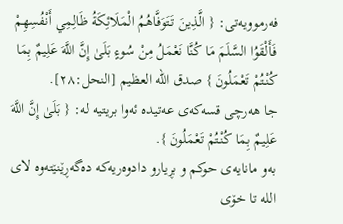فەرموویەتی: { الَّذِينَ تَتَوَفَّاهُمُ الْمَلَائِكَةُ ظَالِمِي أَنْفُسِهِمْ فَأَلْقَوُا السَّلَمَ مَا كُنَّا نَعْمَلُ مِنْ سُوءٍ بَلَىٰ إِنَّ اللَّهَ عَلِيمٌ بِمَا كُنْتُمْ تَعْمَلُونَ } صدق الله العظيم [النحل:٢٨].
جا ھەرچی قسەکەی عەتیدە ئەوا بریتیە لە: { بَلَىٰ إِنَّ اللَّهَ عَلِيمٌ بِمَا كُنْتُمْ تَعْمَلُونَ }.
بەو مانایەی حوکم و بڕیارو دادوەریەکە دەگەڕێنێتەوە لای اللە تا خۆی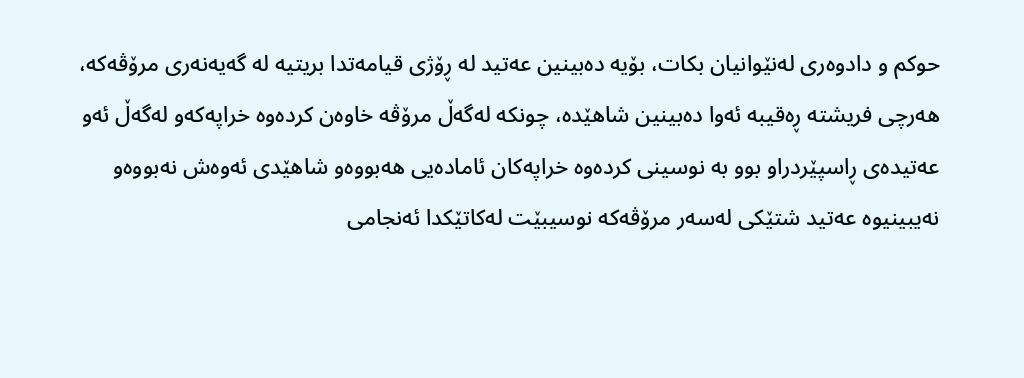حوکم و دادوەری لەنێوانیان بکات، بۆیە دەبینین عەتید لە ڕۆژی قیامەتدا بریتیە لە گەیەنەری مرۆڤەکە، ھەرچی فریشتە ڕەقیبە ئەوا دەبینین شاھێدە، چونکە لەگەڵ مرۆڤە خاوەن کردەوە خراپەکەو لەگەڵ ئەو عەتیدەی ڕاسپێردراو بوو بە نوسینی کردەوە خراپەکان ئامادەیی هەبووەو شاھێدی ئەوەش نەبووەو نەیبینیوە عەتید شتێکی لەسەر مرۆڤەکە نوسیبێت لەکاتێکدا ئەنجامی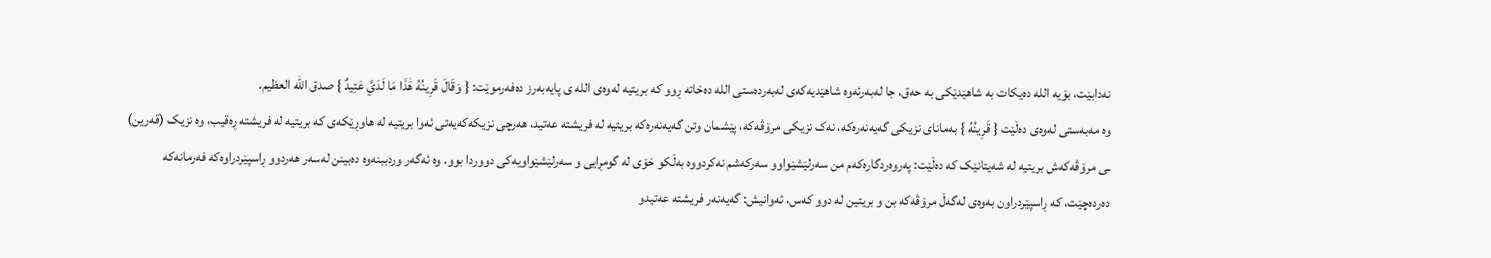نەدابێت، بۆیە اللە دەیکات بە شاھێدێکی بە حەق، جا لەبەرئەوە شاھێدیەکەی لەبەردەستی اللە دەخاتە ڕوو کە بریتیە لەوەی اللە ی پایەبەرز دەفەرموێت: { وَقَالَ قَرِينُهُ هَٰذَا مَا لَدَيَّ عَتِيدٌ } صدق الله العظيم.
وە مەبەستی لەوەی دەڵێت { قَرِينُهُ } بەمانای نزیکی گەیەنەرەکە، نەک نزیکی مرۆڤەکە، پێشمان وتن گەیەنەرەکە بریتیە لە فریشتە عەتید، هەرچی نزیکەکەیەتی ئەوا بریتیە لە ھاوڕێکەی کە بریتیە لە فریشتە ڕەقیب، وە نزیک (قەرین) ـی مرۆڤەکەش بریتیە لە شەیتانێک کە دەڵێت: پەروەردگارەکەم من سەرلێشێواوو سەرکەشم نەکردووە بەڵکو خۆی لە گومڕایی و سەرلێشێواویەکی دووردا بوو. وە ئەگەر وردببنەوە دەبینن لەسەر ھەردوو ڕاسپێردراوەکە فەرمانەکە دەردەچێت، کە ڕاسپێردراون بەوەی لەگەڵ مرۆڤەکە بن و بریتین لە دوو کەس، ئەوانیش: گەیەنەر فریشتە عەتیدو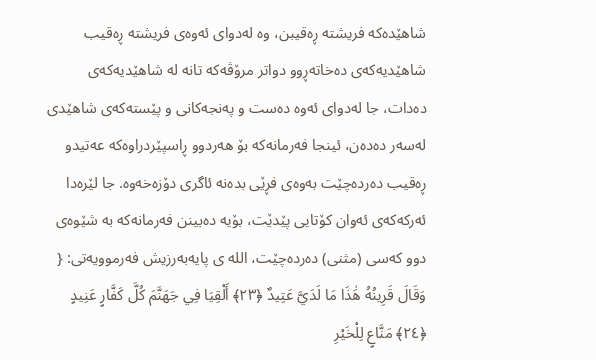شاھێدەکە فریشتە ڕەقیبن، وە لەدوای ئەوەی فریشتە ڕەقیب شاھێدیەکەی دەخاتەڕوو دواتر مرۆڤەکە تانە لە شاھێدیەکەی دەدات، جا لەدوای ئەوە دەست و پەنجەکانی و پێستەکەی شاھێدی لەسەر دەدەن، ئینجا فەرمانەکە بۆ ھەردوو ڕاسپێردراوەکە عەتیدو ڕەقیب دەردەچێت بەوەی فڕێی بدەنە ئاگری دۆزەخەوە. جا لێرەدا ئەرکەکەی ئەوان کۆتایی پێدێت، بۆیە دەبینن فەرمانەکە بە شێوەی دوو کەسی (مثنی) دەردەچێت، اللە ی پایەبەرزیش فەرموویەتی: { وَقَالَ قَرِينُهُ هَٰذَا مَا لَدَيَّ عَتِيدٌ ﴿٢٣﴾ أَلْقِيَا فِي جَهَنَّمَ كُلَّ كَفَّارٍ عَنِيدٍ ﴿٢٤﴾ مَنَّاعٍ لِلْخَيْرِ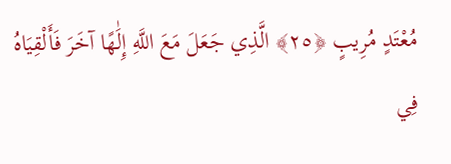مُعْتَدٍ مُرِيبٍ ﴿٢٥﴾ الَّذِي جَعَلَ مَعَ اللَّهِ إِلَٰهًا آخَرَ فَأَلْقِيَاهُ فِي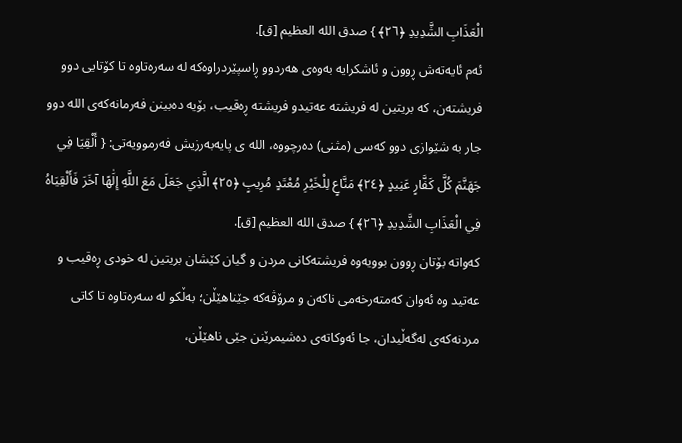الْعَذَابِ الشَّدِيدِ ﴿٢٦﴾ } صدق الله العظيم [ق].
ئەم ئایەتەش ڕوون و ئاشکرایە بەوەی ھەردوو ڕاسپێردراوەکە لە سەرەتاوە تا کۆتایی دوو فریشتەن، کە بریتین لە فریشتە عەتیدو فریشتە ڕەقیب، بۆیە دەبینن فەرمانەکەی اللە دوو جار بە شێوازی دوو کەسی (مثنی) دەرچووە، اللە ی پایەبەرزیش فەرموویەتی: { أَلْقِيَا فِي جَهَنَّمَ كُلَّ كَفَّارٍ عَنِيدٍ ﴿٢٤﴾ مَنَّاعٍ لِلْخَيْرِ مُعْتَدٍ مُرِيبٍ ﴿٢٥﴾ الَّذِي جَعَلَ مَعَ اللَّهِ إِلَٰهًا آخَرَ فَأَلْقِيَاهُ فِي الْعَذَابِ الشَّدِيدِ ﴿٢٦﴾ } صدق الله العظيم [ق].
کەواتە بۆتان ڕوون بوویەوە فریشتەکانی مردن و گیان کێشان بریتین لە خودی ڕەقیب و عەتید وە ئەوان کەمتەرخەمی ناکەن و مرۆڤەکە جێناھێڵن؛ بەڵکو لە سەرەتاوە تا کاتی مردنەکەی لەگەڵیدان، جا ئەوکاتەی دەشیمرێنن جێی ناھێڵن،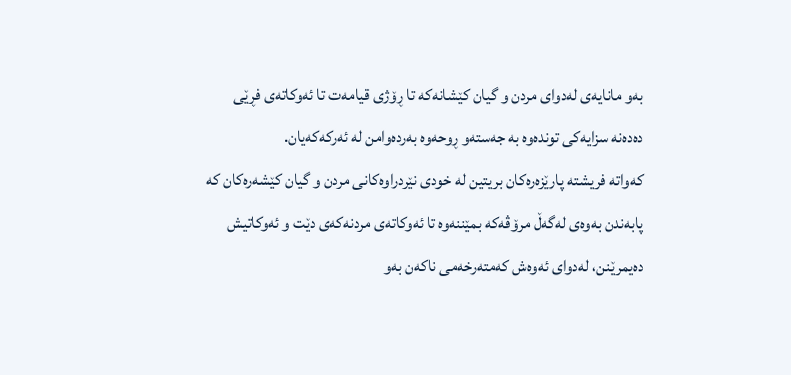بەو مانایەی لەدوای مردن و گیان کێشانەکە تا ڕۆژی قیامەت تا ئەوکاتەی فڕێی دەدەنە سزایەکی توندەوە بە جەستەو ڕوحەوە بەردەوامن لە ئەرکەکەیان.
کەواتە فریشتە پارێزەرەکان بریتین لە خودی نێردراوەکانی مردن و گیان کێشەرەکان کە پابەندن بەوەی لەگەڵ مرۆڤەکە بمێننەوە تا ئەوکاتەی مردنەکەی دێت و ئەوکاتیش دەیمرێنن، لەدوای ئەوەش کەمتەرخەمی ناکەن بەو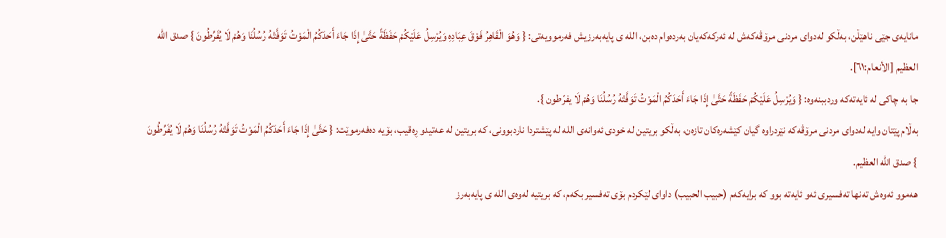مانایەی جێی ناھێڵن، بەڵکو لەدوای مردنی مرۆڤەکەش لە ئەرکەکەیان بەردەوام دەبن، اللە ی پایەبەرزیش فەرموویەتی: { وَهُوَ الْقَاهِرُ فَوْقَ عِبَادِهِ وَيُرْسِلُ عَلَيْكُمْ حَفَظَةً حَتَّىٰ إِذَا جَاءَ أَحَدَكُمُ الْمَوْتُ تَوَفَّتْهُ رُسُلُنَا وَهُمْ لَا يُفَرِّطُونَ } صدق الله العظيم [الأنعام:٦١].
جا بە چاکی لە ئایەتەکە وردببنەوە: { وَيُرْسِلُ عَلَيْكُمْ حَفَظَةً حَتَّىٰ إِذَا جَاءَ أَحَدَكُمُ الْمَوْتُ تَوَفَّتْهُ رُسُلُنَا وَهُمْ لَا يفرّطون }.
بەڵام پێتان وایە لەدوای مردنی مرۆڤەکە نێردراوە گیان کێشەرەکان تازەن، بەڵکو بریتین لە خودی ئەوانەی اللە لە پێشتردا ناردبوونی، کە بریتین لە عەتیدو ڕەقیب، بۆیە دەفەرموێت: { حَتَّىٰ إِذَا جَاءَ أَحَدَكُمُ الْمَوْتُ تَوَفَّتْهُ رُسُلُنَا وَهُمْ لَا يُفَرِّطُونَ } صدق الله العظيم.
ھەموو ئەوەش تەنھا تەفسیری ئەو ئایەتە بوو کە برایەکەم (حبیب الحبیب) داوای لێکردم بۆی تەفسیر بکەم، کە بریتیە لەوەی اللە ی پایەبەرز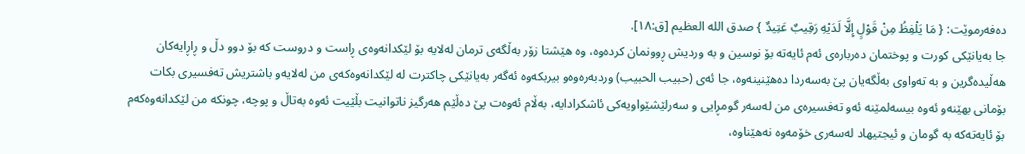دەفەرموێت: { مَا يَلْفِظُ مِنْ قَوْلٍ إِلَّا لَدَيْهِ رَقِيبٌ عَتِيدٌ } صدق الله العظيم [ق:١٨].
جا بەیانێکی کورت و پوختمان دەربارەی ئەم ئایەتە بۆ نوسین و بە وردیش ڕوونمان کردەوە، وە ھێشتا زۆر بەڵگەی ترمان لەلایە بۆ لێکدانەوەی ڕاست و دروست کە بۆ دوو دڵ و ڕاڕایەکان هەڵیدەگرین و بە تەواوی بەڵگەیان پێ بەسەردا دەھێنینەوە، جا ئەی (حبیب الحبیب) وردبەرەوەو بیربکەوە ئەگەر بەیانێکی چاکترت لە لێکدانەوەکەی من لەلایەو باشتریش تەفسیری بکات بۆمانی بھێنەو ئەوە بیسەلمێنە ئەو تەفسیرەی من لەسەر گومڕایی و سەرلێشێواویەکی ئاشکرادایە، بەڵام ئەوەت پێ دەڵێم ھەرگیز ناتوانیت بڵێیت ئەوە بەتاڵ و پوچە، چونکە من لێکدانەوەکەم بۆ ئایەتەکە بە گومان و ئیجتیھاد لەسەری خۆمەوە نەھێناوە،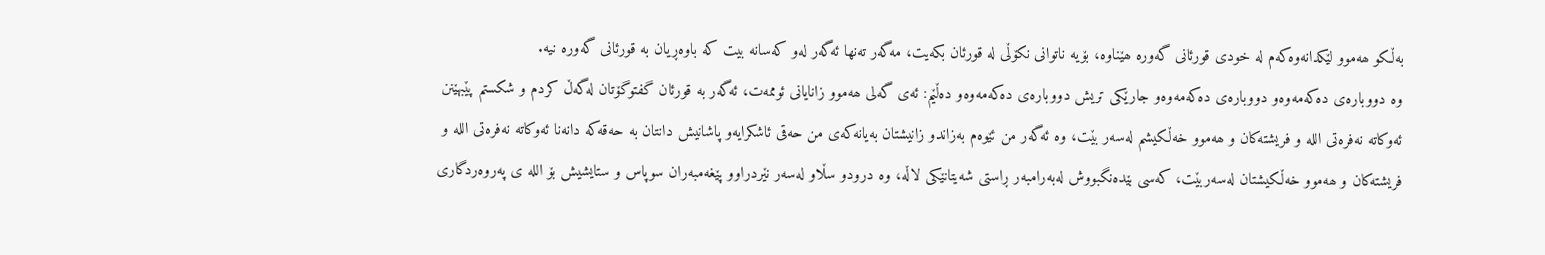بەڵکو ھەموو لێکدانەوەکەم لە خودی قورئانی گەورە ھێناوە، بۆیە ناتوانی نکۆڵی لە قورئان بکەیت، مەگەر تەنھا ئەگەر لەو کەسانە بیت کە باوەڕیان بە قورئانی گەورە نیە.
وە دووبارەی دەکەمەوەو دووبارەی دەکەمەوەو جارێکی تریش دووبارەی دەکەمەوەو دەڵێم: ئەی گەلی ھەموو زانایانی ئوممەت، ئەگەر بە قورئان گفتوگۆتان لەگەڵ کردم و شکستم پێبهێنن ئەوکاتە نەفرەتی اللە و فریشتەکان و ھەموو خەڵکیشم لەسەر بێت، وە ئەگەر من ئێوەم بەزاندو زانیشتان بەیانەکەی من حەقی ئاشکرایەو پاشانیش دانتان بە حەقەکە دانەنا ئەوکاتە نەفرەتی اللە و فریشتەکان و ھەموو خەڵکیشتان لەسەربێت، کەسی بێدەنگبووش لەبەرامبەر ڕاستی شەیتانێکی لاڵە، وە درودو سڵاو لەسەر نێردراوو پێغەمبەران سوپاس و ستایشیش بۆ اللە ی پەروەردگاری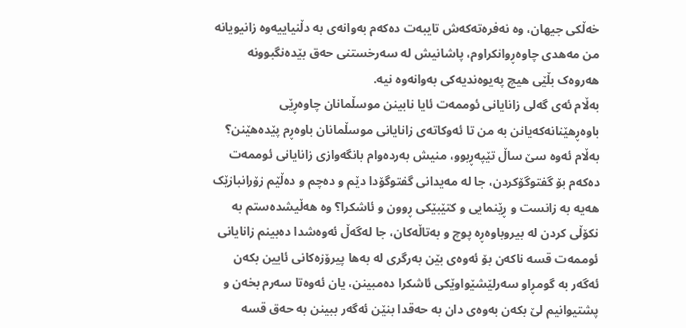خەڵکی جیهان، وە نەفرەتەکەش تایبەت دەکەم بەوانەی بە دڵنیاییەوە زانیویانە من مەھدی چاوەڕوانکراوم، پاشانیش لە سەرخستنی حەق بێدەنگبوونە ھەروەک بڵێی ھیچ پەیوەندیەکی بەوانەوە نیە.
بەڵام ئەی گەلی زانایانی ئوممەت ئایا نابینن موسڵمانان چاوەڕێی باوەڕهێنانەکەیانن بە من تا ئەوکاتەی زانایانی موسڵمانان باوەڕم پێدەهێنن؟ بەڵام ئەوە سێ ساڵ تێپەڕبوو، منیش بەردەوام بانگەوازی زانایانی ئوممەت دەکەم بۆ گفتوگۆکردن، جا لە مەیدانی گفتوگۆدا دێم و دەچم و دەڵێم زۆرانبازێک ھەیە بە زانست و ڕێنمایی و کتێبێکی ڕوون و ئاشکرا؟ وە ھەڵیشدەستم بە نکۆڵی کردن لە بیروباوەڕە پوچ و بەتاڵەکان، جا لەگەڵ ئەوەشدا دەبینم زانایانی ئوممەت قسە ناکەن بۆ ئەوەی بێن بەرگری لە بەھا پیرۆزەکانی ئایین بکەن ئەگەر بە گومڕاو سەرلێشێواوێکی ئاشکرا دەمبینن، یان ئەوەتا سەرم بخەن و پشتیوانیم لێ بکەن بەوەی دان بە حەقدا بنێن ئەگەر ببینن بە حەق قسە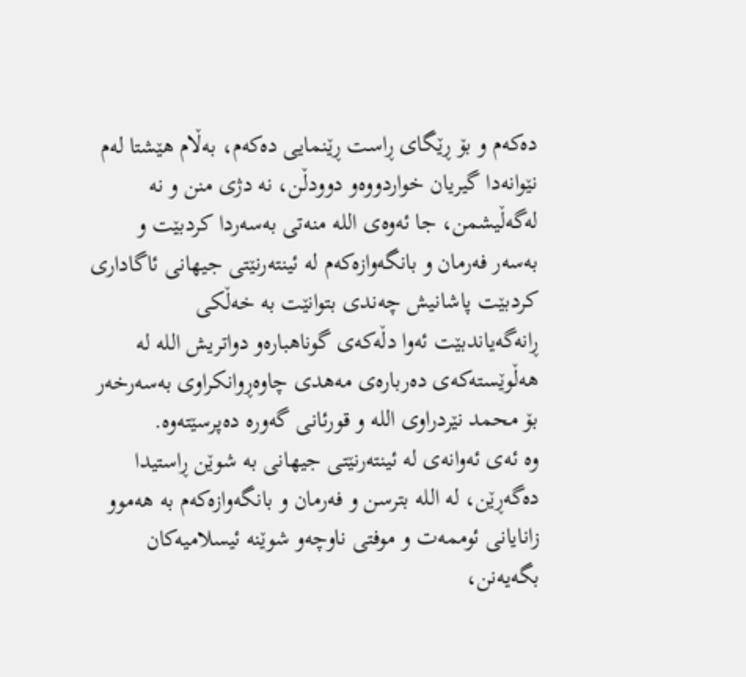دەکەم و بۆ ڕێگای ڕاست ڕێنمایی دەکەم، بەڵام ھێشتا لەم نێوانەدا گیریان خواردووەو دوودڵن، نە دژی منن و نە لەگەڵیشمن، جا ئەوەی اللە منەتی بەسەردا کردبێت و بەسەر فەرمان و بانگەوازەکەم لە ئینتەرنێتی جیھانی ئاگاداری کردبێت پاشانیش چەندی بتوانێت بە خەڵکی ڕانەگەیاندبێت ئەوا دڵەکەی گوناھبارەو دواتریش اللە لە ھەڵوێستەکەی دەربارەی مەھدی چاوەڕوانکراوی بەسەرخەر بۆ محمد نێردراوی اللە و قورئانی گەورە دەپرسێتەوە.
وە ئەی ئەوانەی لە ئینتەرنێتی جیھانی بە شوێن ڕاستیدا دەگەڕێن، لە اللە بترسن و فەرمان و بانگەوازەکەم بە ھەموو زانایانی ئوممەت و موفتی ناوچەو شوێنە ئیسلامیەکان بگەیەنن،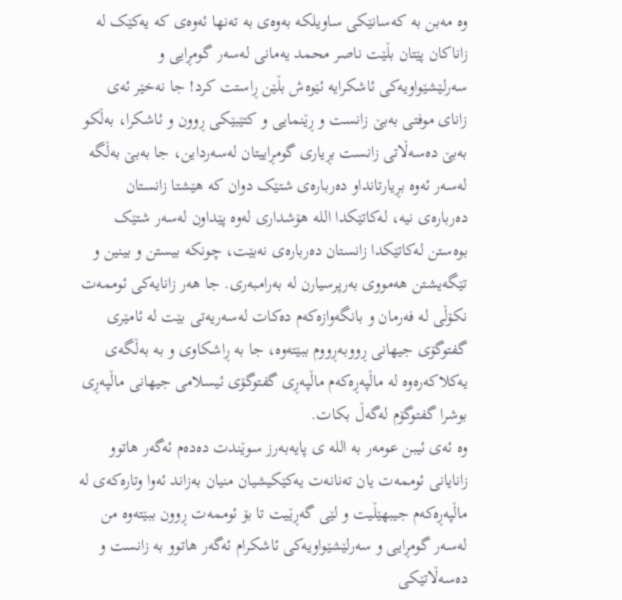وە مەبن بە کەسانێکی ساویلکە بەوەی بە تەنھا ئەوەی کە یەکێک لە زاناکان پێتان بڵێت ناصر محمد یەمانی لەسەر گومڕایی و سەرلێشێواویەکی ئاشکرایە ئێوەش بڵێن ڕاستت کرد! جا نەخێر ئەی زانای موفتی بەبێ زانست و ڕێنمایی و کتێبێکی ڕوون و ئاشکرا، بەڵکو بەبێ دەسەڵاتی زانست بڕیاری گومڕاییتان لەسەرداین، جا بەبێ بەڵگە لەسەر ئەوە بڕیارتانداو دەربارەی شتێک دوان کە هێشتا زانستان دەربارەی نیە، لەکاتێکدا اللە هۆشداری لەوە پێداون لەسەر شتێک بوەستن لەکاتێکدا زانستان دەربارەی نەبێت، چونکە بیستن و بینین و تێگەیشتن هەمووی بەرپرسیارن لە بەرامبەری. جا هەر زانایەکی ئوممەت نکۆڵی لە فەرمان و بانگەوازەکەم دەکات لەسەریەتی بێت لە ئامێری گفتوگۆی جیھانی ڕووبەڕووم ببێتەوە، جا بە ڕاشکاوی و بە بەڵگەی یەکلاکەرەوە لە ماڵپەڕەکەم ماڵپەڕی گفتوگۆی ئیسلامی جیھانی ماڵپەڕی بوشرا گفتوگۆم لەگەڵ بکات.
وە ئەی ئیبن عومەر بە اللە ی پایەبەرز سوێندت دەدەم ئەگەر ھاتوو زانایانی ئوممەت یان تەنانەت یەکێکیشیان منیان بەزاند ئەوا وتارەکەی لە ماڵپەڕەکەم جیبھێڵیت و لێی گەڕێیت تا بۆ ئوممەت ڕوون ببێتەوە من لەسەر گومڕایی و سەرلێشێواویەکی ئاشکرام ئەگەر ھاتوو بە زانست و دەسەڵاتێکی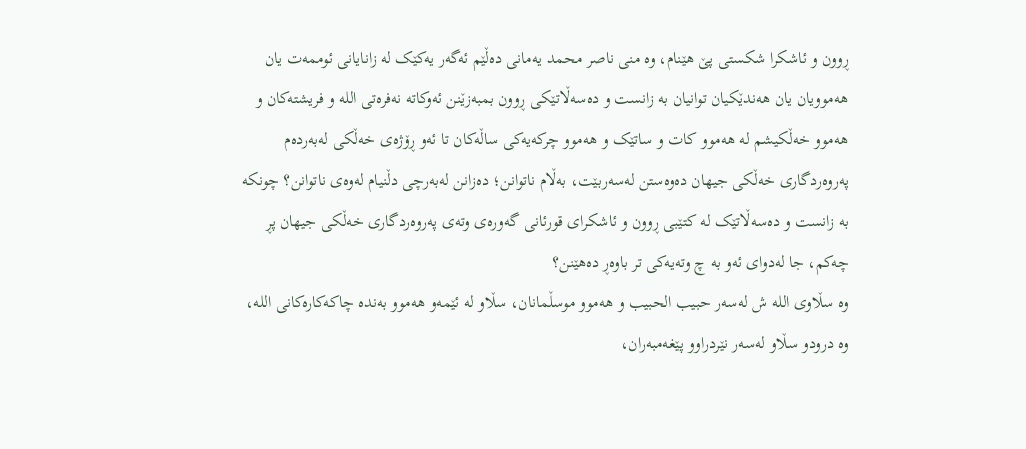ڕوون و ئاشکرا شکستی پێ هێنام، وە منی ناصر محمد یەمانی دەڵێم ئەگەر یەکێک لە زانایانی ئوممەت یان ھەموویان یان ھەندێکیان توانیان بە زانست و دەسەڵاتێکی ڕوون بمبەزێنن ئەوکاتە نەفرەتی اللە و فریشتەکان و ھەموو خەڵکیشم لە ھەموو کات و ساتێک و ھەموو چرکەیەکی ساڵەکان تا ئەو ڕۆژەی خەڵکی لەبەردەم پەروەردگاری خەڵکی جیھان دەوەستن لەسەربێت، بەڵام ناتوانن؛ دەزانن لەبەرچی دڵنیام لەوەی ناتوانن؟ چونکە بە زانست و دەسەڵاتێک لە کتێبی ڕوون و ئاشکرای قورئانی گەورەی وتەی پەروەردگاری خەڵکی جیھان پڕ چەکم، جا لەدوای ئەو بە چ وتەیەکی تر باوەڕ دەهێنن؟
وە سڵاوی اللە ش لەسەر حبیب الحبیب و ھەموو موسڵمانان، سڵاو لە ئێمەو ھەموو بەندە چاکەکارەکانی اللە، وە درودو سڵاو لەسەر نێردراوو پێغەمبەران،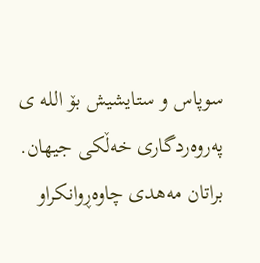سوپاس و ستایشیش بۆ اللە ی پەروەردگاری خەڵکی جیھان.
براتان مەھدی چاوەڕوانکراو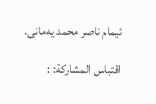ئیمام ناصر محمد یەمانی.

اقتباس المشاركة: :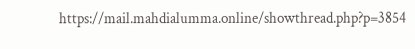https://mail.mahdialumma.online/showthread.php?p=3854